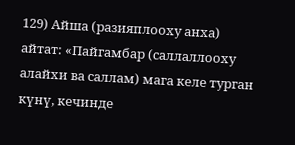129) Айша (разияплооху анха)
айтат: «Пайгамбар (саллаллооху
алайхи ва саллам) мага келе турган
күнү, кечинде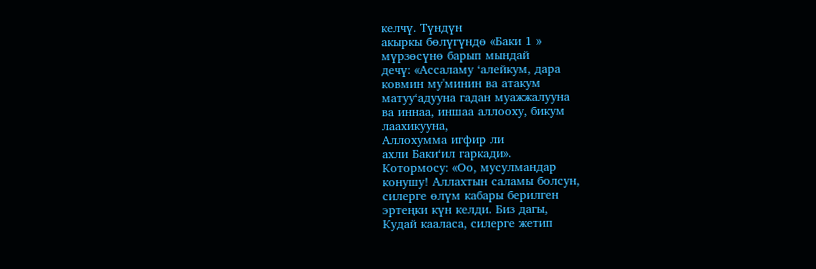келчү. Түндүн
акыркы бөлүгүндө «Баки 1 »
мүрзөсүнө барып мындай
дечү: «Ассаламу ‘алейкум, дара
ковмин му'минин ва атакум
матуу‘адууна гадан муажжалууна
ва иннаа, иншаа аллооху, бикум
лаахикууна,
Аллохумма игфир ли
ахли Баки‘ил гаркади».
Котормосу: «Оо, мусулмандар
конушу! Аллахтын саламы болсун,
силерге өлүм кабары берилген
эртеңки күн келди. Биз дагы,
Кудай кааласа, силерге жетип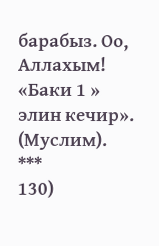барабыз. Оо, Аллахым! «Баки 1 »
элин кечир». (Муслим).
***
130)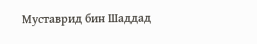Муставрид бин Шаддад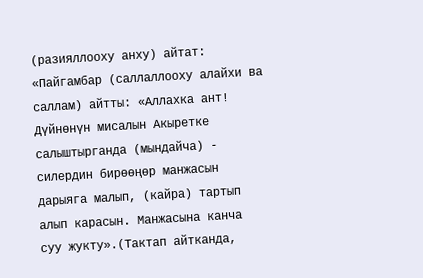(разияллооху анху) айтат:
«Пайгамбар (саллаллооху алайхи ва
саллам) айтты: «Аллахка ант!
Дүйнөнүн мисалын Акыретке
салыштырганда (мындайча) -
силердин бирөөңөр манжасын
дарыяга малып, (кайра) тартып
алып карасын. Манжасына канча
суу жукту».(Тактап айтканда,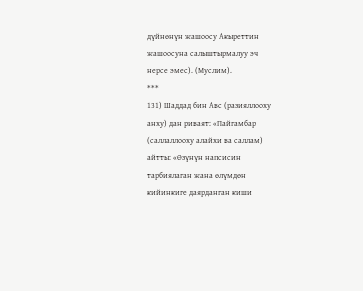дүйнөнүн жашоосу Акыреттин
жашоосуна салыштырмалуу эч
нерсе эмес). (Муслим).
***
131) Шаддад бин Авс (разияллооху
анху) дан риваят: «Пайгамбар
(саллаллооху алайхи ва саллам)
айтты: «Өзүнүн напсисин
тарбиялаган жана өлүмдөн
кийинкиге даярданган киши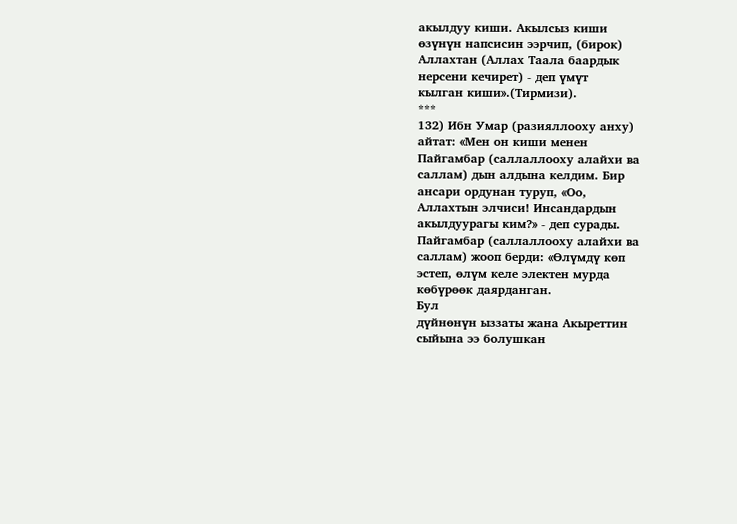акылдуу киши. Акылсыз киши
өзүнүн напсисин ээрчип, (бирок)
Аллахтан (Аллах Таала баардык
нерсени кечирет) - деп үмүт
кылган киши».(Тирмизи).
***
132) Ибн Умар (разияллооху анху)
айтат: «Мен он киши менен
Пайгамбар (саллаллооху алайхи ва
саллам) дын алдына келдим. Бир
ансари ордунан туруп, «Оо,
Аллахтын элчиси! Инсандардын
акылдуурагы ким?» - деп сурады.
Пайгамбар (саллаллооху алайхи ва
саллам) жооп берди: «Өлүмдү көп
эстеп, өлүм келе электен мурда
көбүрөөк даярданган.
Бул
дүйнөнүн ыззаты жана Акыреттин
сыйына ээ болушкан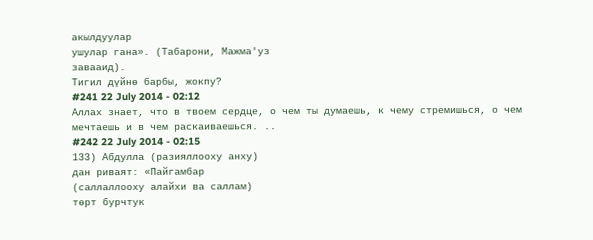акылдуулар
ушулар гана». (Табарони, Мажма'уз
завааид).
Тигил дүйнө барбы, жокпу?
#241 22 July 2014 - 02:12
Аллах знает, что в твоем сердце, о чем ты думаешь, к чему стремишься, о чем мечтаешь и в чем раскаиваешься. ..
#242 22 July 2014 - 02:15
133) Абдулла (разияллооху анху)
дан риваят: «Пайгамбар
(саллаллооху алайхи ва саллам)
төрт бурчтук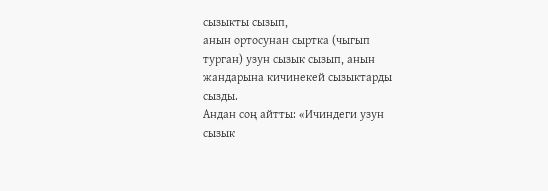сызыкты сызып,
анын ортосунан сыртка (чыгып
турган) узун сызык сызып, анын
жандарына кичинекей сызыктарды
сызды.
Андан соң айтты: «Ичиндеги узун
сызык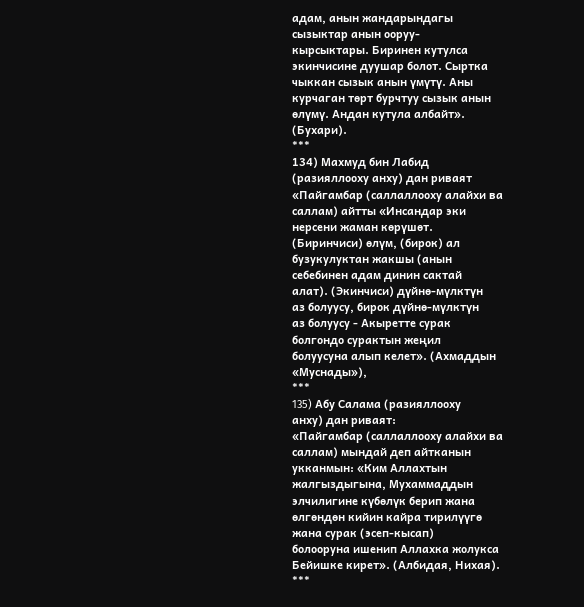адам, анын жандарындагы
сызыктар анын ооруу-
кырсыктары. Биринен кутулса
экинчисине дуушар болот. Сыртка
чыккан сызык анын үмүтү. Аны
курчаган төрт бурчтуу сызык анын
өлүмү. Андан кутула албайт».
(Бухари).
***
134) Махмуд бин Лабид
(разияллооху анху) дан риваят
«Пайгамбар (саллаллооху алайхи ва
саллам) айтты «Инсандар эки
нерсени жаман көрүшөт.
(Биринчиси) өлүм, (бирок) ал
бузукулуктан жакшы (анын
себебинен адам динин сактай
алат). (Экинчиси) дүйнө-мүлктүн
аз болуусу, бирок дүйнө-мүлктүн
аз болуусу - Акыретте сурак
болгондо сурактын жеңил
болуусуна алып келет». (Ахмаддын
«Муснады»),
***
135) Aбy Салама (разияллооху
анху) дан риваят:
«Пайгамбар (саллаллооху алайхи ва
саллам) мындай деп айтканын
укканмын: «Ким Аллахтын
жалгыздыгына, Мухаммаддын
элчилигине күбөлүк берип жана
өлгөндөн кийин кайра тирилүүгө
жана сурак (эсеп-кысап)
болооруна ишенип Аллахка жолукса
Бейишке кирет». (Албидая, Нихая).
***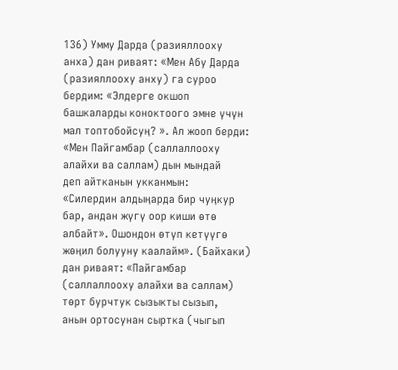136) Умму Дарда (разияллооху
анха) дан риваят: «Мен Абу Дарда
(разияллооху анху) га суроо
бердим: «Элдерге окшоп
башкаларды коноктоого эмне үчүн
мал топтобойсуң? ». Ал жооп берди:
«Мен Пайгамбар (саллаллооху
алайхи ва саллам) дын мындай
деп айтканын укканмын:
«Силердин алдыңарда бир чуңкур
бар, андан жүгү оор киши өтө
албайт». Ошондон өтүп кетүүгө
жөңил болууну каалайм». (Байхаки)
дан риваят: «Пайгамбар
(саллаллооху алайхи ва саллам)
төрт бурчтук сызыкты сызып,
анын ортосунан сыртка (чыгып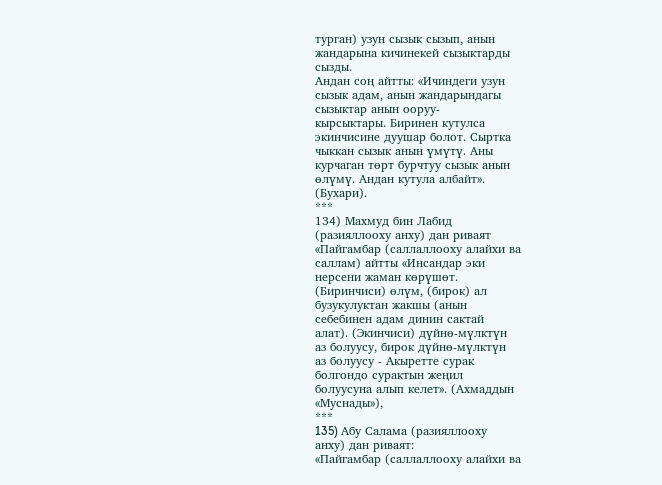турган) узун сызык сызып, анын
жандарына кичинекей сызыктарды
сызды.
Андан соң айтты: «Ичиндеги узун
сызык адам, анын жандарындагы
сызыктар анын ооруу-
кырсыктары. Биринен кутулса
экинчисине дуушар болот. Сыртка
чыккан сызык анын үмүтү. Аны
курчаган төрт бурчтуу сызык анын
өлүмү. Андан кутула албайт».
(Бухари).
***
134) Махмуд бин Лабид
(разияллооху анху) дан риваят
«Пайгамбар (саллаллооху алайхи ва
саллам) айтты «Инсандар эки
нерсени жаман көрүшөт.
(Биринчиси) өлүм, (бирок) ал
бузукулуктан жакшы (анын
себебинен адам динин сактай
алат). (Экинчиси) дүйнө-мүлктүн
аз болуусу, бирок дүйнө-мүлктүн
аз болуусу - Акыретте сурак
болгондо сурактын жеңил
болуусуна алып келет». (Ахмаддын
«Муснады»),
***
135) Aбy Салама (разияллооху
анху) дан риваят:
«Пайгамбар (саллаллооху алайхи ва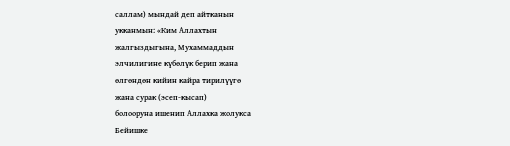саллам) мындай деп айтканын
укканмын: «Ким Аллахтын
жалгыздыгына, Мухаммаддын
элчилигине күбөлүк берип жана
өлгөндөн кийин кайра тирилүүгө
жана сурак (эсеп-кысап)
болооруна ишенип Аллахка жолукса
Бейишке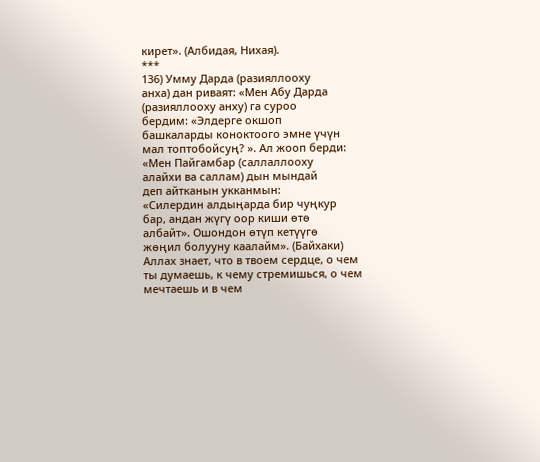кирет». (Албидая, Нихая).
***
136) Умму Дарда (разияллооху
анха) дан риваят: «Мен Абу Дарда
(разияллооху анху) га суроо
бердим: «Элдерге окшоп
башкаларды коноктоого эмне үчүн
мал топтобойсуң? ». Ал жооп берди:
«Мен Пайгамбар (саллаллооху
алайхи ва саллам) дын мындай
деп айтканын укканмын:
«Силердин алдыңарда бир чуңкур
бар, андан жүгү оор киши өтө
албайт». Ошондон өтүп кетүүгө
жөңил болууну каалайм». (Байхаки)
Аллах знает, что в твоем сердце, о чем ты думаешь, к чему стремишься, о чем мечтаешь и в чем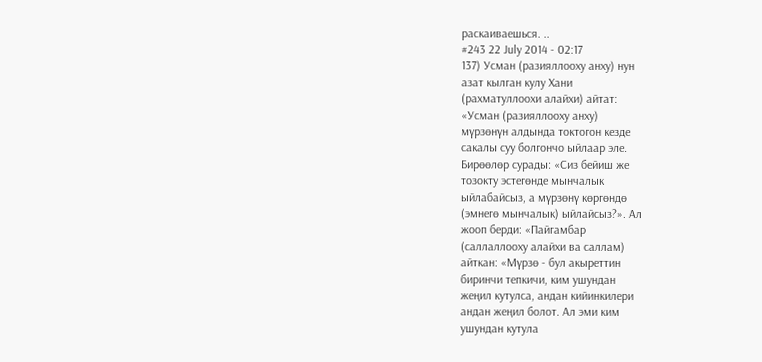раскаиваешься. ..
#243 22 July 2014 - 02:17
137) Усман (разияллооху анху) нун
азат кылган кулу Хани
(рахматуллоохи алайхи) айтат:
«Усман (разияллооху анху)
мүрзөнүн алдында токтогон кезде
сакалы суу болгончо ыйлаар эле.
Бирөөлөр сурады: «Сиз бейиш же
тозокту эстегөнде мынчалык
ыйлабайсыз, а мүрзөнү көргөндө
(эмнегө мынчалык) ыйлайсыз?». Ал
жооп берди: «Пайгамбар
(саллаллооху алайхи ва саллам)
айткан: «Мүрзө - бул акыреттин
биринчи тепкичи, ким ушундан
жеңил кутулса, андан кийинкилери
андан жеңил болот. Ал эми ким
ушундан кутула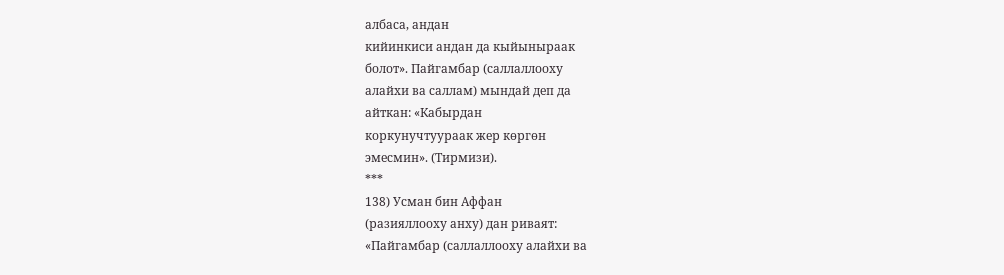албаса, андан
кийинкиси андан да кыйыныраак
болот». Пайгамбар (саллаллооху
алайхи ва саллам) мындай деп да
айткан: «Кабырдан
коркунучтуураак жер көргөн
эмесмин». (Тирмизи).
***
138) Усман бин Аффан
(разияллооху анху) дан риваят:
«Пайгамбар (саллаллооху алайхи ва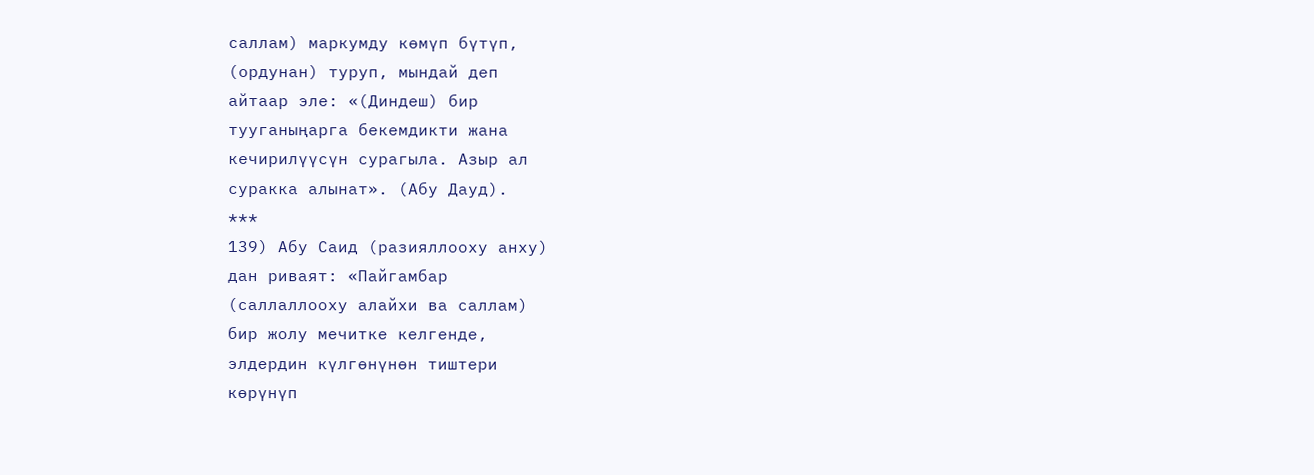саллам) маркумду көмүп бүтүп,
(ордунан) туруп, мындай деп
айтаар эле: «(Диндеш) бир
тууганыңарга бекемдикти жана
кечирилүүсүн сурагыла. Азыр ал
суракка алынат». (Абу Дауд).
***
139) Абу Саид (разияллооху анху)
дан риваят: «Пайгамбар
(саллаллооху алайхи ва саллам)
бир жолу мечитке келгенде,
элдердин күлгөнүнөн тиштери
көрүнүп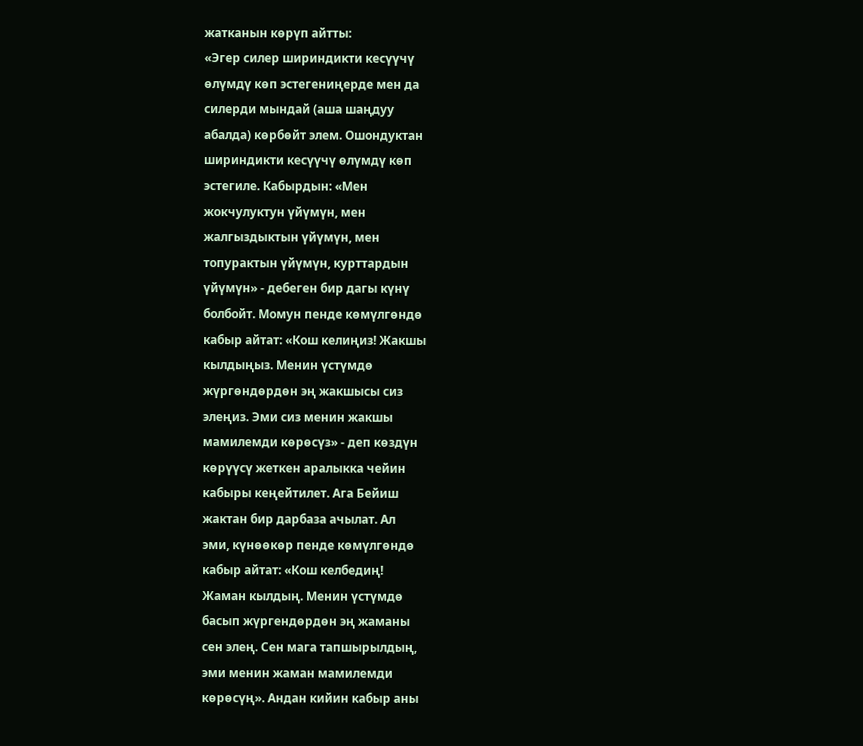жатканын көрүп айтты:
«Эгер силер шириндикти кесүүчү
өлүмдү көп эстегениңерде мен да
силерди мындай (аша шаңдуу
абалда) көрбөйт элем. Ошондуктан
шириндикти кесүүчү өлүмдү көп
эстегиле. Кабырдын: «Мен
жокчулуктун үйүмүн, мен
жалгыздыктын үйүмүн, мен
топурактын үйүмүн, курттардын
үйүмүн» - дебеген бир дагы күнү
болбойт. Момун пенде көмүлгөндө
кабыр айтат: «Кош келиңиз! Жакшы
кылдыңыз. Менин үстүмдө
жүргөндөрдөн эң жакшысы сиз
элеңиз. Эми сиз менин жакшы
мамилемди көрөсүз» - деп көздүн
көрүүсү жеткен аралыкка чейин
кабыры кеңейтилет. Ага Бейиш
жактан бир дарбаза ачылат. Ал
эми, күнөөкөр пенде көмүлгөндө
кабыр айтат: «Кош келбедиң!
Жаман кылдың. Менин үстүмдө
басып жүргендөрдөн эң жаманы
сен элең. Сен мага тапшырылдың,
эми менин жаман мамилемди
көрөсүң». Андан кийин кабыр аны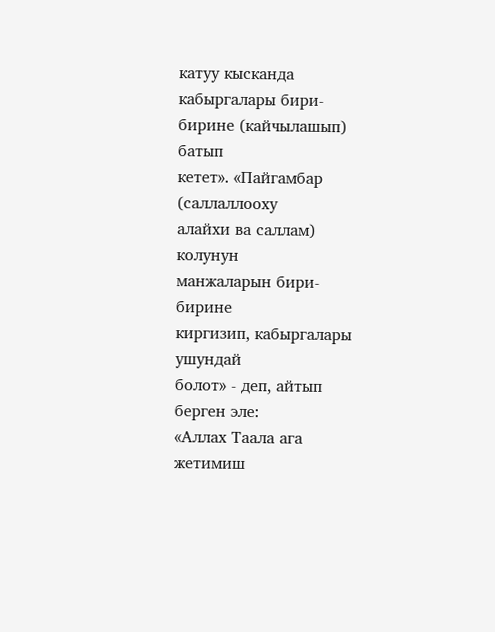катуу кысканда кабыргалары бири-
бирине (кайчылашып) батып
кетет». «Пайгамбар (саллаллооху
алайхи ва саллам) колунун
манжаларын бири-бирине
киргизип, кабыргалары ушундай
болот» - деп, айтып берген эле:
«Аллах Таала ага жетимиш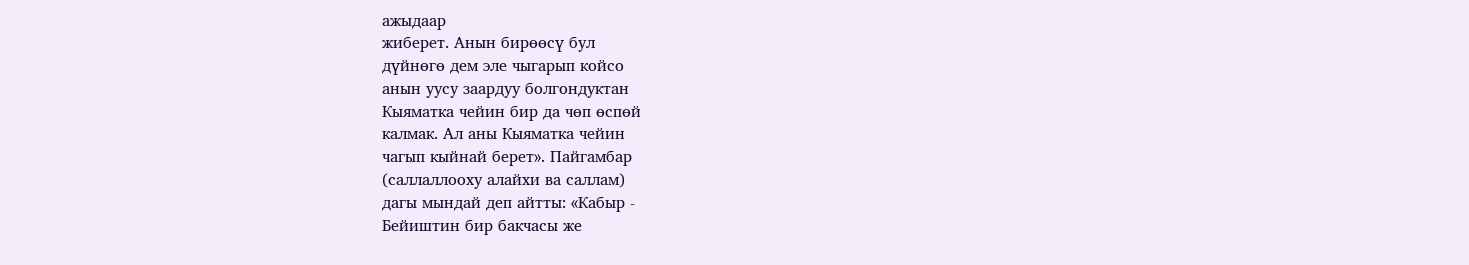ажыдаар
жиберет. Анын бирөөсү бул
дүйнөгө дем эле чыгарып койсо
анын уусу заардуу болгондуктан
Кыяматка чейин бир да чөп өспөй
калмак. Ал аны Кыяматка чейин
чагып кыйнай берет». Пайгамбар
(саллаллооху алайхи ва саллам)
дагы мындай деп айтты: «Кабыр -
Бейиштин бир бакчасы же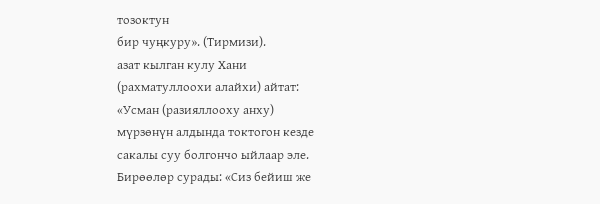тозоктун
бир чуңкуру». (Тирмизи).
азат кылган кулу Хани
(рахматуллоохи алайхи) айтат:
«Усман (разияллооху анху)
мүрзөнүн алдында токтогон кезде
сакалы суу болгончо ыйлаар эле.
Бирөөлөр сурады: «Сиз бейиш же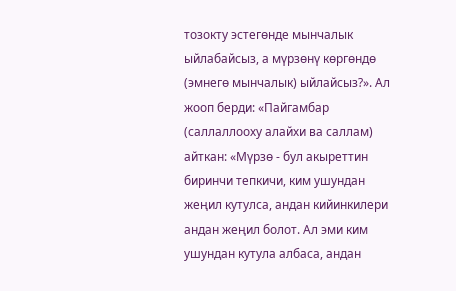тозокту эстегөнде мынчалык
ыйлабайсыз, а мүрзөнү көргөндө
(эмнегө мынчалык) ыйлайсыз?». Ал
жооп берди: «Пайгамбар
(саллаллооху алайхи ва саллам)
айткан: «Мүрзө - бул акыреттин
биринчи тепкичи, ким ушундан
жеңил кутулса, андан кийинкилери
андан жеңил болот. Ал эми ким
ушундан кутула албаса, андан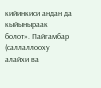кийинкиси андан да кыйыныраак
болот». Пайгамбар (саллаллооху
алайхи ва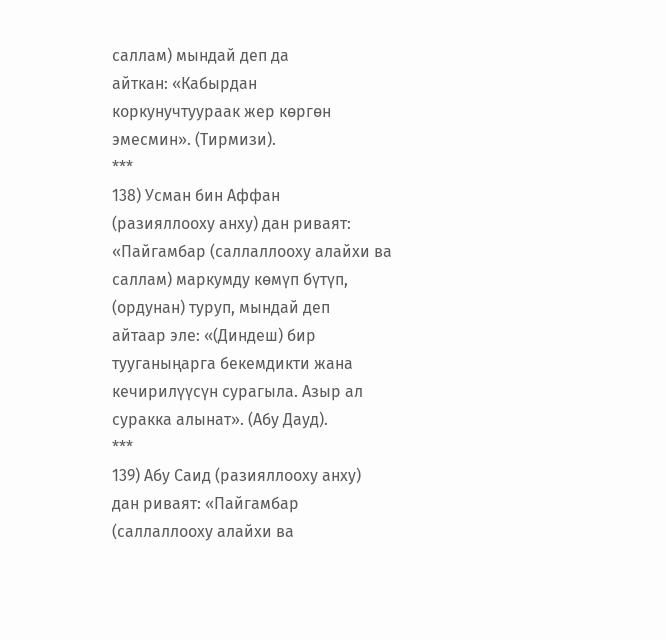саллам) мындай деп да
айткан: «Кабырдан
коркунучтуураак жер көргөн
эмесмин». (Тирмизи).
***
138) Усман бин Аффан
(разияллооху анху) дан риваят:
«Пайгамбар (саллаллооху алайхи ва
саллам) маркумду көмүп бүтүп,
(ордунан) туруп, мындай деп
айтаар эле: «(Диндеш) бир
тууганыңарга бекемдикти жана
кечирилүүсүн сурагыла. Азыр ал
суракка алынат». (Абу Дауд).
***
139) Абу Саид (разияллооху анху)
дан риваят: «Пайгамбар
(саллаллооху алайхи ва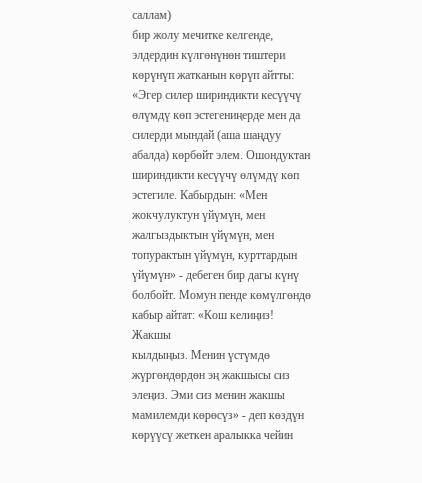саллам)
бир жолу мечитке келгенде,
элдердин күлгөнүнөн тиштери
көрүнүп жатканын көрүп айтты:
«Эгер силер шириндикти кесүүчү
өлүмдү көп эстегениңерде мен да
силерди мындай (аша шаңдуу
абалда) көрбөйт элем. Ошондуктан
шириндикти кесүүчү өлүмдү көп
эстегиле. Кабырдын: «Мен
жокчулуктун үйүмүн, мен
жалгыздыктын үйүмүн, мен
топурактын үйүмүн, курттардын
үйүмүн» - дебеген бир дагы күнү
болбойт. Момун пенде көмүлгөндө
кабыр айтат: «Кош келиңиз! Жакшы
кылдыңыз. Менин үстүмдө
жүргөндөрдөн эң жакшысы сиз
элеңиз. Эми сиз менин жакшы
мамилемди көрөсүз» - деп көздүн
көрүүсү жеткен аралыкка чейин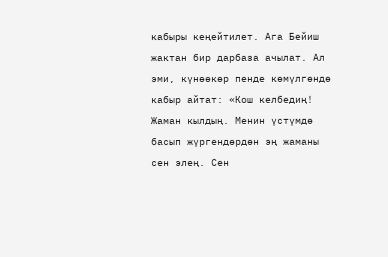кабыры кеңейтилет. Ага Бейиш
жактан бир дарбаза ачылат. Ал
эми, күнөөкөр пенде көмүлгөндө
кабыр айтат: «Кош келбедиң!
Жаман кылдың. Менин үстүмдө
басып жүргендөрдөн эң жаманы
сен элең. Сен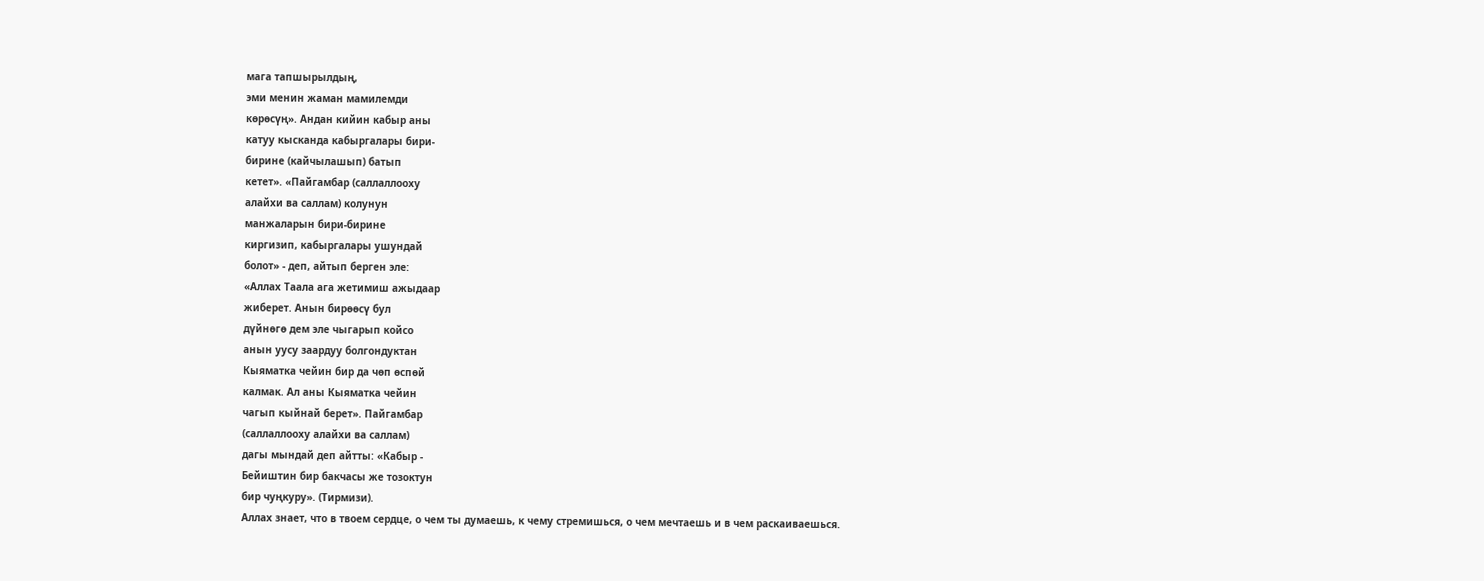мага тапшырылдың,
эми менин жаман мамилемди
көрөсүң». Андан кийин кабыр аны
катуу кысканда кабыргалары бири-
бирине (кайчылашып) батып
кетет». «Пайгамбар (саллаллооху
алайхи ва саллам) колунун
манжаларын бири-бирине
киргизип, кабыргалары ушундай
болот» - деп, айтып берген эле:
«Аллах Таала ага жетимиш ажыдаар
жиберет. Анын бирөөсү бул
дүйнөгө дем эле чыгарып койсо
анын уусу заардуу болгондуктан
Кыяматка чейин бир да чөп өспөй
калмак. Ал аны Кыяматка чейин
чагып кыйнай берет». Пайгамбар
(саллаллооху алайхи ва саллам)
дагы мындай деп айтты: «Кабыр -
Бейиштин бир бакчасы же тозоктун
бир чуңкуру». (Тирмизи).
Аллах знает, что в твоем сердце, о чем ты думаешь, к чему стремишься, о чем мечтаешь и в чем раскаиваешься.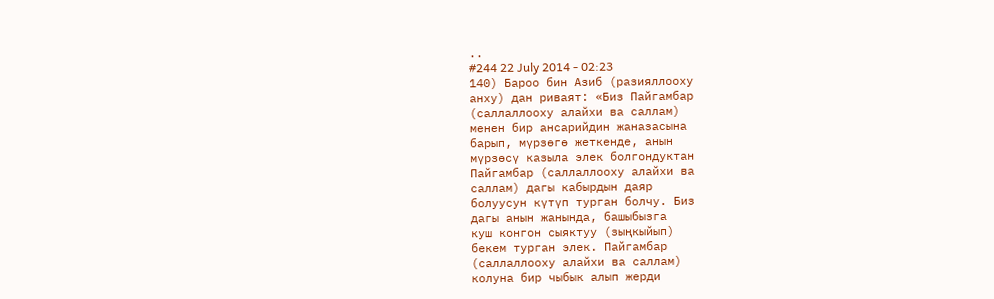..
#244 22 July 2014 - 02:23
140) Бароо бин Азиб (разияллооху
анху) дан риваят: «Биз Пайгамбар
(саллаллооху алайхи ва саллам)
менен бир ансарийдин жаназасына
барып, мүрзөгө жеткенде, анын
мүрзөсү казыла элек болгондуктан
Пайгамбар (саллаллооху алайхи ва
саллам) дагы кабырдын даяр
болуусун күтүп турган болчу. Биз
дагы анын жанында, башыбызга
куш конгон сыяктуу (зыңкыйып)
бекем турган элек. Пайгамбар
(саллаллооху алайхи ва саллам)
колуна бир чыбык алып жерди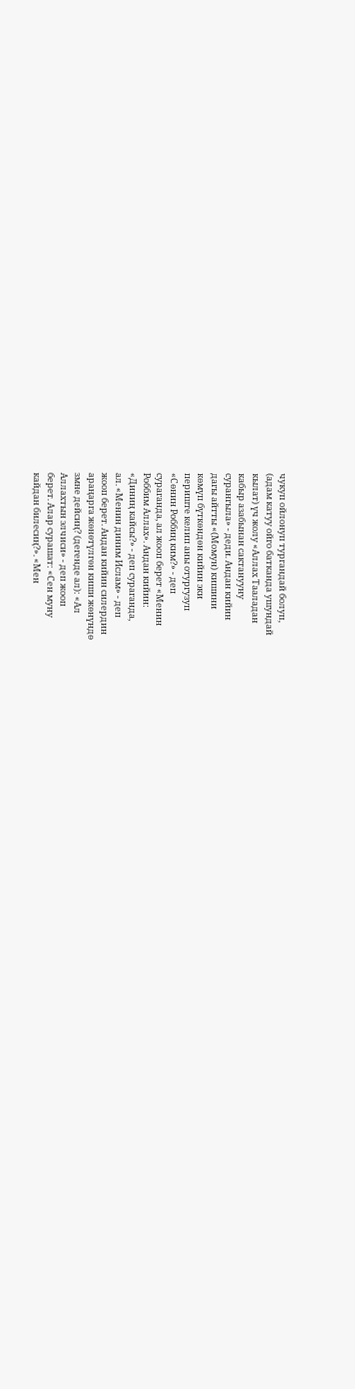чукуп ойлонуп тургандай болуп,
(адам катуу ойго батканда ушундай
кылат) үч жолу «Аллах Тааладан
кабыр азабынан сактанууну
сурангыла» - деди. Андан кийин
дагы айтты «(Момун) кишини
көмүп бүткөндөн кийин эки
периште келип аны отургузуп
«Сөнин Роббиң ким?» - деп
сураганда, ал жооп берет «Менин
Роббим Аллах». Андан кийин:
«Диниң кайсы?» - деп сураганда,
ал. «Менин диним Ислам» - деп
жооп берет. Андан кийин силердин
араңарга жөнөтүлгөн киши жөнүндө
змне дейсиң? (дегенде ал): «Ал
Аллахтын элчиси» - деп жооп
берет. Алар сурашат: «Сен муну
кайдан билесиң?». «Мен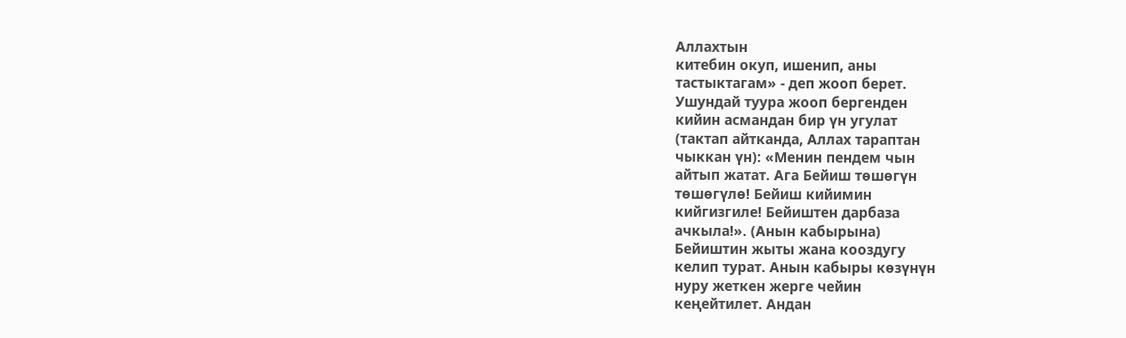Аллахтын
китебин окуп, ишенип, аны
тастыктагам» - деп жооп берет.
Ушундай туура жооп бергенден
кийин асмандан бир үн угулат
(тактап айтканда, Аллах тараптан
чыккан үн): «Менин пендем чын
айтып жатат. Ага Бейиш төшөгүн
төшөгүлө! Бейиш кийимин
кийгизгиле! Бейиштен дарбаза
ачкыла!». (Анын кабырына)
Бейиштин жыты жана кооздугу
келип турат. Анын кабыры көзүнүн
нуру жеткен жерге чейин
кеңейтилет. Андан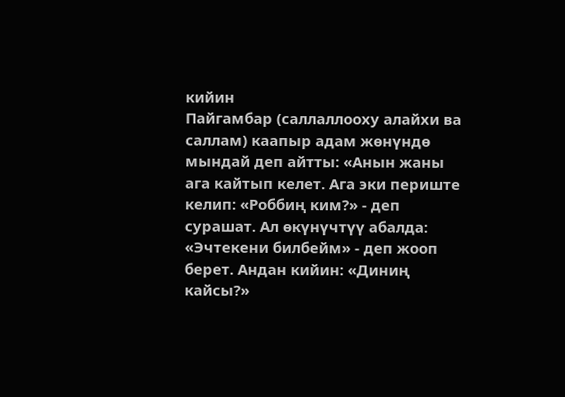кийин
Пайгамбар (саллаллооху алайхи ва
саллам) каапыр адам жөнүндө
мындай деп айтты: «Анын жаны
ага кайтып келет. Ага эки периште
келип: «Роббиң ким?» - деп
сурашат. Ал өкүнүчтүү абалда:
«Эчтекени билбейм» - деп жооп
берет. Андан кийин: «Диниң
кайсы?»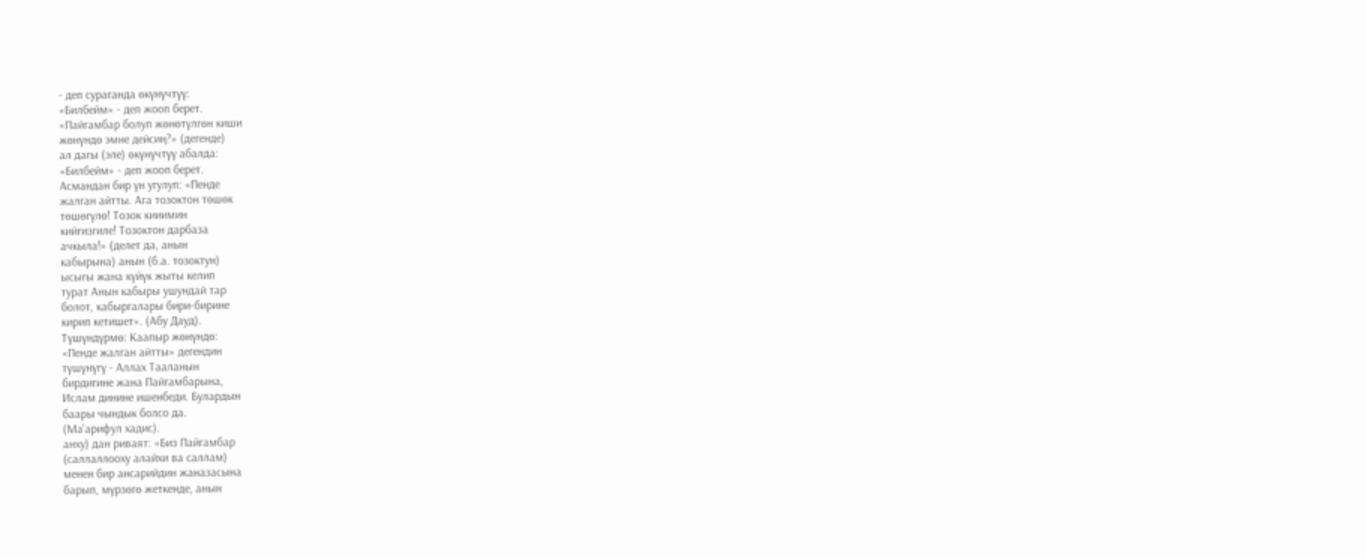- деп сураганда өкүнүчтүү:
«Билбейм» - деп жооп берет.
«Пайгамбар болуп жөнөтүлгөн киши
жөнүндө эмне дейсиң?» (дегенде)
ал дагы (эле) өкүнүчтүү абалда:
«Билбейм» - деп жооп берет.
Асмандан бир үн угулуп: «Пенде
жалган айтты. Ага тозоктон төшөк
төшөгүлө! Тозок кииимин
кийгизгиле! Тозоктон дарбаза
ачкыла!» (делет да, анын
кабырына) анын (б.а. тозоктун)
ысыгы жана күйүк жыты келип
турат Анын кабыры ушундай тар
болот, кабыргалары бири-бирине
кирип кетишет». (Абу Дауд).
Түшүндүрмө: Каапыр жөнүндө:
«Пенде жалган айтты» дегендин
түшүнүгү - Аллах Тааланын
бирдигине жана Пайгамбарына,
Ислам динине ишенбеди. Булардын
баары чындык болсо да.
(Ма'арифул хадис).
анху) дан риваят: «Биз Пайгамбар
(саллаллооху алайхи ва саллам)
менен бир ансарийдин жаназасына
барып, мүрзөгө жеткенде, анын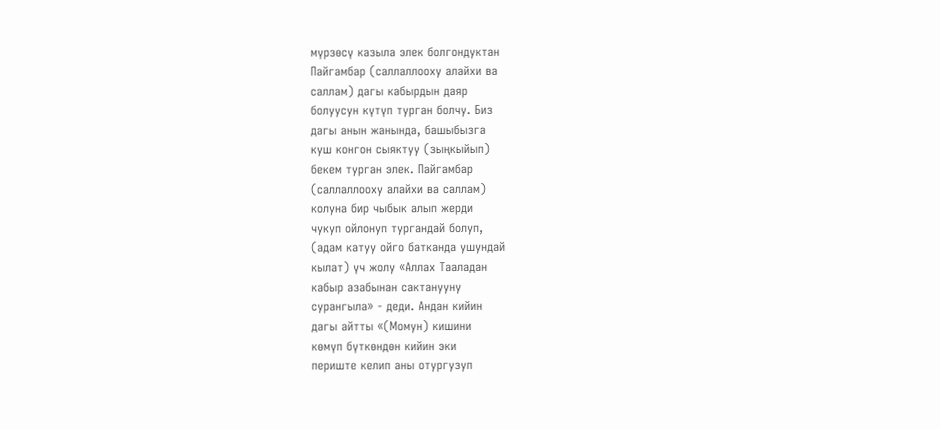мүрзөсү казыла элек болгондуктан
Пайгамбар (саллаллооху алайхи ва
саллам) дагы кабырдын даяр
болуусун күтүп турган болчу. Биз
дагы анын жанында, башыбызга
куш конгон сыяктуу (зыңкыйып)
бекем турган элек. Пайгамбар
(саллаллооху алайхи ва саллам)
колуна бир чыбык алып жерди
чукуп ойлонуп тургандай болуп,
(адам катуу ойго батканда ушундай
кылат) үч жолу «Аллах Тааладан
кабыр азабынан сактанууну
сурангыла» - деди. Андан кийин
дагы айтты «(Момун) кишини
көмүп бүткөндөн кийин эки
периште келип аны отургузуп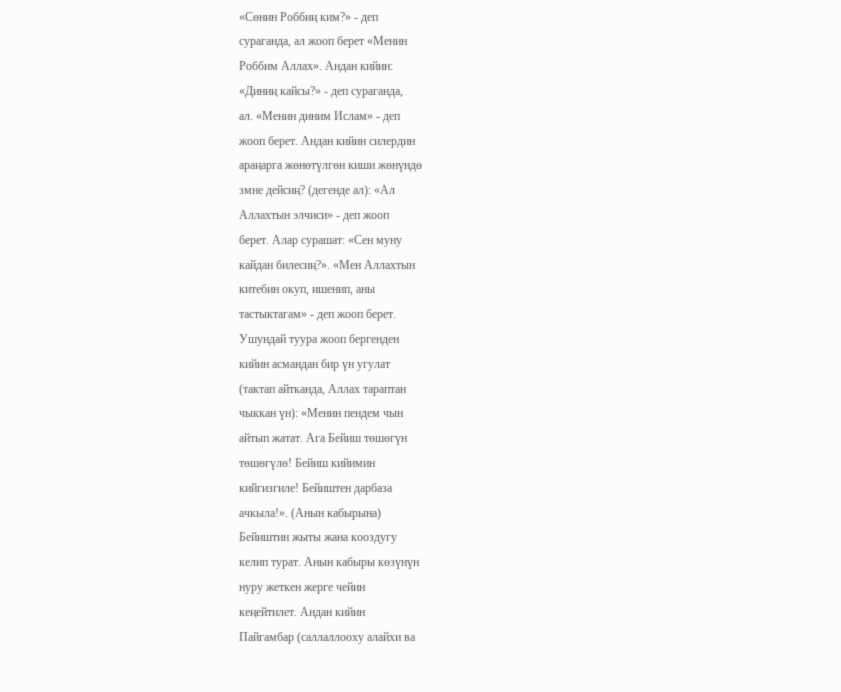«Сөнин Роббиң ким?» - деп
сураганда, ал жооп берет «Менин
Роббим Аллах». Андан кийин:
«Диниң кайсы?» - деп сураганда,
ал. «Менин диним Ислам» - деп
жооп берет. Андан кийин силердин
араңарга жөнөтүлгөн киши жөнүндө
змне дейсиң? (дегенде ал): «Ал
Аллахтын элчиси» - деп жооп
берет. Алар сурашат: «Сен муну
кайдан билесиң?». «Мен Аллахтын
китебин окуп, ишенип, аны
тастыктагам» - деп жооп берет.
Ушундай туура жооп бергенден
кийин асмандан бир үн угулат
(тактап айтканда, Аллах тараптан
чыккан үн): «Менин пендем чын
айтып жатат. Ага Бейиш төшөгүн
төшөгүлө! Бейиш кийимин
кийгизгиле! Бейиштен дарбаза
ачкыла!». (Анын кабырына)
Бейиштин жыты жана кооздугу
келип турат. Анын кабыры көзүнүн
нуру жеткен жерге чейин
кеңейтилет. Андан кийин
Пайгамбар (саллаллооху алайхи ва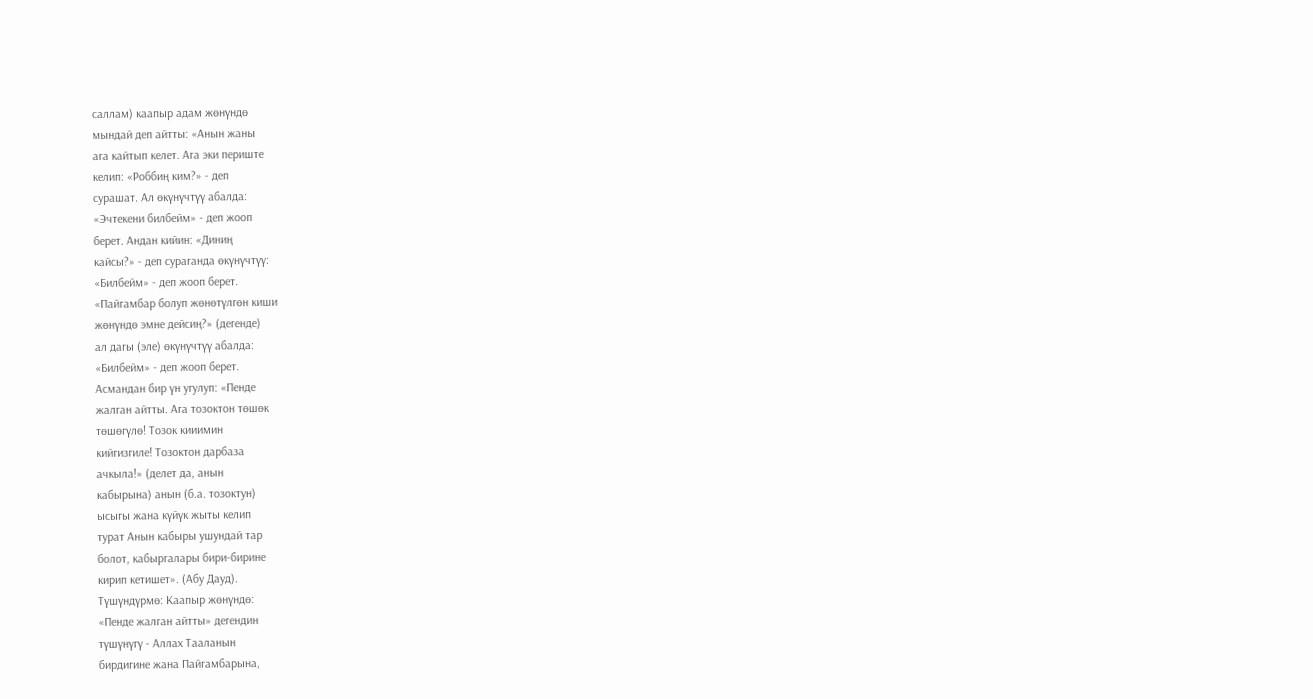саллам) каапыр адам жөнүндө
мындай деп айтты: «Анын жаны
ага кайтып келет. Ага эки периште
келип: «Роббиң ким?» - деп
сурашат. Ал өкүнүчтүү абалда:
«Эчтекени билбейм» - деп жооп
берет. Андан кийин: «Диниң
кайсы?» - деп сураганда өкүнүчтүү:
«Билбейм» - деп жооп берет.
«Пайгамбар болуп жөнөтүлгөн киши
жөнүндө эмне дейсиң?» (дегенде)
ал дагы (эле) өкүнүчтүү абалда:
«Билбейм» - деп жооп берет.
Асмандан бир үн угулуп: «Пенде
жалган айтты. Ага тозоктон төшөк
төшөгүлө! Тозок кииимин
кийгизгиле! Тозоктон дарбаза
ачкыла!» (делет да, анын
кабырына) анын (б.а. тозоктун)
ысыгы жана күйүк жыты келип
турат Анын кабыры ушундай тар
болот, кабыргалары бири-бирине
кирип кетишет». (Абу Дауд).
Түшүндүрмө: Каапыр жөнүндө:
«Пенде жалган айтты» дегендин
түшүнүгү - Аллах Тааланын
бирдигине жана Пайгамбарына,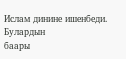Ислам динине ишенбеди. Булардын
баары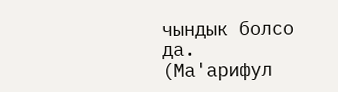чындык болсо да.
(Ма'арифул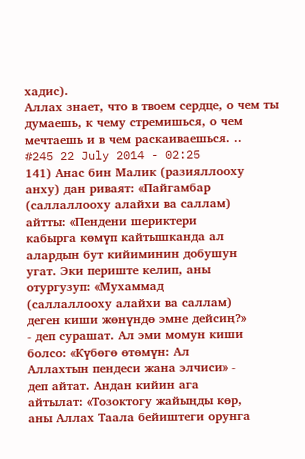хадис).
Аллах знает, что в твоем сердце, о чем ты думаешь, к чему стремишься, о чем мечтаешь и в чем раскаиваешься. ..
#245 22 July 2014 - 02:25
141) Анас бин Малик (разияллооху
анху) дан риваят: «Пайгамбар
(саллаллооху алайхи ва саллам)
айтты: «Пендени шериктери
кабырга көмүп кайтышканда ал
алардын бут кийиминин добушун
угат. Эки периште келип, аны
отургузуп: «Мухаммад
(саллаллооху алайхи ва саллам)
деген киши жөнүндө эмне дейсиң?»
- деп сурашат. Ал эми момун киши
болсо: «Күбөгө өтөмүн: Ал
Аллахтын пендеси жана элчиси» -
деп айтат. Андан кийин ага
айтылат: «Тозоктогу жайыңды көр,
аны Аллах Таала бейиштеги орунга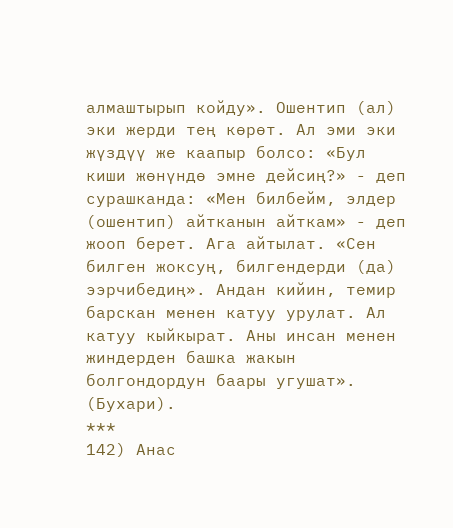алмаштырып койду». Ошентип (ал)
эки жерди тең көрөт. Ал эми эки
жүздүү же каапыр болсо: «Бул
киши жөнүндө эмне дейсиң?» - деп
сурашканда: «Мен билбейм, элдер
(ошентип) айтканын айткам» - деп
жооп берет. Ага айтылат. «Сен
билген жоксуң, билгендерди (да)
ээрчибедиң». Андан кийин, темир
барскан менен катуу урулат. Ал
катуу кыйкырат. Аны инсан менен
жиндерден башка жакын
болгондордун баары угушат».
(Бухари).
***
142) Анас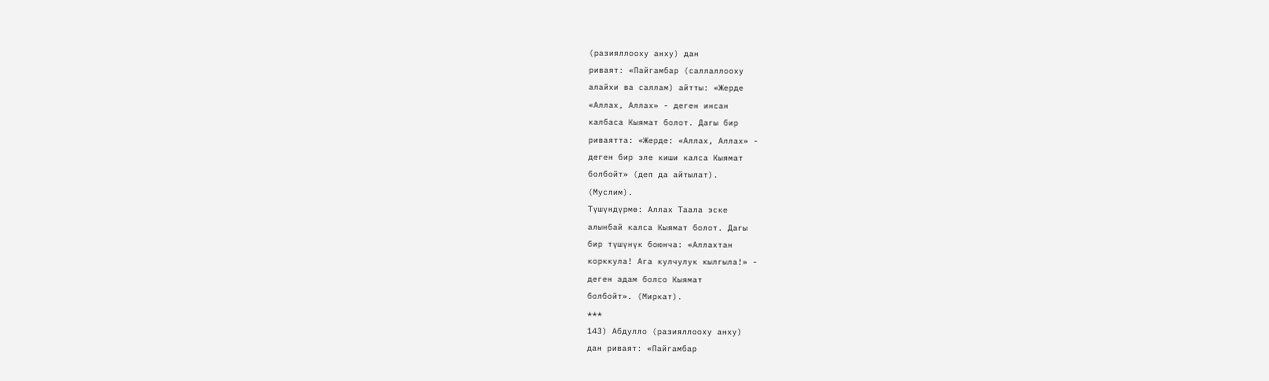(разияллооху анху) дан
риваят: «Пайгамбар (саллаллооху
алайхи ва саллам) айтты: «Жерде
«Аллах, Аллах» - деген инсан
калбаса Кыямат болот. Дагы бир
риваятта: «Жерде: «Аллах, Аллах» -
деген бир эле киши калса Кыямат
болбойт» (деп да айтылат).
(Муслим).
Түшүндүрмө: Аллах Таала эске
алынбай калса Кыямат болот. Дагы
бир түшүнүк боюнча: «Аллахтан
корккула! Ага кулчулук кылгыла!» -
деген адам болсо Кыямат
болбойт». (Миркат).
***
143) Абдулло (разияллооху анху)
дан риваят: «Пайгамбар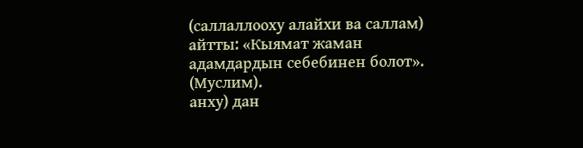(саллаллооху алайхи ва саллам)
айтты: «Кыямат жаман
адамдардын себебинен болот».
(Муслим).
анху) дан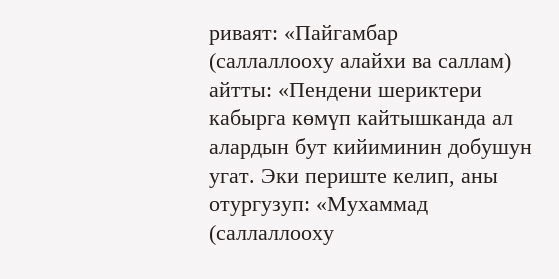риваят: «Пайгамбар
(саллаллооху алайхи ва саллам)
айтты: «Пендени шериктери
кабырга көмүп кайтышканда ал
алардын бут кийиминин добушун
угат. Эки периште келип, аны
отургузуп: «Мухаммад
(саллаллооху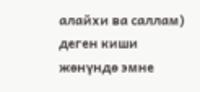алайхи ва саллам)
деген киши жөнүндө эмне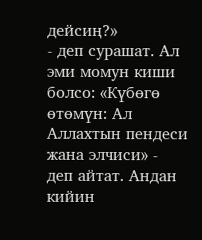дейсиң?»
- деп сурашат. Ал эми момун киши
болсо: «Күбөгө өтөмүн: Ал
Аллахтын пендеси жана элчиси» -
деп айтат. Андан кийин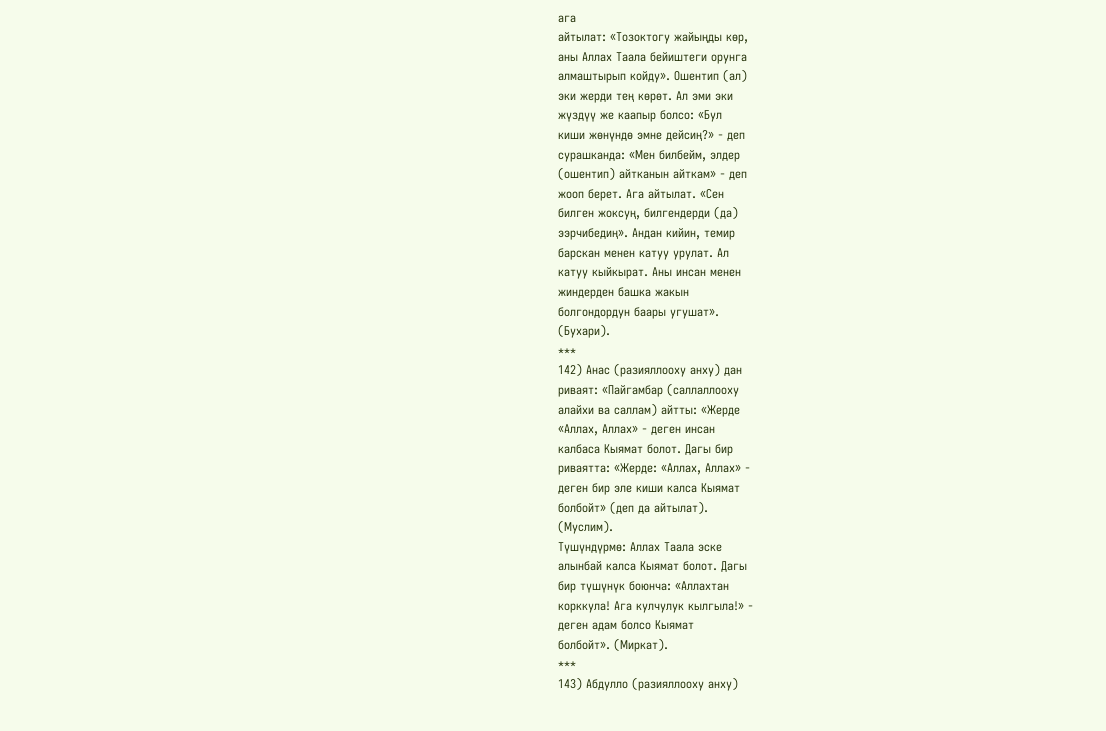ага
айтылат: «Тозоктогу жайыңды көр,
аны Аллах Таала бейиштеги орунга
алмаштырып койду». Ошентип (ал)
эки жерди тең көрөт. Ал эми эки
жүздүү же каапыр болсо: «Бул
киши жөнүндө эмне дейсиң?» - деп
сурашканда: «Мен билбейм, элдер
(ошентип) айтканын айткам» - деп
жооп берет. Ага айтылат. «Сен
билген жоксуң, билгендерди (да)
ээрчибедиң». Андан кийин, темир
барскан менен катуу урулат. Ал
катуу кыйкырат. Аны инсан менен
жиндерден башка жакын
болгондордун баары угушат».
(Бухари).
***
142) Анас (разияллооху анху) дан
риваят: «Пайгамбар (саллаллооху
алайхи ва саллам) айтты: «Жерде
«Аллах, Аллах» - деген инсан
калбаса Кыямат болот. Дагы бир
риваятта: «Жерде: «Аллах, Аллах» -
деген бир эле киши калса Кыямат
болбойт» (деп да айтылат).
(Муслим).
Түшүндүрмө: Аллах Таала эске
алынбай калса Кыямат болот. Дагы
бир түшүнүк боюнча: «Аллахтан
корккула! Ага кулчулук кылгыла!» -
деген адам болсо Кыямат
болбойт». (Миркат).
***
143) Абдулло (разияллооху анху)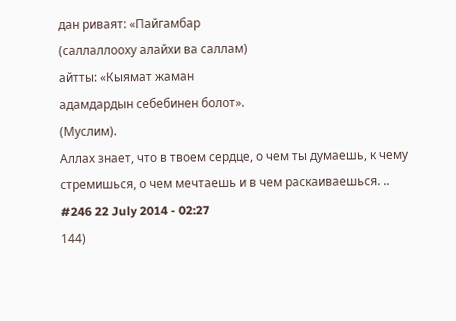дан риваят: «Пайгамбар
(саллаллооху алайхи ва саллам)
айтты: «Кыямат жаман
адамдардын себебинен болот».
(Муслим).
Аллах знает, что в твоем сердце, о чем ты думаешь, к чему стремишься, о чем мечтаешь и в чем раскаиваешься. ..
#246 22 July 2014 - 02:27
144)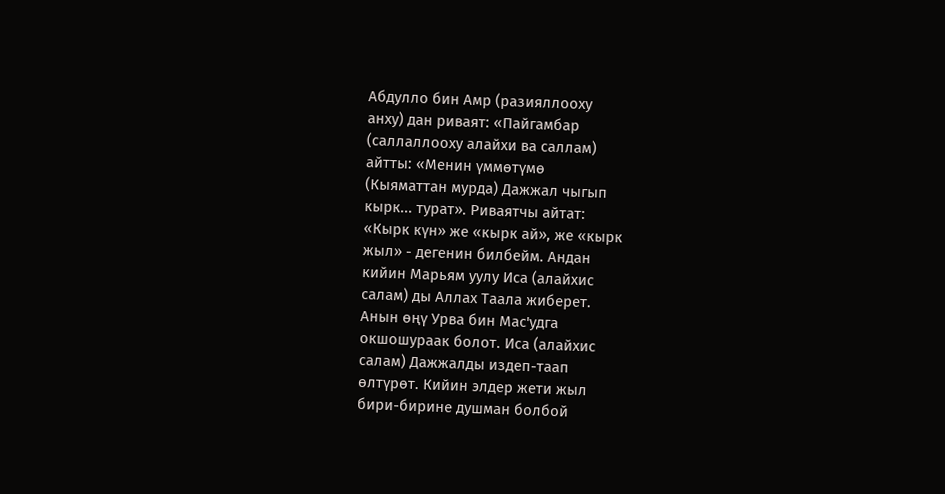Абдулло бин Амр (разияллооху
анху) дан риваят: «Пайгамбар
(саллаллооху алайхи ва саллам)
айтты: «Менин үммөтүмө
(Кыяматтан мурда) Дажжал чыгып
кырк... турат». Риваятчы айтат:
«Кырк күн» же «кырк ай», же «кырк
жыл» - дегенин билбейм. Андан
кийин Марьям уулу Иса (алайхис
салам) ды Аллах Таала жиберет.
Анын өңү Урва бин Мас'удга
окшошураак болот. Иса (алайхис
салам) Дажжалды издеп-таап
өлтүрөт. Кийин элдер жети жыл
бири-бирине душман болбой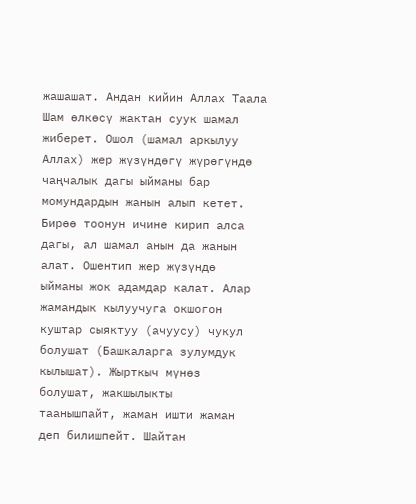жашашат. Андан кийин Аллах Таала
Шам өлкөсү жактан суук шамал
жиберет. Ошол (шамал аркылуу
Аллах) жер жүзүндөгү жүрөгүндө
чаңчалык дагы ыйманы бар
момундардын жанын алып кетет.
Бирөө тоонун ичине кирип алса
дагы, ал шамал анын да жанын
алат. Ошентип жер жүзүндө
ыйманы жок адамдар калат. Алар
жамандык кылуучуга окшогон
куштар сыяктуу (ачуусу) чукул
болушат (Башкаларга зулумдук
кылышат). Жырткыч мүнөз
болушат, жакшылыкты
таанышпайт, жаман ишти жаман
деп билишпейт. Шайтан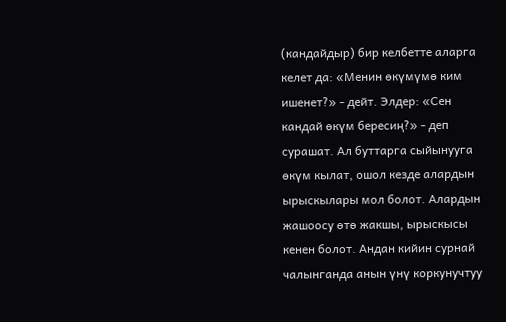(кандайдыр) бир келбетте аларга
келет да: «Менин өкүмүмө ким
ишенет?» - дейт. Элдер: «Сен
кандай өкүм бересиң?» - деп
сурашат. Ал буттарга сыйынууга
өкүм кылат, ошол кезде алардын
ырыскылары мол болот. Алардын
жашоосу өтө жакшы, ырыскысы
кенен болот. Андан кийин сурнай
чалынганда анын үнү коркунучтуу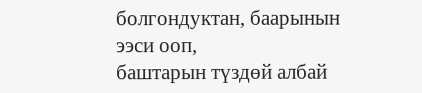болгондуктан, баарынын ээси ооп,
баштарын түздөй албай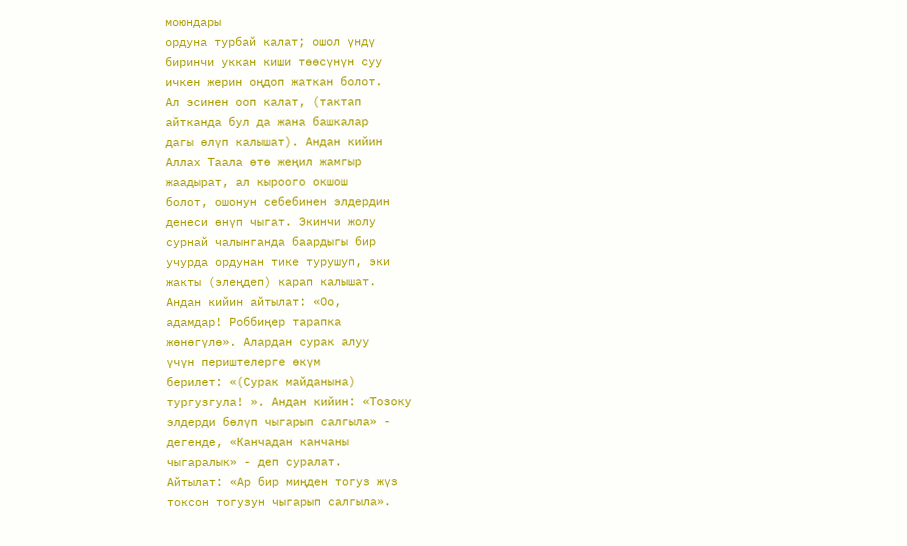моюндары
ордуна турбай калат; ошол үндү
биринчи уккан киши төөсүнүн суу
ичкен жерин оңдоп жаткан болот.
Ал эсинен ооп калат, (тактап
айтканда бул да жана башкалар
дагы өлүп калышат). Андан кийин
Аллах Таала өтө жеңил жамгыр
жаадырат, ал кыроого окшош
болот, ошонун себебинен элдердин
денеси өнүп чыгат. Экинчи жолу
сурнай чалынганда баардыгы бир
учурда ордунан тике турушуп, эки
жакты (элеңдеп) карап калышат.
Андан кийин айтылат: «Оо,
адамдар! Роббиңер тарапка
жөнөгүлө». Алардан сурак алуу
үчүн периштелерге өкүм
берилет: «(Сурак майданына)
тургузгула! ». Андан кийин: «Тозоку
элдерди бөлүп чыгарып салгыла» -
дегенде, «Канчадан канчаны
чыгаралык» - деп суралат.
Айтылат: «Ар бир миңден тогуз жүз
токсон тогузун чыгарып салгыла».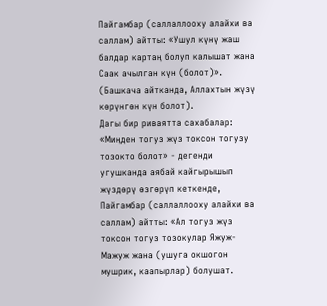Пайгамбар (саллаллооху алайхи ва
саллам) айтты: «Ушул күнү жаш
балдар картаң болуп калышат жана
Саак ачылган күн (болот)».
(Башкача айтканда, Аллахтын жүзү
көрүнгөн күн болот).
Дагы бир риваятта сахабалар:
«Миңден тогуз жүз токсон тогузу
тозокто болот» - дегенди
угушканда аябай кайгырышып
жүздөрү өзгөрүп кеткенде,
Пайгамбар (саллаллооху алайхи ва
саллам) айтты: «Ал тогуз жүз
токсон тогуз тозокулар Яжуж-
Мажуж жана (ушуга окшогон
мушрик, каапырлар) болушат.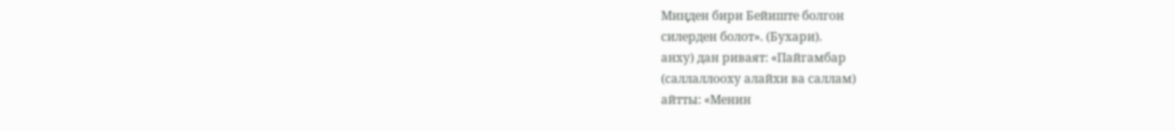Миңден бири Бейиште болгон
силерден болот». (Бухари).
анху) дан риваят: «Пайгамбар
(саллаллооху алайхи ва саллам)
айтты: «Менин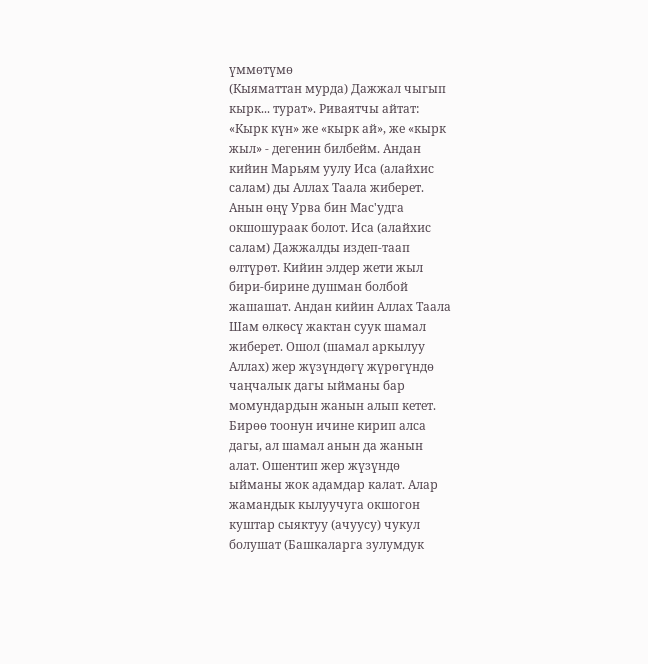үммөтүмө
(Кыяматтан мурда) Дажжал чыгып
кырк... турат». Риваятчы айтат:
«Кырк күн» же «кырк ай», же «кырк
жыл» - дегенин билбейм. Андан
кийин Марьям уулу Иса (алайхис
салам) ды Аллах Таала жиберет.
Анын өңү Урва бин Мас'удга
окшошураак болот. Иса (алайхис
салам) Дажжалды издеп-таап
өлтүрөт. Кийин элдер жети жыл
бири-бирине душман болбой
жашашат. Андан кийин Аллах Таала
Шам өлкөсү жактан суук шамал
жиберет. Ошол (шамал аркылуу
Аллах) жер жүзүндөгү жүрөгүндө
чаңчалык дагы ыйманы бар
момундардын жанын алып кетет.
Бирөө тоонун ичине кирип алса
дагы, ал шамал анын да жанын
алат. Ошентип жер жүзүндө
ыйманы жок адамдар калат. Алар
жамандык кылуучуга окшогон
куштар сыяктуу (ачуусу) чукул
болушат (Башкаларга зулумдук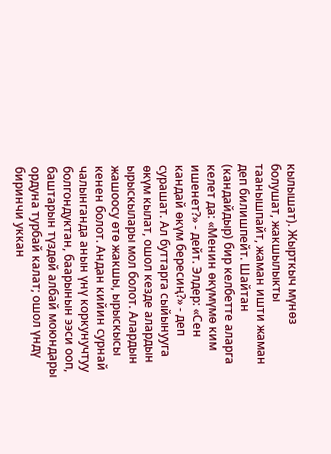кылышат). Жырткыч мүнөз
болушат, жакшылыкты
таанышпайт, жаман ишти жаман
деп билишпейт. Шайтан
(кандайдыр) бир келбетте аларга
келет да: «Менин өкүмүмө ким
ишенет?» - дейт. Элдер: «Сен
кандай өкүм бересиң?» - деп
сурашат. Ал буттарга сыйынууга
өкүм кылат, ошол кезде алардын
ырыскылары мол болот. Алардын
жашоосу өтө жакшы, ырыскысы
кенен болот. Андан кийин сурнай
чалынганда анын үнү коркунучтуу
болгондуктан, баарынын ээси ооп,
баштарын түздөй албай моюндары
ордуна турбай калат; ошол үндү
биринчи уккан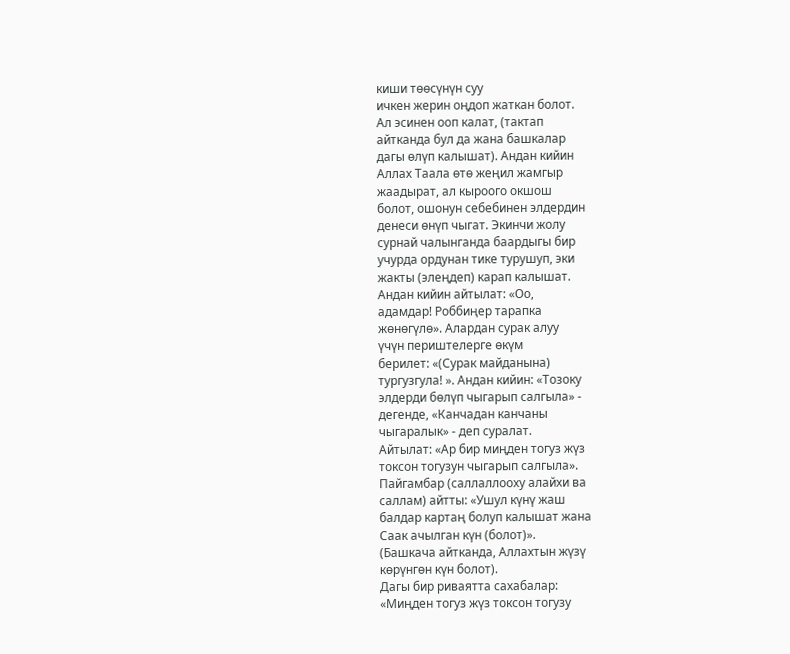киши төөсүнүн суу
ичкен жерин оңдоп жаткан болот.
Ал эсинен ооп калат, (тактап
айтканда бул да жана башкалар
дагы өлүп калышат). Андан кийин
Аллах Таала өтө жеңил жамгыр
жаадырат, ал кыроого окшош
болот, ошонун себебинен элдердин
денеси өнүп чыгат. Экинчи жолу
сурнай чалынганда баардыгы бир
учурда ордунан тике турушуп, эки
жакты (элеңдеп) карап калышат.
Андан кийин айтылат: «Оо,
адамдар! Роббиңер тарапка
жөнөгүлө». Алардан сурак алуу
үчүн периштелерге өкүм
берилет: «(Сурак майданына)
тургузгула! ». Андан кийин: «Тозоку
элдерди бөлүп чыгарып салгыла» -
дегенде, «Канчадан канчаны
чыгаралык» - деп суралат.
Айтылат: «Ар бир миңден тогуз жүз
токсон тогузун чыгарып салгыла».
Пайгамбар (саллаллооху алайхи ва
саллам) айтты: «Ушул күнү жаш
балдар картаң болуп калышат жана
Саак ачылган күн (болот)».
(Башкача айтканда, Аллахтын жүзү
көрүнгөн күн болот).
Дагы бир риваятта сахабалар:
«Миңден тогуз жүз токсон тогузу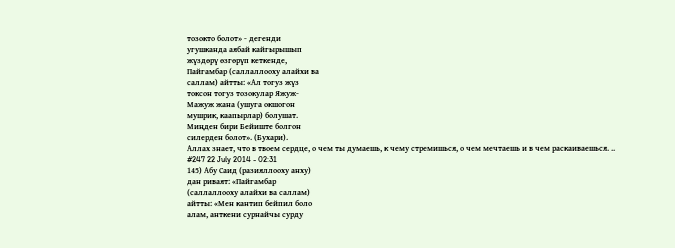тозокто болот» - дегенди
угушканда аябай кайгырышып
жүздөрү өзгөрүп кеткенде,
Пайгамбар (саллаллооху алайхи ва
саллам) айтты: «Ал тогуз жүз
токсон тогуз тозокулар Яжуж-
Мажуж жана (ушуга окшогон
мушрик, каапырлар) болушат.
Миңден бири Бейиште болгон
силерден болот». (Бухари).
Аллах знает, что в твоем сердце, о чем ты думаешь, к чему стремишься, о чем мечтаешь и в чем раскаиваешься. ..
#247 22 July 2014 - 02:31
145) Абу Саид (разияллооху анху)
дан риваят: «Пайгамбар
(саллаллооху алайхи ва саллам)
айтты: «Мен кантип бейпил боло
алам, анткени сурнайчы сурду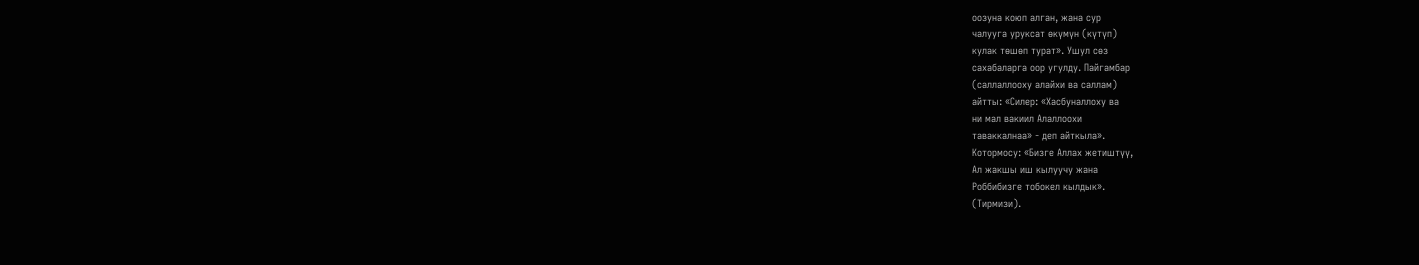оозуна коюп алган, жана сур
чалууга уруксат өкүмүн (күтүп)
кулак төшөп турат». Ушул сөз
сахабаларга оор угулду. Пайгамбар
(саллаллооху алайхи ва саллам)
айтты: «Силер: «Хасбуналлоху ва
ни мал вакиил Алаллоохи
таваккалнаа» - деп айткыла».
Котормосу: «Бизге Аллах жетиштүү,
Ал жакшы иш кылуучу жана
Роббибизге тобокел кылдык».
(Тирмизи).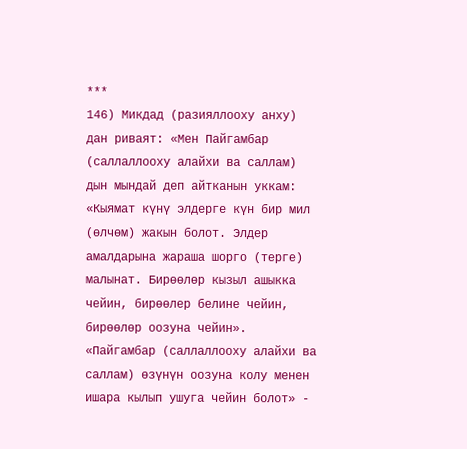***
146) Микдад (разияллооху анху)
дан риваят: «Мен Пайгамбар
(саллаллооху алайхи ва саллам)
дын мындай деп айтканын уккам:
«Кыямат күнү элдерге күн бир мил
(өлчөм) жакын болот. Элдер
амалдарына жараша шорго (терге)
малынат. Бирөөлөр кызыл ашыкка
чейин, бирөөлер белине чейин,
бирөөлөр оозуна чейин».
«Пайгамбар (саллаллооху алайхи ва
саллам) өзүнүн оозуна колу менен
ишара кылып ушуга чейин болот» -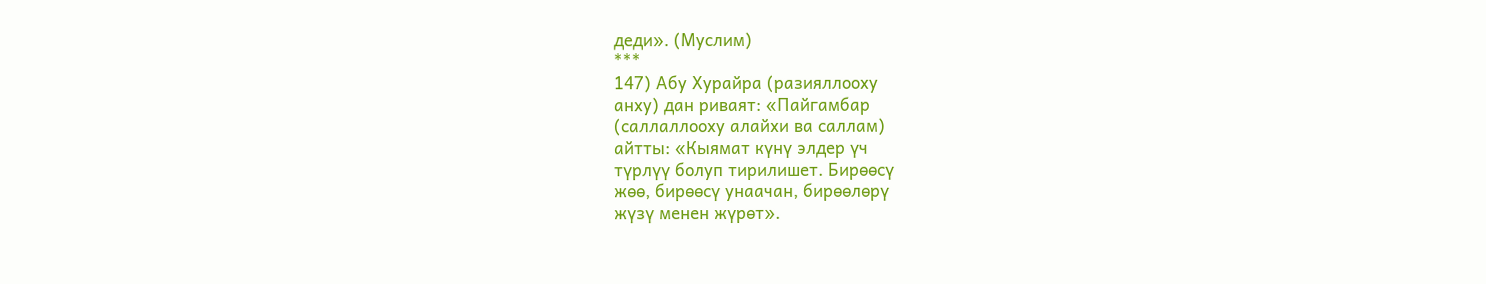деди». (Муслим)
***
147) Абу Хурайра (разияллооху
анху) дан риваят: «Пайгамбар
(саллаллооху алайхи ва саллам)
айтты: «Кыямат күнү элдер үч
түрлүү болуп тирилишет. Бирөөсү
жөө, бирөөсү унаачан, бирөөлөрү
жүзү менен жүрөт».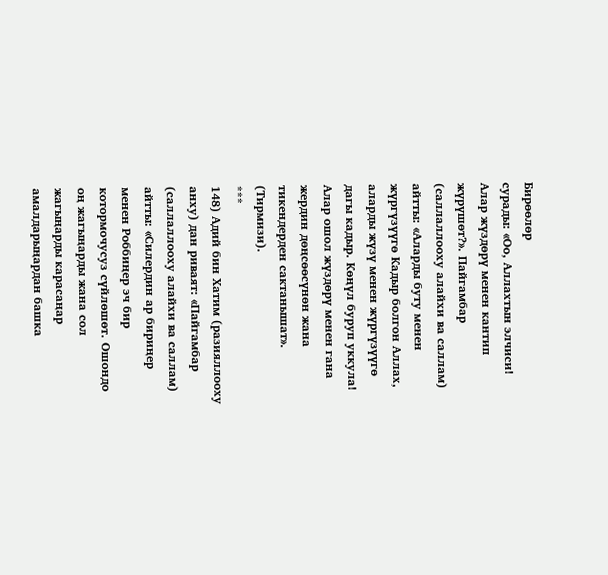Бирөөлөр
сурады: «Оо, Аллахтын элчиси!
Алар жүздөрү менен кантип
жүрүшөт?». Пайгамбар
(саллаллооху алайхи ва саллам)
айтты: «Аларды буту менен
жүргүзүүгө Кадыр болгон Аллах,
аларды жүзү менен жүргүзүүгө
дагы кадыр. Көңүл буруп уккула!
Алар ошол жүздөрү менен гана
жердин дөңсөөсүнөн жана
тикендерден сактанышат».
(Тирмизи).
***
148) Адий бин Хатим (разияллооху
анху) дан риваят: «Пайгамбар
(саллаллооху алайхи ва саллам)
айтты: «Силердин ар бириңер
менен Роббиңер эч бир
котормочусуз сүйлөшөт. Ошондо
оң жагыңарды жана сол
жагыңарды карасаңар
амалдарыңардан башка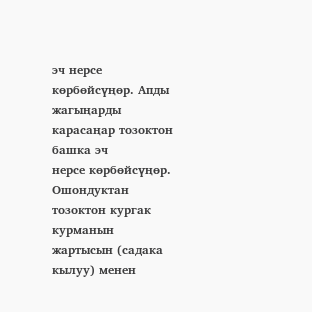эч нерсе
көрбөйсүңөр. Апды жагыңарды
карасаңар тозоктон башка эч
нерсе көрбөйсүңөр. Ошондуктан
тозоктон кургак курманын
жартысын (садака кылуу) менен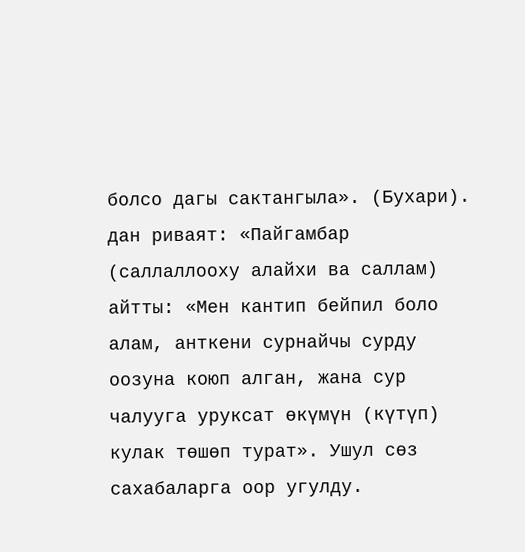болсо дагы сактангыла». (Бухари).
дан риваят: «Пайгамбар
(саллаллооху алайхи ва саллам)
айтты: «Мен кантип бейпил боло
алам, анткени сурнайчы сурду
оозуна коюп алган, жана сур
чалууга уруксат өкүмүн (күтүп)
кулак төшөп турат». Ушул сөз
сахабаларга оор угулду.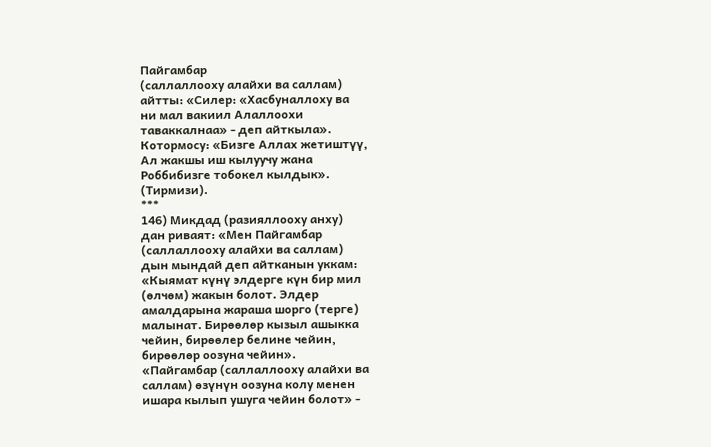Пайгамбар
(саллаллооху алайхи ва саллам)
айтты: «Силер: «Хасбуналлоху ва
ни мал вакиил Алаллоохи
таваккалнаа» - деп айткыла».
Котормосу: «Бизге Аллах жетиштүү,
Ал жакшы иш кылуучу жана
Роббибизге тобокел кылдык».
(Тирмизи).
***
146) Микдад (разияллооху анху)
дан риваят: «Мен Пайгамбар
(саллаллооху алайхи ва саллам)
дын мындай деп айтканын уккам:
«Кыямат күнү элдерге күн бир мил
(өлчөм) жакын болот. Элдер
амалдарына жараша шорго (терге)
малынат. Бирөөлөр кызыл ашыкка
чейин, бирөөлер белине чейин,
бирөөлөр оозуна чейин».
«Пайгамбар (саллаллооху алайхи ва
саллам) өзүнүн оозуна колу менен
ишара кылып ушуга чейин болот» -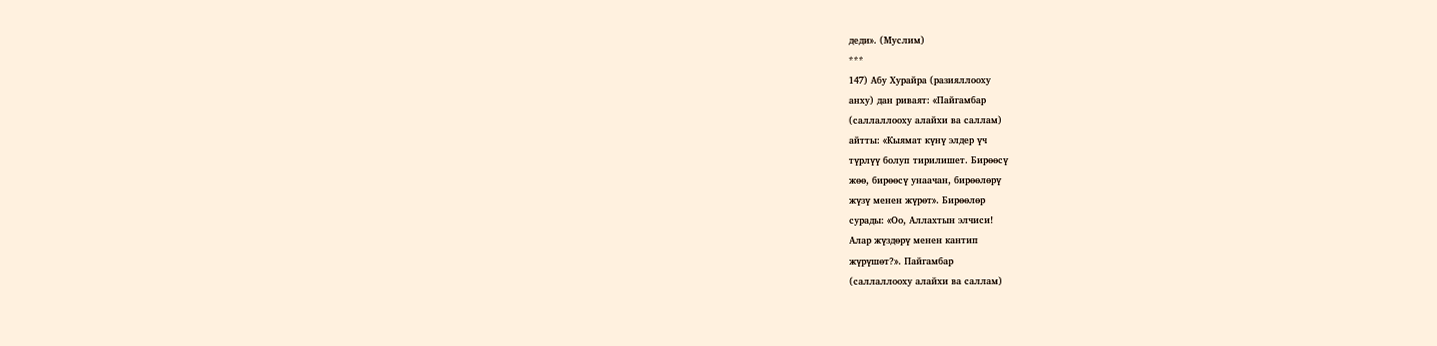деди». (Муслим)
***
147) Абу Хурайра (разияллооху
анху) дан риваят: «Пайгамбар
(саллаллооху алайхи ва саллам)
айтты: «Кыямат күнү элдер үч
түрлүү болуп тирилишет. Бирөөсү
жөө, бирөөсү унаачан, бирөөлөрү
жүзү менен жүрөт». Бирөөлөр
сурады: «Оо, Аллахтын элчиси!
Алар жүздөрү менен кантип
жүрүшөт?». Пайгамбар
(саллаллооху алайхи ва саллам)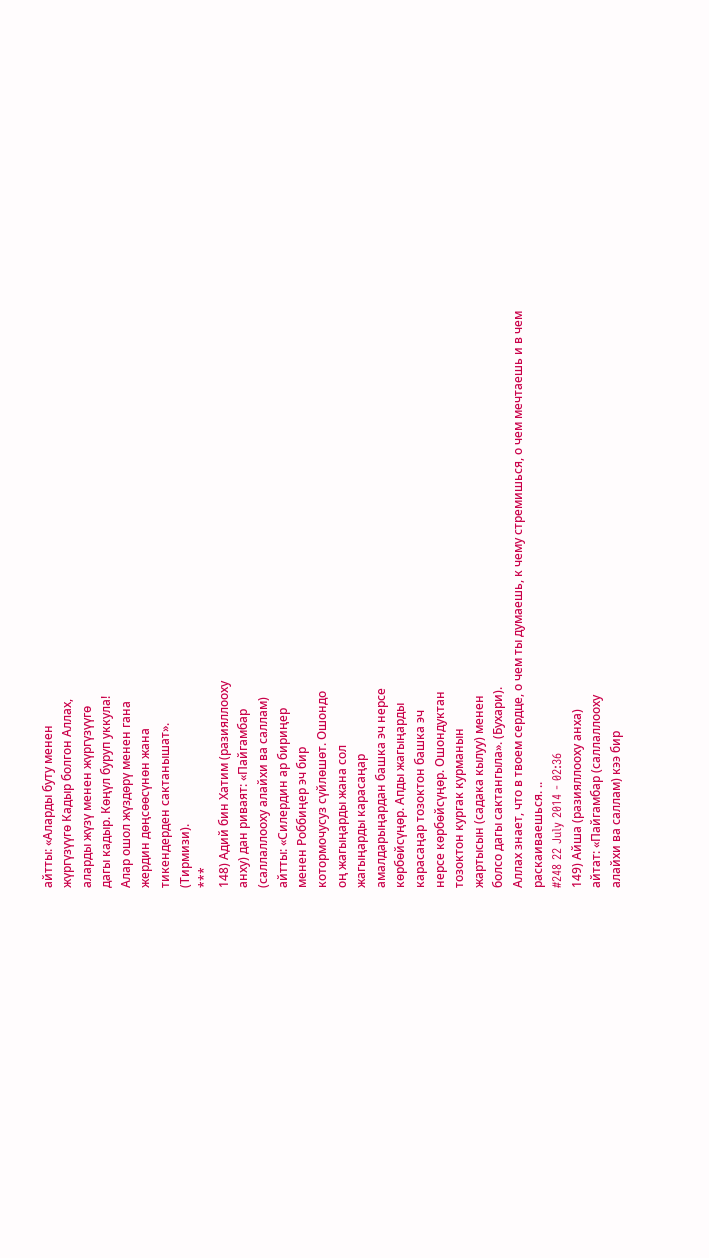айтты: «Аларды буту менен
жүргүзүүгө Кадыр болгон Аллах,
аларды жүзү менен жүргүзүүгө
дагы кадыр. Көңүл буруп уккула!
Алар ошол жүздөрү менен гана
жердин дөңсөөсүнөн жана
тикендерден сактанышат».
(Тирмизи).
***
148) Адий бин Хатим (разияллооху
анху) дан риваят: «Пайгамбар
(саллаллооху алайхи ва саллам)
айтты: «Силердин ар бириңер
менен Роббиңер эч бир
котормочусуз сүйлөшөт. Ошондо
оң жагыңарды жана сол
жагыңарды карасаңар
амалдарыңардан башка эч нерсе
көрбөйсүңөр. Апды жагыңарды
карасаңар тозоктон башка эч
нерсе көрбөйсүңөр. Ошондуктан
тозоктон кургак курманын
жартысын (садака кылуу) менен
болсо дагы сактангыла». (Бухари).
Аллах знает, что в твоем сердце, о чем ты думаешь, к чему стремишься, о чем мечтаешь и в чем раскаиваешься. ..
#248 22 July 2014 - 02:36
149) Айша (разияллооху анха)
айтат: «Пайгамбар (саллаллооху
алайхи ва саллам) кээ бир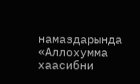намаздарында «Аллохумма
хаасибни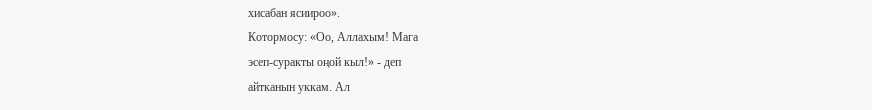хисабан ясиироо».
Котормосу: «Оо, Аллахым! Мага
эсеп-суракты оңой кыл!» - деп
айтканын уккам. Ал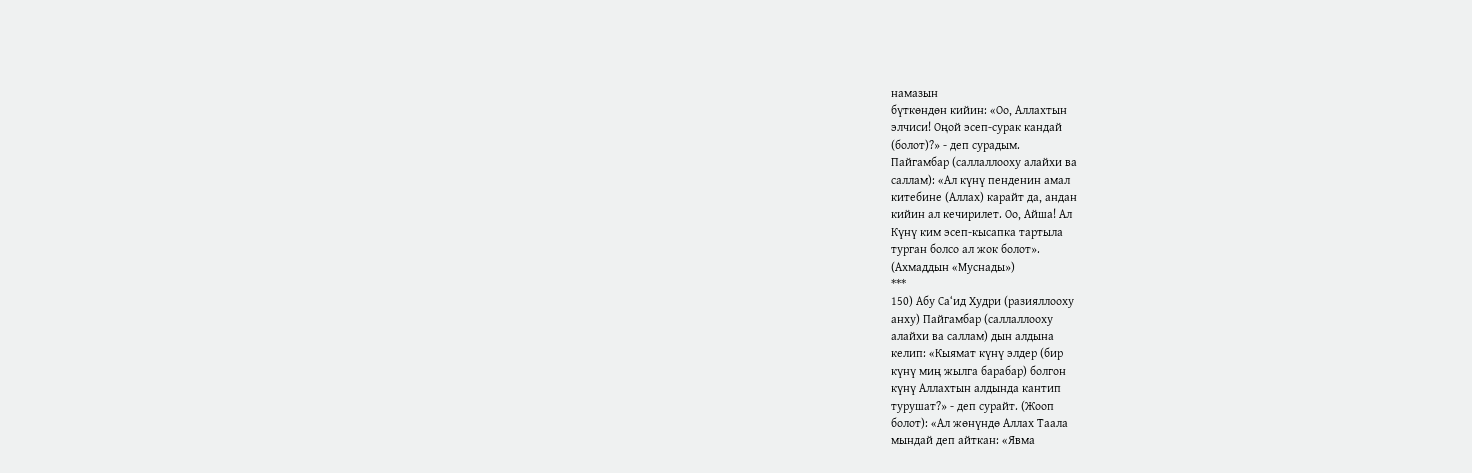намазын
бүткөндөн кийин: «Оо, Аллахтын
элчиси! Оңой эсеп-сурак кандай
(болот)?» - деп сурадым.
Пайгамбар (саллаллооху алайхи ва
саллам): «Ал күнү пенденин амал
китебине (Аллах) карайт да, андан
кийин ал кечирилет. Оо, Айша! Ал
Күнү ким эсеп-кысапка тартыла
турган болсо ал жок болот».
(Ахмаддын «Муснады»)
***
150) Абу Са‘ид Худри (разияллооху
анху) Пайгамбар (саллаллооху
алайхи ва саллам) дын алдына
келип: «Кыямат күнү элдер (бир
күнү миң жылга барабар) болгон
күнү Аллахтын алдында кантип
турушат?» - деп сурайт. (Жооп
болот): «Ал жөнүндө Аллах Таала
мындай деп айткан: «Явма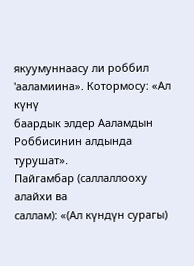якуумуннаасу ли роббил
'ааламиина». Котормосу: «Ал күнү
баардык элдер Ааламдын
Роббисинин алдында турушат».
Пайгамбар (саллаллооху алайхи ва
саллам): «(Ал күндүн сурагы)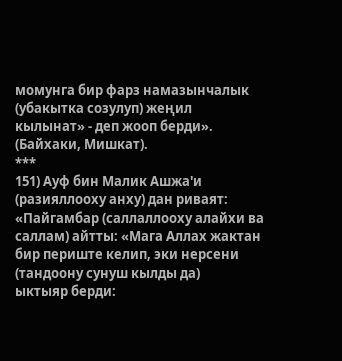момунга бир фарз намазынчалык
(убакытка созулуп) жеңил
кылынат» - деп жооп берди».
(Байхаки, Мишкат).
***
151) Ауф бин Малик Ашжа'и
(разияллооху анху) дан риваят:
«Пайгамбар (саллаллооху алайхи ва
саллам) айтты: «Мага Аллах жактан
бир периште келип, эки нерсени
(тандоону сунуш кылды да)
ыктыяр берди: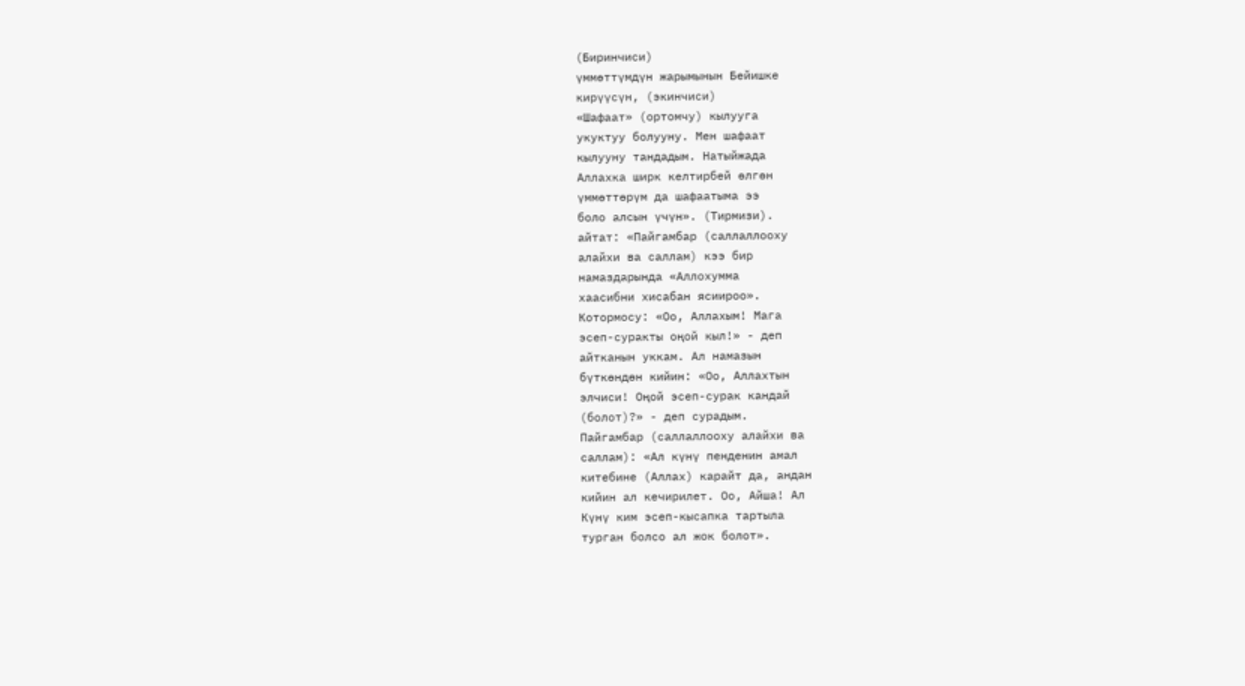(Биринчиси)
үммөттүмдүн жарымынын Бейишке
кирүүсүн, (экинчиси)
«Шафаат» (ортомчу) кылууга
укуктуу болууну. Мен шафаат
кылууну тандадым. Натыйжада
Аллахка ширк келтирбей өлгөн
үммөттөрүм да шафаатыма ээ
боло алсын үчүн». (Тирмизи).
айтат: «Пайгамбар (саллаллооху
алайхи ва саллам) кээ бир
намаздарында «Аллохумма
хаасибни хисабан ясиироо».
Котормосу: «Оо, Аллахым! Мага
эсеп-суракты оңой кыл!» - деп
айтканын уккам. Ал намазын
бүткөндөн кийин: «Оо, Аллахтын
элчиси! Оңой эсеп-сурак кандай
(болот)?» - деп сурадым.
Пайгамбар (саллаллооху алайхи ва
саллам): «Ал күнү пенденин амал
китебине (Аллах) карайт да, андан
кийин ал кечирилет. Оо, Айша! Ал
Күнү ким эсеп-кысапка тартыла
турган болсо ал жок болот».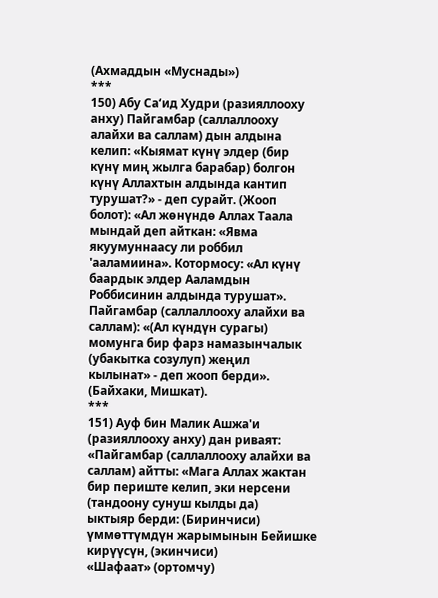(Ахмаддын «Муснады»)
***
150) Абу Са‘ид Худри (разияллооху
анху) Пайгамбар (саллаллооху
алайхи ва саллам) дын алдына
келип: «Кыямат күнү элдер (бир
күнү миң жылга барабар) болгон
күнү Аллахтын алдында кантип
турушат?» - деп сурайт. (Жооп
болот): «Ал жөнүндө Аллах Таала
мындай деп айткан: «Явма
якуумуннаасу ли роббил
'ааламиина». Котормосу: «Ал күнү
баардык элдер Ааламдын
Роббисинин алдында турушат».
Пайгамбар (саллаллооху алайхи ва
саллам): «(Ал күндүн сурагы)
момунга бир фарз намазынчалык
(убакытка созулуп) жеңил
кылынат» - деп жооп берди».
(Байхаки, Мишкат).
***
151) Ауф бин Малик Ашжа'и
(разияллооху анху) дан риваят:
«Пайгамбар (саллаллооху алайхи ва
саллам) айтты: «Мага Аллах жактан
бир периште келип, эки нерсени
(тандоону сунуш кылды да)
ыктыяр берди: (Биринчиси)
үммөттүмдүн жарымынын Бейишке
кирүүсүн, (экинчиси)
«Шафаат» (ортомчу)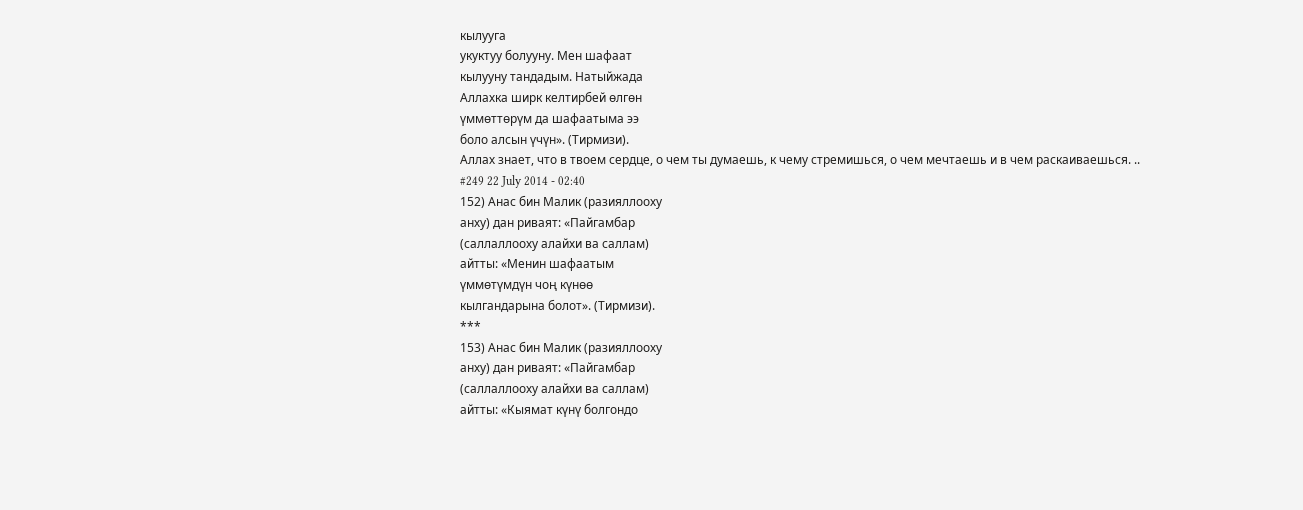кылууга
укуктуу болууну. Мен шафаат
кылууну тандадым. Натыйжада
Аллахка ширк келтирбей өлгөн
үммөттөрүм да шафаатыма ээ
боло алсын үчүн». (Тирмизи).
Аллах знает, что в твоем сердце, о чем ты думаешь, к чему стремишься, о чем мечтаешь и в чем раскаиваешься. ..
#249 22 July 2014 - 02:40
152) Анас бин Малик (разияллооху
анху) дан риваят: «Пайгамбар
(саллаллооху алайхи ва саллам)
айтты: «Менин шафаатым
үммөтүмдүн чоң күнөө
кылгандарына болот». (Тирмизи).
***
153) Анас бин Малик (разияллооху
анху) дан риваят: «Пайгамбар
(саллаллооху алайхи ва саллам)
айтты: «Кыямат күнү болгондо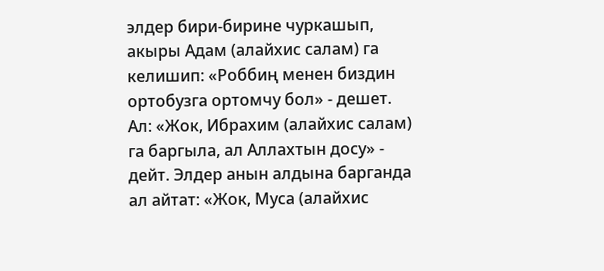элдер бири-бирине чуркашып,
акыры Адам (алайхис салам) га
келишип: «Роббиң менен биздин
ортобузга ортомчу бол» - дешет.
Ал: «Жок, Ибрахим (алайхис салам)
га баргыла, ал Аллахтын досу» -
дейт. Элдер анын алдына барганда
ал айтат: «Жок, Муса (алайхис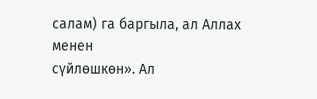салам) га баргыла, ал Аллах менен
сүйлөшкөн». Ал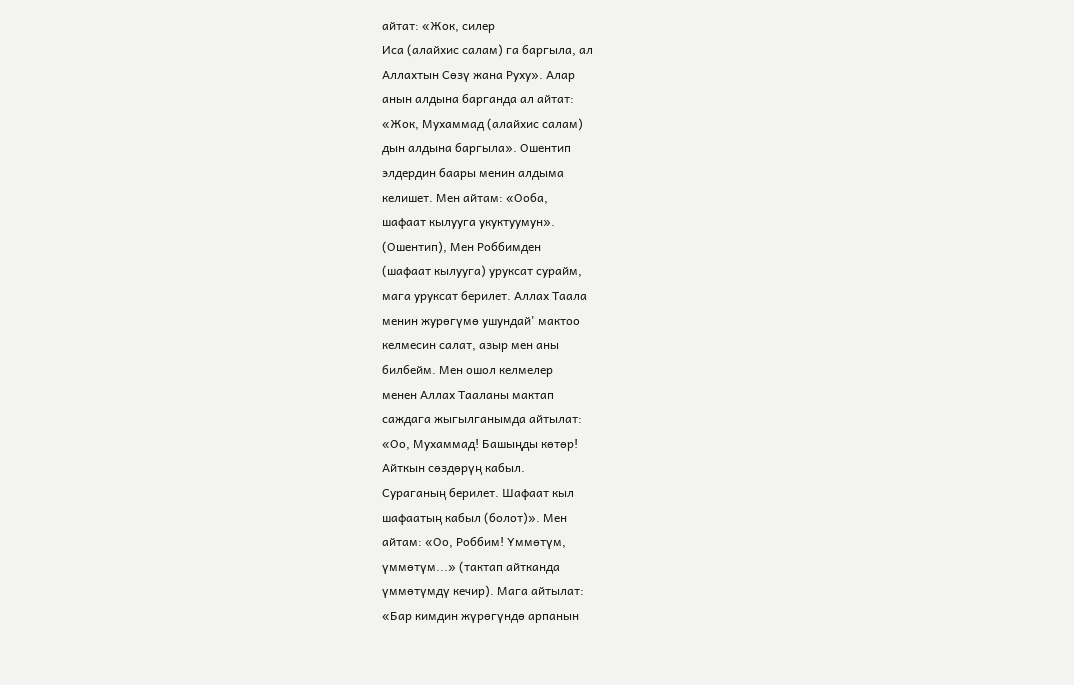айтат: «Жок, силер
Иса (алайхис салам) га баргыла, ал
Аллахтын Сөзү жана Руху». Алар
анын алдына барганда ал айтат:
«Жок, Мухаммад (алайхис салам)
дын алдына баргыла». Ошентип
элдердин баары менин алдыма
келишет. Мен айтам: «Ооба,
шафаат кылууга укуктуумун».
(Ошентип), Мен Роббимден
(шафаат кылууга) уруксат сурайм,
мага уруксат берилет. Аллах Таала
менин журөгүмө ушундай' мактоо
келмесин салат, азыр мен аны
билбейм. Мен ошол келмелер
менен Аллах Тааланы мактап
саждага жыгылганымда айтылат:
«Оо, Мухаммад! Башыңды көтөр!
Айткын сөздөрүң кабыл.
Сураганың берилет. Шафаат кыл
шафаатың кабыл (болот)». Мен
айтам: «Оо, Роббим! Үммөтүм,
үммөтүм...» (тактап айтканда
үммөтүмдү кечир). Мага айтылат:
«Бар кимдин жүрөгүндө арпанын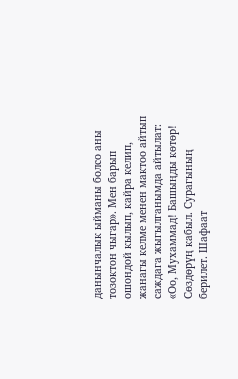данынчалык ыйманы болсо аны
тозоктон чыгар». Мен барып
ошондой кылып, кайра келип,
жанагы келме менен мактоо айтып
саждага жыгылганымда айтылат:
«Оо, Мухаммад! Башыңды көтөр!
Сөздөрүң кабыл. Сурагының
берилет. Шафаат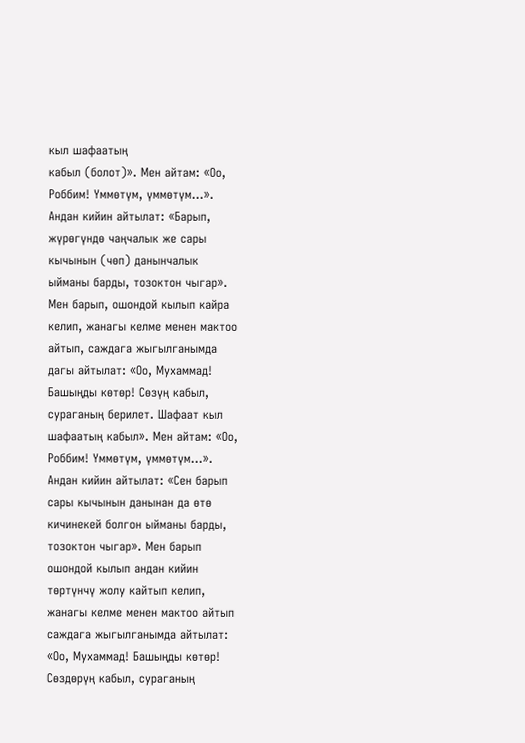кыл шафаатың
кабыл (болот)». Мен айтам: «Оо,
Роббим! Үммөтүм, үммөтүм...».
Андан кийин айтылат: «Барып,
жүрөгүндө чаңчалык же сары
кычынын (чөп) данынчалык
ыйманы барды, тозоктон чыгар».
Мен барып, ошондой кылып кайра
келип, жанагы келме менен мактоо
айтып, саждага жыгылганымда
дагы айтылат: «Оо, Мухаммад!
Башыңды көтөр! Сөзүң кабыл,
сураганың берилет. Шафаат кыл
шафаатың кабыл». Мен айтам: «Оо,
Роббим! Үммөтүм, үммөтүм...».
Андан кийин айтылат: «Сен барып
сары кычынын данынан да өтө
кичинекей болгон ыйманы барды,
тозоктон чыгар». Мен барып
ошондой кылып андан кийин
төртүнчү жолу кайтып келип,
жанагы келме менен мактоо айтып
саждага жыгылганымда айтылат:
«Оо, Мухаммад! Башыңды көтөр!
Сөздөрүң кабыл, сураганың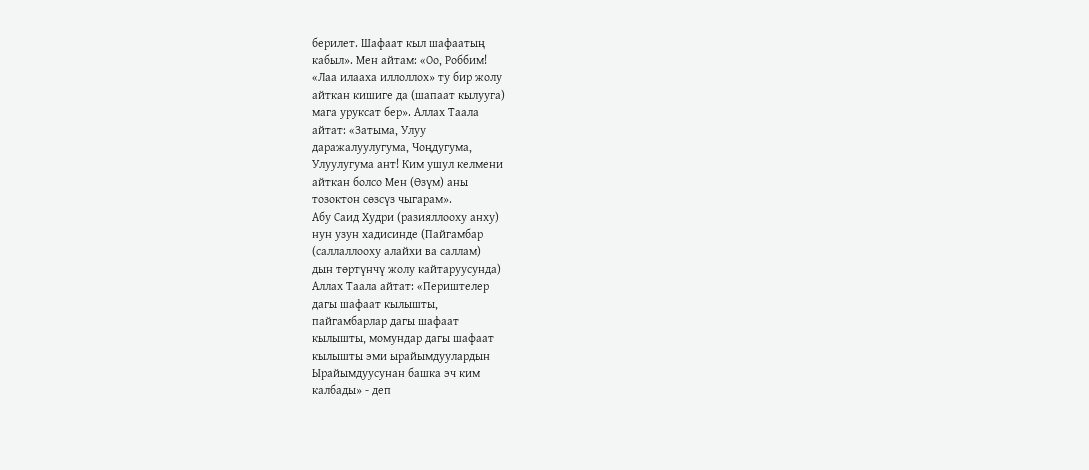берилет. Шафаат кыл шафаатың
кабыл». Мен айтам: «Оо, Роббим!
«Лаа илааха иллоллох» ту бир жолу
айткан кишиге да (шапаат кылууга)
мага уруксат бер». Аллах Таала
айтат: «Затыма, Улуу
даражалуулугума, Чоңдугума,
Улуулугума ант! Ким ушул келмени
айткан болсо Мен (Өзүм) аны
тозоктон сөзсүз чыгарам».
Абу Саид Худри (разияллооху анху)
нун узун хадисинде (Пайгамбар
(саллаллооху алайхи ва саллам)
дын төртүнчү жолу кайтаруусунда)
Аллах Таала айтат: «Периштелер
дагы шафаат кылышты,
пайгамбарлар дагы шафаат
кылышты, момундар дагы шафаат
кылышты эми ырайымдуулардын
Ырайымдуусунан башка эч ким
калбады» - деп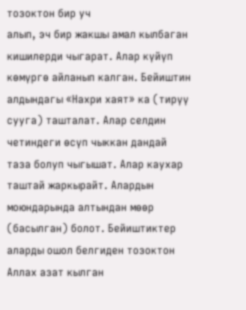тозоктон бир уч
алып, эч бир жакшы амал кылбаган
кишилерди чыгарат. Алар күйүп
көмүргө айланып калган. Бейиштин
алдындагы «Нахри хаят» ка (тирүү
сууга) ташталат. Алар селдин
четиндеги өсүп чыккан дандай
таза болуп чыгышат. Алар каухар
таштай жаркырайт. Алардын
моюндарында алтындан мөөр
(басылган) болот. Бейиштиктер
аларды ошол белгиден тозоктон
Аллах азат кылган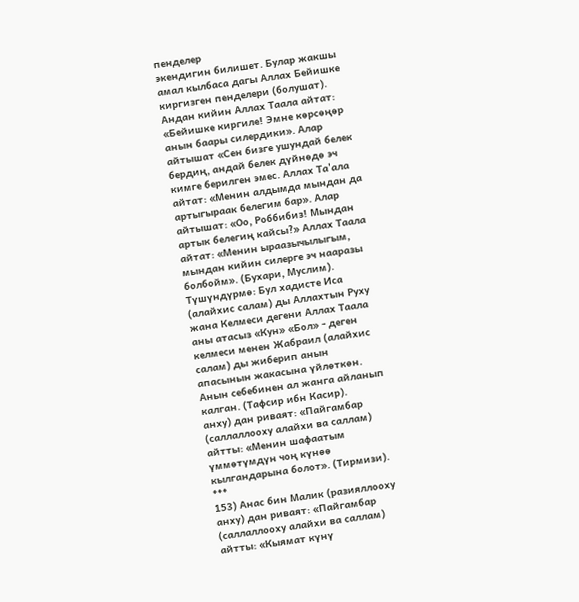пенделер
экендигин билишет. Булар жакшы
амал кылбаса дагы Аллах Бейишке
киргизген пенделери (болушат).
Андан кийин Аллах Таала айтат:
«Бейишке киргиле! Эмне көрсөңөр
анын баары силердики». Алар
айтышат «Сен бизге ушундай белек
бердиң, андай белек дүйнөдө эч
кимге берилген эмес. Аллах Та'ала
айтат: «Менин алдымда мындан да
артыгыраак белегим бар». Алар
айтышат: «Оо, Роббибиз! Мындан
артык белегиң кайсы?» Аллах Таала
айтат: «Менин ыраазычылыгым,
мындан кийин силерге эч нааразы
болбойм». (Бухари, Муслим).
Түшүндүрмө: Бул хадисте Иса
(алайхис салам) ды Аллахтын Руху
жана Келмеси дегени Аллах Таала
аны атасыз «Кун» «Бол» - деген
келмеси менен Жабраил (алайхис
салам) ды жиберип анын
апасынын жакасына үйлөткөн.
Анын себебинен ал жанга айланып
калган. (Тафсир ибн Касир).
анху) дан риваят: «Пайгамбар
(саллаллооху алайхи ва саллам)
айтты: «Менин шафаатым
үммөтүмдүн чоң күнөө
кылгандарына болот». (Тирмизи).
***
153) Анас бин Малик (разияллооху
анху) дан риваят: «Пайгамбар
(саллаллооху алайхи ва саллам)
айтты: «Кыямат күнү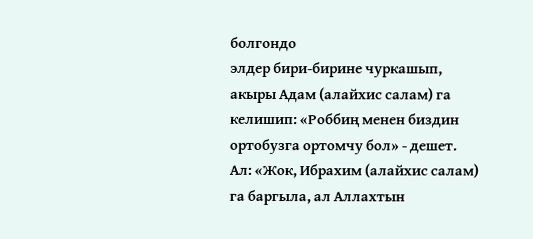болгондо
элдер бири-бирине чуркашып,
акыры Адам (алайхис салам) га
келишип: «Роббиң менен биздин
ортобузга ортомчу бол» - дешет.
Ал: «Жок, Ибрахим (алайхис салам)
га баргыла, ал Аллахтын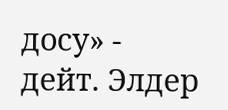досу» -
дейт. Элдер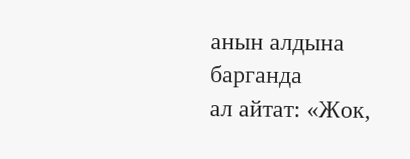анын алдына барганда
ал айтат: «Жок,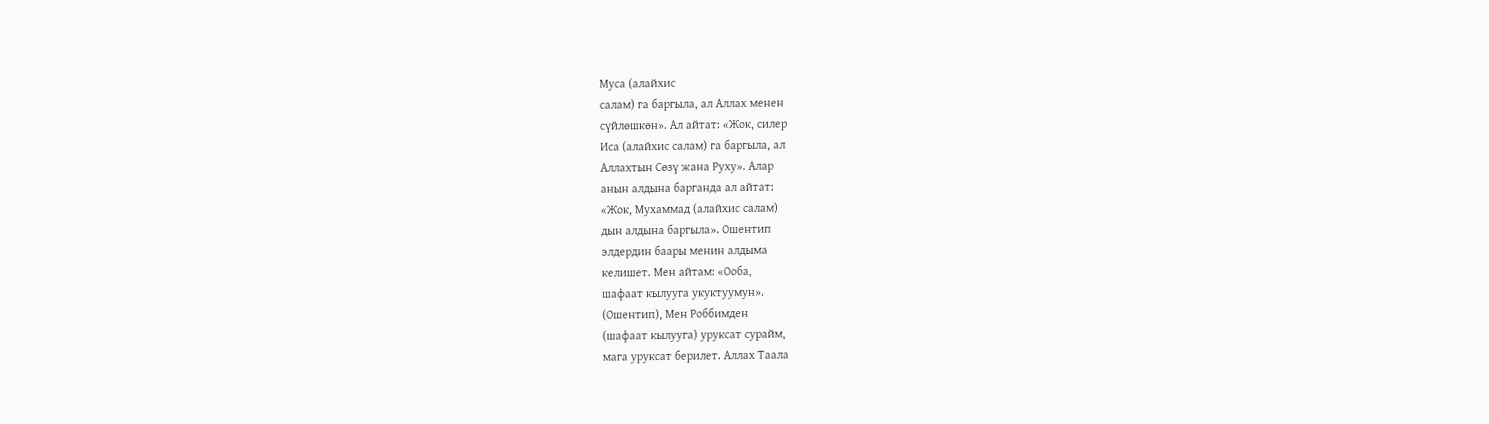Муса (алайхис
салам) га баргыла, ал Аллах менен
сүйлөшкөн». Ал айтат: «Жок, силер
Иса (алайхис салам) га баргыла, ал
Аллахтын Сөзү жана Руху». Алар
анын алдына барганда ал айтат:
«Жок, Мухаммад (алайхис салам)
дын алдына баргыла». Ошентип
элдердин баары менин алдыма
келишет. Мен айтам: «Ооба,
шафаат кылууга укуктуумун».
(Ошентип), Мен Роббимден
(шафаат кылууга) уруксат сурайм,
мага уруксат берилет. Аллах Таала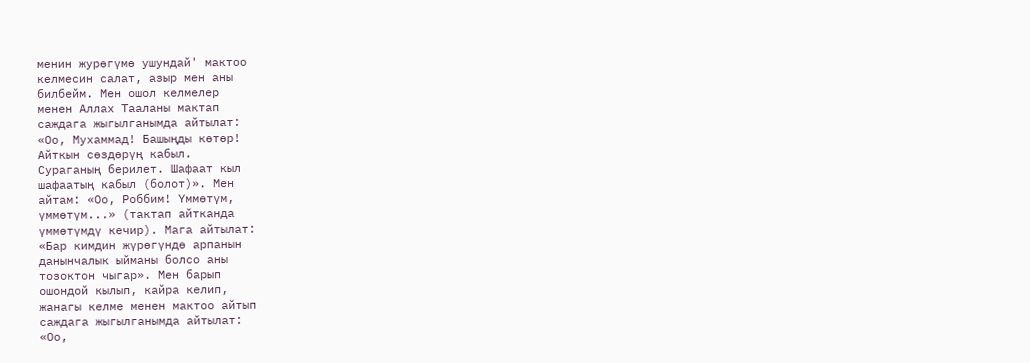менин журөгүмө ушундай' мактоо
келмесин салат, азыр мен аны
билбейм. Мен ошол келмелер
менен Аллах Тааланы мактап
саждага жыгылганымда айтылат:
«Оо, Мухаммад! Башыңды көтөр!
Айткын сөздөрүң кабыл.
Сураганың берилет. Шафаат кыл
шафаатың кабыл (болот)». Мен
айтам: «Оо, Роббим! Үммөтүм,
үммөтүм...» (тактап айтканда
үммөтүмдү кечир). Мага айтылат:
«Бар кимдин жүрөгүндө арпанын
данынчалык ыйманы болсо аны
тозоктон чыгар». Мен барып
ошондой кылып, кайра келип,
жанагы келме менен мактоо айтып
саждага жыгылганымда айтылат:
«Оо,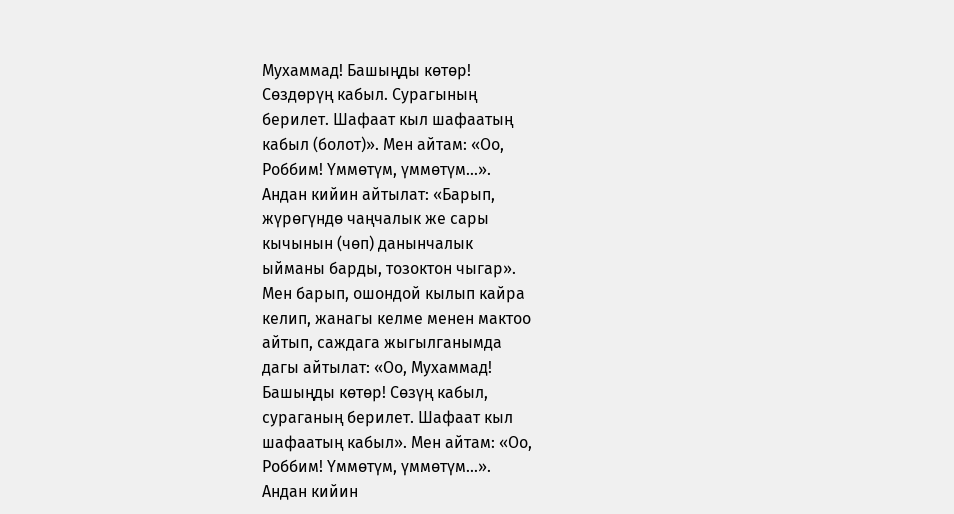Мухаммад! Башыңды көтөр!
Сөздөрүң кабыл. Сурагының
берилет. Шафаат кыл шафаатың
кабыл (болот)». Мен айтам: «Оо,
Роббим! Үммөтүм, үммөтүм...».
Андан кийин айтылат: «Барып,
жүрөгүндө чаңчалык же сары
кычынын (чөп) данынчалык
ыйманы барды, тозоктон чыгар».
Мен барып, ошондой кылып кайра
келип, жанагы келме менен мактоо
айтып, саждага жыгылганымда
дагы айтылат: «Оо, Мухаммад!
Башыңды көтөр! Сөзүң кабыл,
сураганың берилет. Шафаат кыл
шафаатың кабыл». Мен айтам: «Оо,
Роббим! Үммөтүм, үммөтүм...».
Андан кийин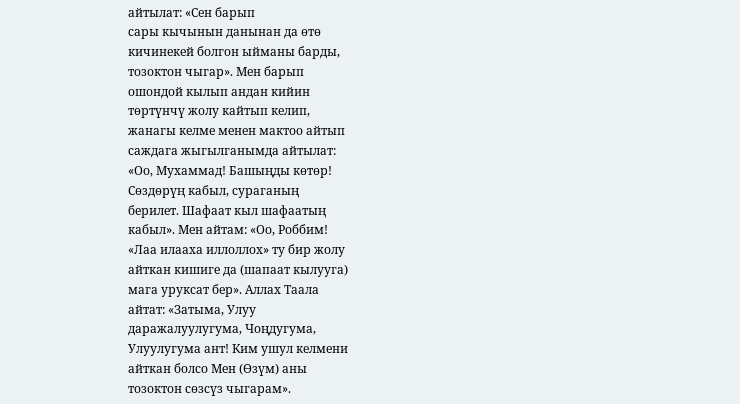айтылат: «Сен барып
сары кычынын данынан да өтө
кичинекей болгон ыйманы барды,
тозоктон чыгар». Мен барып
ошондой кылып андан кийин
төртүнчү жолу кайтып келип,
жанагы келме менен мактоо айтып
саждага жыгылганымда айтылат:
«Оо, Мухаммад! Башыңды көтөр!
Сөздөрүң кабыл, сураганың
берилет. Шафаат кыл шафаатың
кабыл». Мен айтам: «Оо, Роббим!
«Лаа илааха иллоллох» ту бир жолу
айткан кишиге да (шапаат кылууга)
мага уруксат бер». Аллах Таала
айтат: «Затыма, Улуу
даражалуулугума, Чоңдугума,
Улуулугума ант! Ким ушул келмени
айткан болсо Мен (Өзүм) аны
тозоктон сөзсүз чыгарам».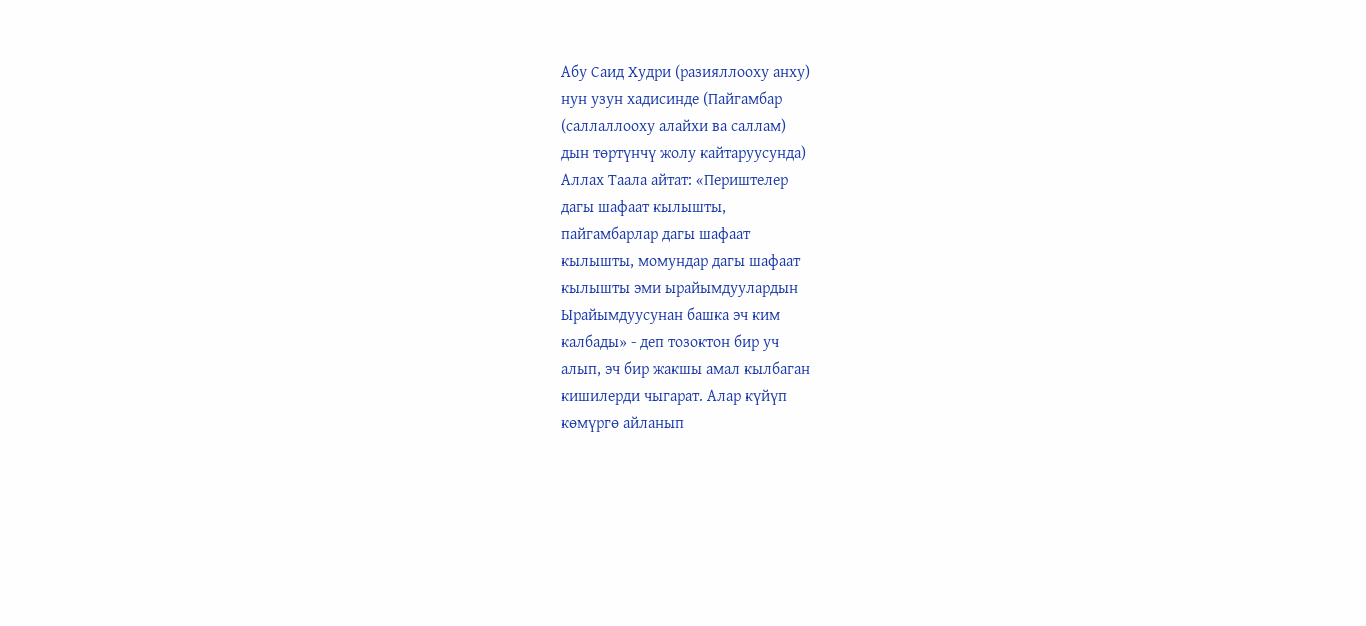Абу Саид Худри (разияллооху анху)
нун узун хадисинде (Пайгамбар
(саллаллооху алайхи ва саллам)
дын төртүнчү жолу кайтаруусунда)
Аллах Таала айтат: «Периштелер
дагы шафаат кылышты,
пайгамбарлар дагы шафаат
кылышты, момундар дагы шафаат
кылышты эми ырайымдуулардын
Ырайымдуусунан башка эч ким
калбады» - деп тозоктон бир уч
алып, эч бир жакшы амал кылбаган
кишилерди чыгарат. Алар күйүп
көмүргө айланып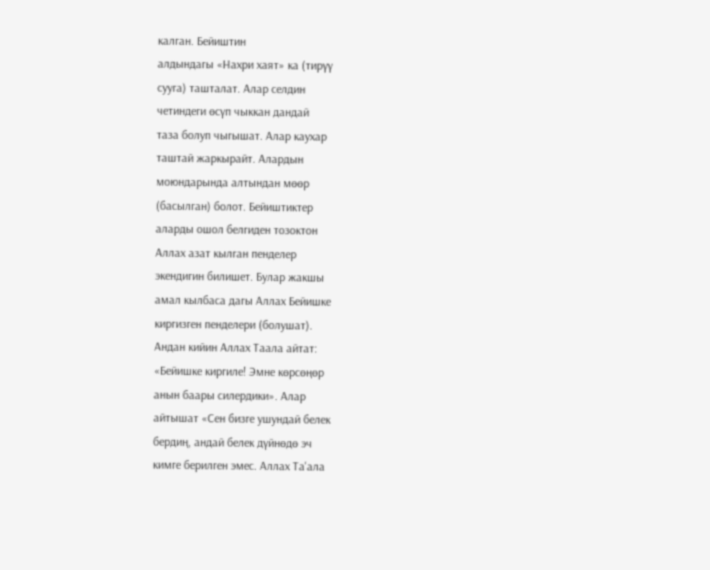калган. Бейиштин
алдындагы «Нахри хаят» ка (тирүү
сууга) ташталат. Алар селдин
четиндеги өсүп чыккан дандай
таза болуп чыгышат. Алар каухар
таштай жаркырайт. Алардын
моюндарында алтындан мөөр
(басылган) болот. Бейиштиктер
аларды ошол белгиден тозоктон
Аллах азат кылган пенделер
экендигин билишет. Булар жакшы
амал кылбаса дагы Аллах Бейишке
киргизген пенделери (болушат).
Андан кийин Аллах Таала айтат:
«Бейишке киргиле! Эмне көрсөңөр
анын баары силердики». Алар
айтышат «Сен бизге ушундай белек
бердиң, андай белек дүйнөдө эч
кимге берилген эмес. Аллах Та'ала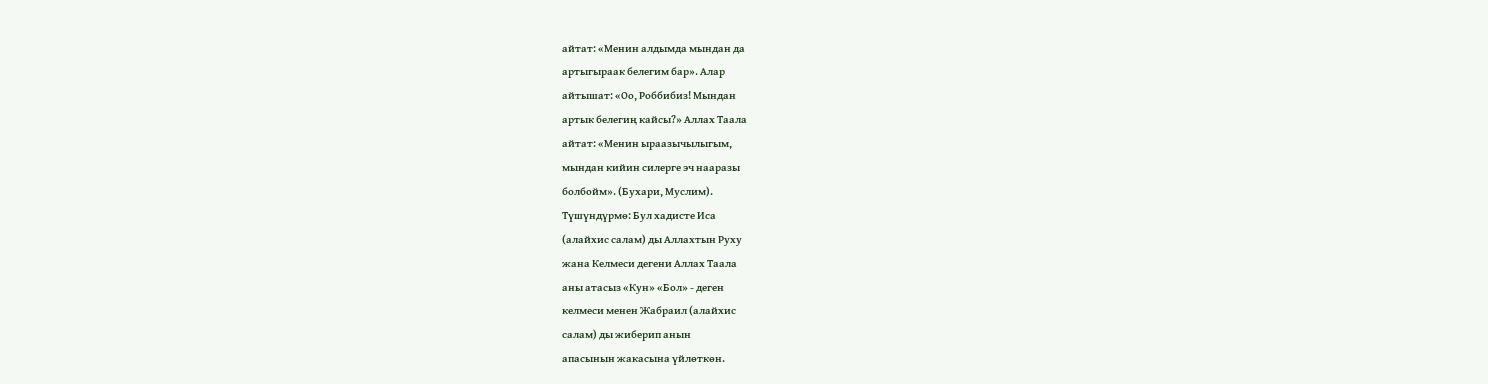айтат: «Менин алдымда мындан да
артыгыраак белегим бар». Алар
айтышат: «Оо, Роббибиз! Мындан
артык белегиң кайсы?» Аллах Таала
айтат: «Менин ыраазычылыгым,
мындан кийин силерге эч нааразы
болбойм». (Бухари, Муслим).
Түшүндүрмө: Бул хадисте Иса
(алайхис салам) ды Аллахтын Руху
жана Келмеси дегени Аллах Таала
аны атасыз «Кун» «Бол» - деген
келмеси менен Жабраил (алайхис
салам) ды жиберип анын
апасынын жакасына үйлөткөн.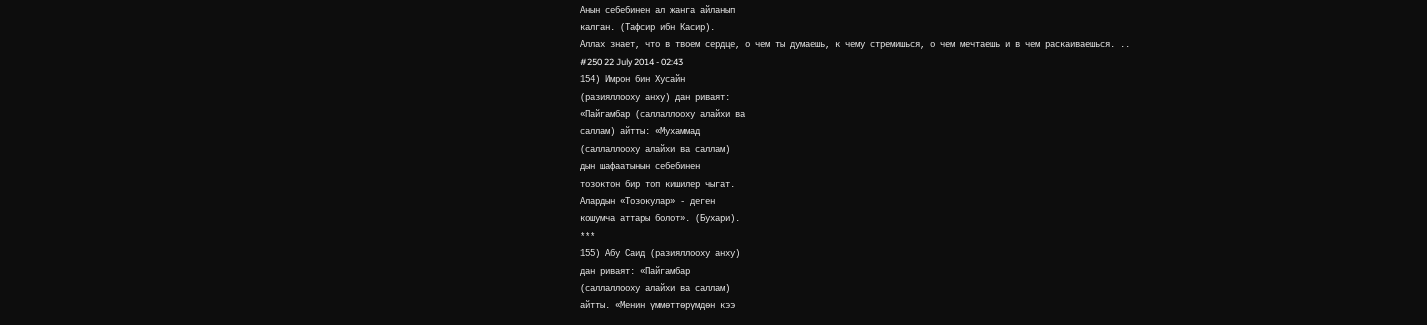Анын себебинен ал жанга айланып
калган. (Тафсир ибн Касир).
Аллах знает, что в твоем сердце, о чем ты думаешь, к чему стремишься, о чем мечтаешь и в чем раскаиваешься. ..
#250 22 July 2014 - 02:43
154) Имрон бин Хусайн
(разияллооху анху) дан риваят:
«Пайгамбар (саллаллооху алайхи ва
саллам) айтты: «Мухаммад
(саллаллооху алайхи ва саллам)
дын шафаатынын себебинен
тозоктон бир топ кишилер чыгат.
Алардын «Тозокулар» - деген
кошумча аттары болот». (Бухари).
***
155) Абу Саид (разияллооху анху)
дан риваят: «Пайгамбар
(саллаллооху алайхи ва саллам)
айтты. «Менин үммөттөрүмдөн кээ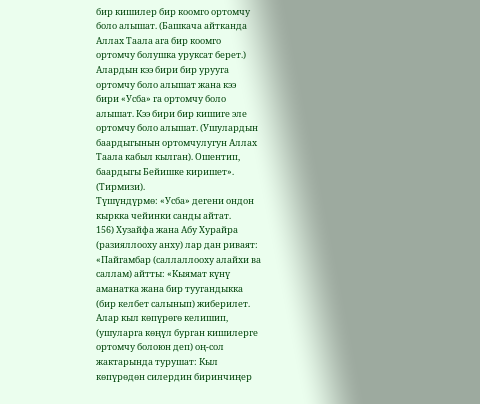бир кишилер бир коомго ортомчу
боло алышат. (Башкача айтканда
Аллах Таала ага бир коомго
ортомчу болушка уруксат берет.)
Алардын кээ бири бир урууга
ортомчу боло алышат жана кээ
бири «Усба» га ортомчу боло
алышат. Кээ бири бир кишиге эле
ортомчу боло алышат. (Ушулардын
баардыгынын ортомчулугун Аллах
Таала кабыл кылган). Ошентип,
баардыгы Бейишке киришет».
(Тирмизи).
Түшүндүрмө: «Усба» дегени ондон
кыркка чейинки санды айтат.
156) Хузайфа жана Абу Хурайра
(разияллооху анху) лар дан риваят:
«Пайгамбар (саллаллооху алайхи ва
саллам) айтты: «Кыямат күнү
аманатка жана бир туугандыкка
(бир келбет салынып) жиберилет.
Алар кыл көпүрөгө келишип,
(ушуларга көңүл бурган кишилерге
ортомчу болоюн деп) оң-сол
жактарында турушат: Кыл
көпүрөдөн силердин биринчиңер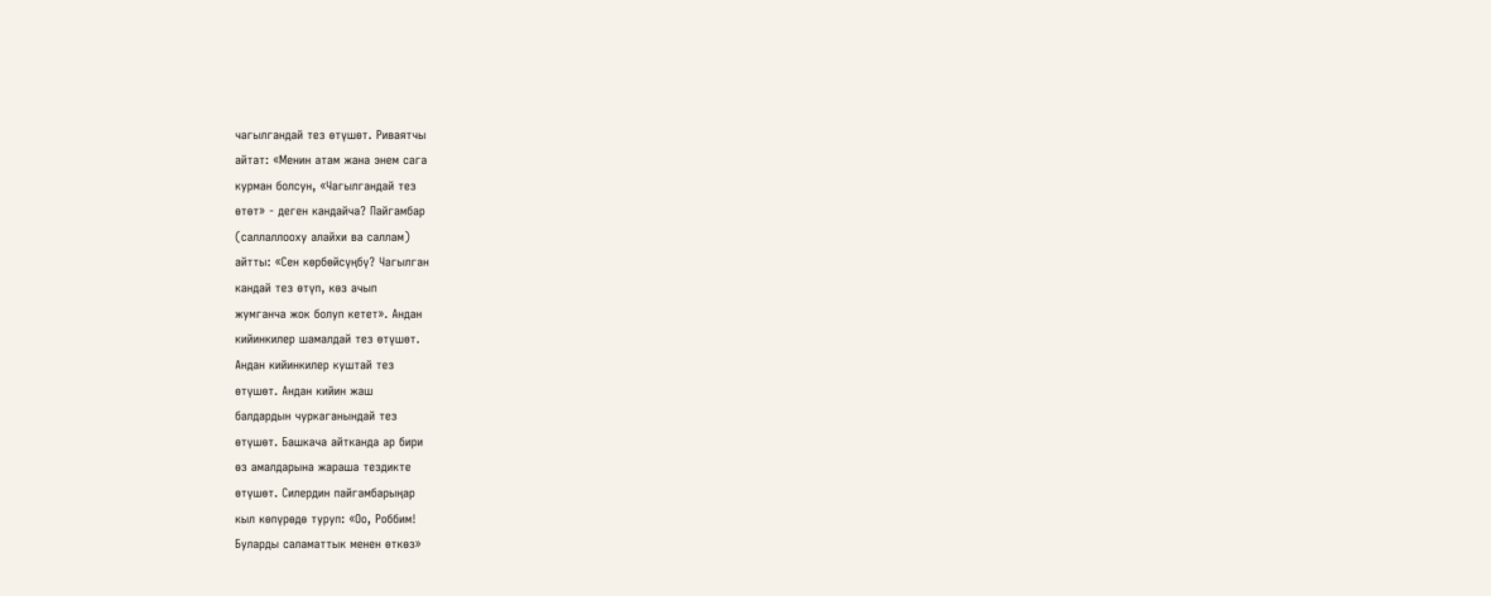чагылгандай тез өтүшөт. Риваятчы
айтат: «Менин атам жана энем сага
курман болсун, «Чагылгандай тез
өтөт» - деген кандайча? Пайгамбар
(саллаллооху алайхи ва саллам)
айтты: «Сен көрбөйсүңбү? Чагылган
кандай тез өтүп, көз ачып
жумганча жок болуп кетет». Андан
кийинкилер шамалдай тез өтүшөт.
Андан кийинкилер куштай тез
өтүшөт. Андан кийин жаш
балдардын чуркаганындай тез
өтүшөт. Башкача айтканда ар бири
өз амалдарына жараша тездикте
өтүшөт. Силердин пайгамбарыңар
кыл көпүрөдө туруп: «Оо, Роббим!
Буларды саламаттык менен өткөз»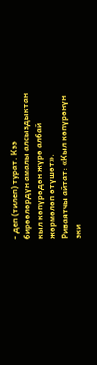- деп (тилеп) турат. Кээ
бирөөлөрдүн амалы алсыздыктан
кыл көпүрөдөн жүрө албай
жөрмөлөп өтүшөт».
Риваятчы айтат: «Кыл көпүрөнүн
эки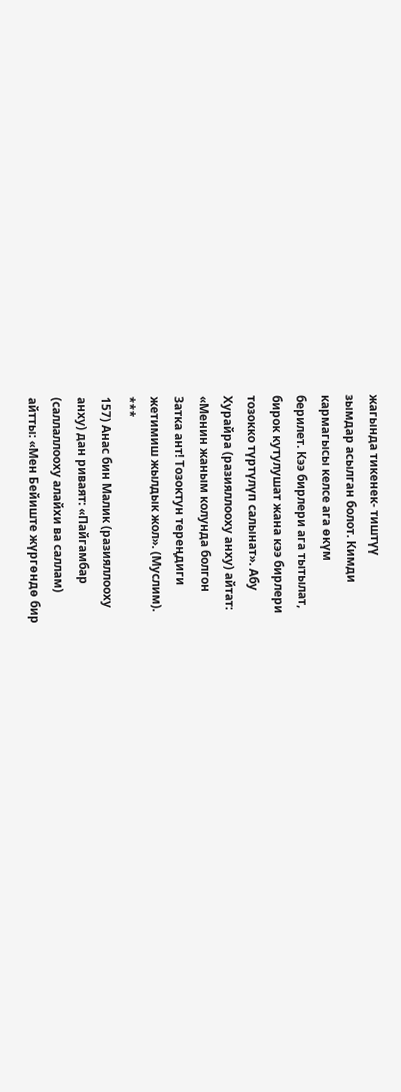жагында тикенек- тиштүү
зымдар асылган болот. Кимди
кармагысы келсе ага өкүм
берилет. Кээ бирлери ага тытылат,
бирок кутулушат жана кээ бирлери
тозокко түртүлүп салынат». Абу
Хурайра (разияллооху анху) айтат:
«Менин жаным колунда болгон
Затка ант! Тозоктун тереңдиги
жетимиш жылдык жол». (Муслим).
***
157) Анас бин Малик (разияллооху
анху) дан риваят: «Пайгамбар
(саллаллооху алайхи ва саллам)
айтты: «Мен Бейиште жүргөндө бир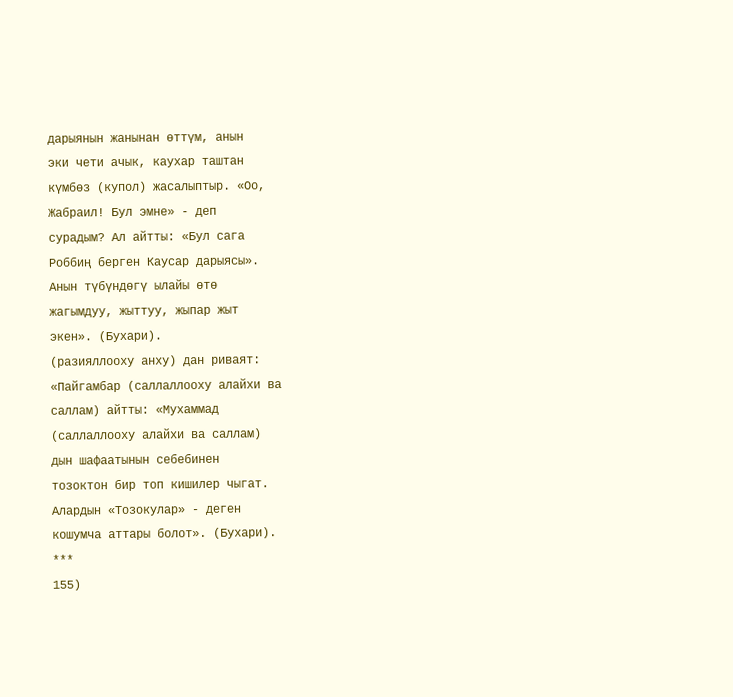дарыянын жанынан өттүм, анын
эки чети ачык, каухар таштан
күмбөз (купол) жасалыптыр. «Оо,
Жабраил! Бул эмне» - деп
сурадым? Ал айтты: «Бул сага
Роббиң берген Каусар дарыясы».
Анын түбүндөгү ылайы өтө
жагымдуу, жыттуу, жыпар жыт
экен». (Бухари).
(разияллооху анху) дан риваят:
«Пайгамбар (саллаллооху алайхи ва
саллам) айтты: «Мухаммад
(саллаллооху алайхи ва саллам)
дын шафаатынын себебинен
тозоктон бир топ кишилер чыгат.
Алардын «Тозокулар» - деген
кошумча аттары болот». (Бухари).
***
155)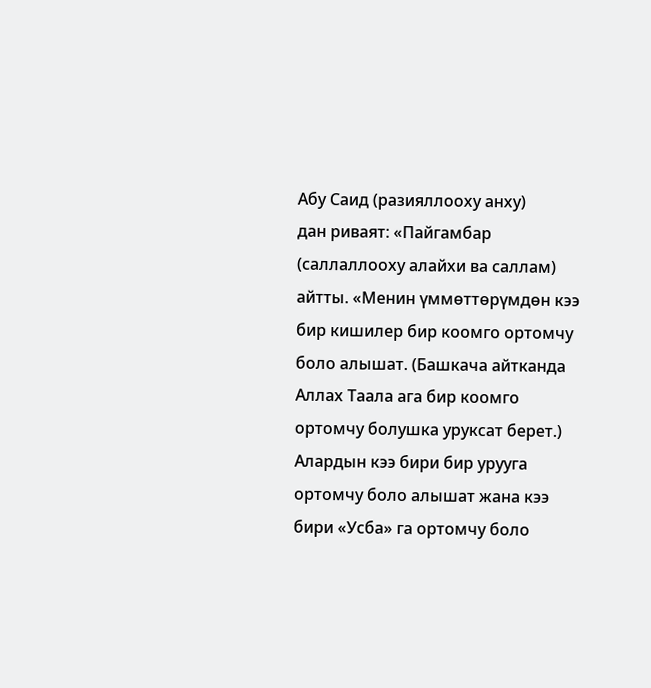Абу Саид (разияллооху анху)
дан риваят: «Пайгамбар
(саллаллооху алайхи ва саллам)
айтты. «Менин үммөттөрүмдөн кээ
бир кишилер бир коомго ортомчу
боло алышат. (Башкача айтканда
Аллах Таала ага бир коомго
ортомчу болушка уруксат берет.)
Алардын кээ бири бир урууга
ортомчу боло алышат жана кээ
бири «Усба» га ортомчу боло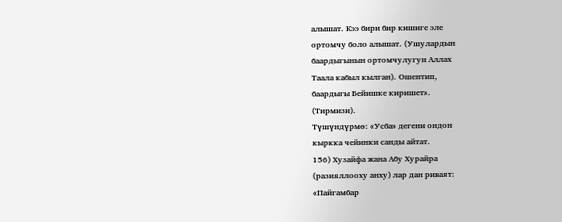алышат. Кээ бири бир кишиге эле
ортомчу боло алышат. (Ушулардын
баардыгынын ортомчулугун Аллах
Таала кабыл кылган). Ошентип,
баардыгы Бейишке киришет».
(Тирмизи).
Түшүндүрмө: «Усба» дегени ондон
кыркка чейинки санды айтат.
156) Хузайфа жана Абу Хурайра
(разияллооху анху) лар дан риваят:
«Пайгамбар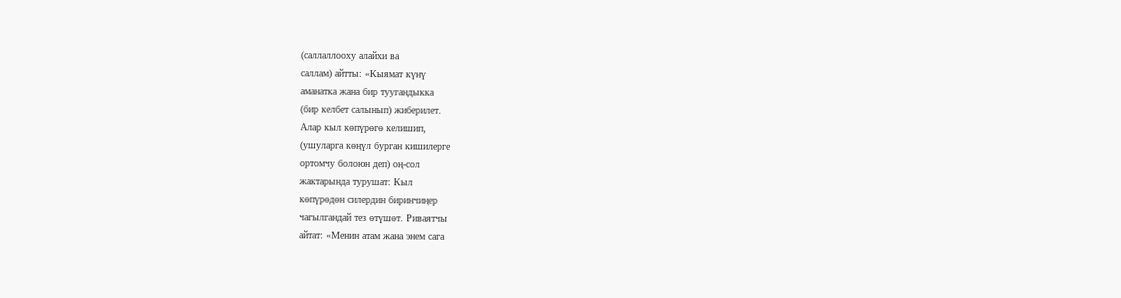(саллаллооху алайхи ва
саллам) айтты: «Кыямат күнү
аманатка жана бир туугандыкка
(бир келбет салынып) жиберилет.
Алар кыл көпүрөгө келишип,
(ушуларга көңүл бурган кишилерге
ортомчу болоюн деп) оң-сол
жактарында турушат: Кыл
көпүрөдөн силердин биринчиңер
чагылгандай тез өтүшөт. Риваятчы
айтат: «Менин атам жана энем сага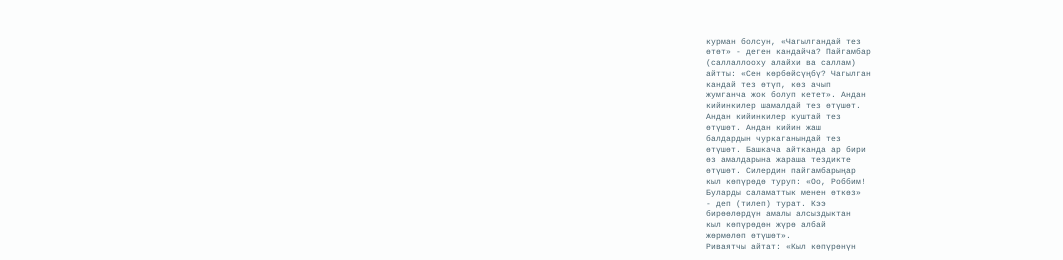курман болсун, «Чагылгандай тез
өтөт» - деген кандайча? Пайгамбар
(саллаллооху алайхи ва саллам)
айтты: «Сен көрбөйсүңбү? Чагылган
кандай тез өтүп, көз ачып
жумганча жок болуп кетет». Андан
кийинкилер шамалдай тез өтүшөт.
Андан кийинкилер куштай тез
өтүшөт. Андан кийин жаш
балдардын чуркаганындай тез
өтүшөт. Башкача айтканда ар бири
өз амалдарына жараша тездикте
өтүшөт. Силердин пайгамбарыңар
кыл көпүрөдө туруп: «Оо, Роббим!
Буларды саламаттык менен өткөз»
- деп (тилеп) турат. Кээ
бирөөлөрдүн амалы алсыздыктан
кыл көпүрөдөн жүрө албай
жөрмөлөп өтүшөт».
Риваятчы айтат: «Кыл көпүрөнүн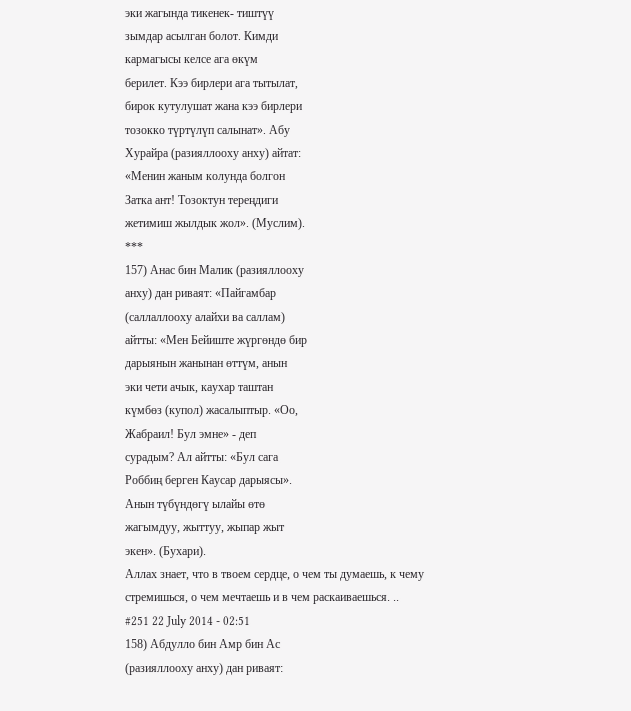эки жагында тикенек- тиштүү
зымдар асылган болот. Кимди
кармагысы келсе ага өкүм
берилет. Кээ бирлери ага тытылат,
бирок кутулушат жана кээ бирлери
тозокко түртүлүп салынат». Абу
Хурайра (разияллооху анху) айтат:
«Менин жаным колунда болгон
Затка ант! Тозоктун тереңдиги
жетимиш жылдык жол». (Муслим).
***
157) Анас бин Малик (разияллооху
анху) дан риваят: «Пайгамбар
(саллаллооху алайхи ва саллам)
айтты: «Мен Бейиште жүргөндө бир
дарыянын жанынан өттүм, анын
эки чети ачык, каухар таштан
күмбөз (купол) жасалыптыр. «Оо,
Жабраил! Бул эмне» - деп
сурадым? Ал айтты: «Бул сага
Роббиң берген Каусар дарыясы».
Анын түбүндөгү ылайы өтө
жагымдуу, жыттуу, жыпар жыт
экен». (Бухари).
Аллах знает, что в твоем сердце, о чем ты думаешь, к чему стремишься, о чем мечтаешь и в чем раскаиваешься. ..
#251 22 July 2014 - 02:51
158) Абдулло бин Амр бин Ас
(разияллооху анху) дан риваят: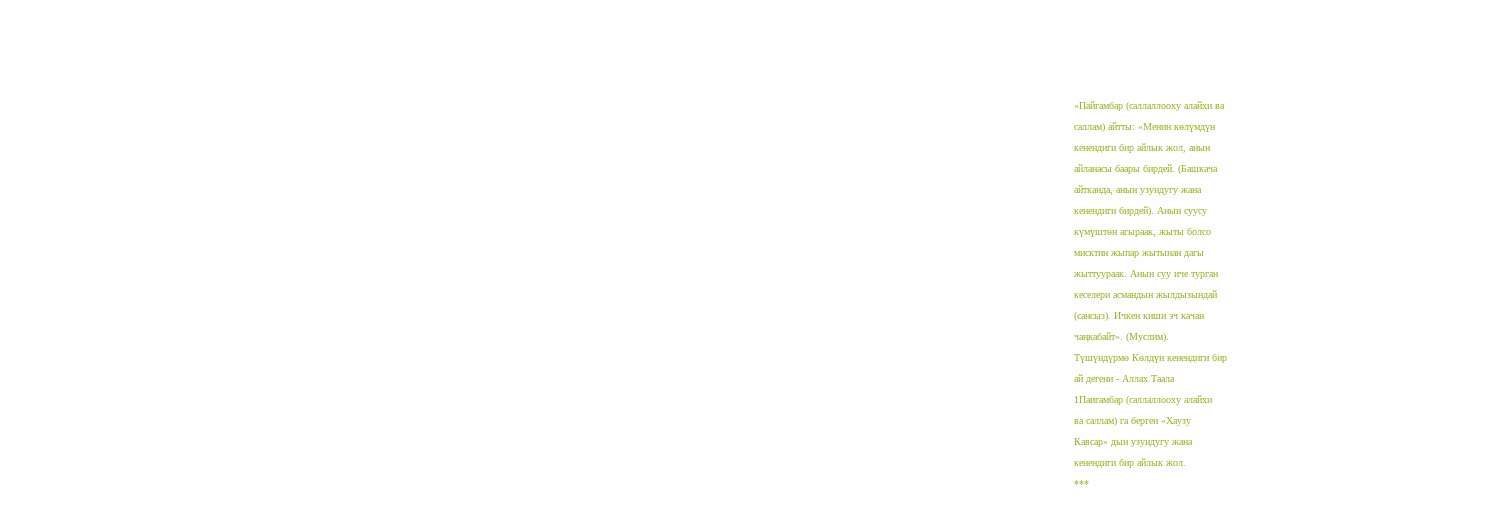«Пайгамбар (саллаллооху алайхи ва
саллам) айтты: «Менин көлүмдүн
кенендиги бир айлык жол, анын
айланасы баары бирдей. (Башкача
айтканда, анын узундугу жана
кенендиги бирдей). Анын суусу
күмүштөн агыраак, жыты болсо
мисктин жыпар жытынан дагы
жыттуураак. Анын суу иче турган
кеселери асмандын жылдызындай
(сансыз). Ичкен киши эч качан
чаңкабайт». (Муслим).
Түшүндүрмө Көлдүн кенендиги бир
ай дегени - Аллах Таала
1Паигамбар (саллаллооху алайхи
ва саллам) га берген «Хаузу
Кавсар» дын узундугу жана
кенендиги бир айлык жол.
***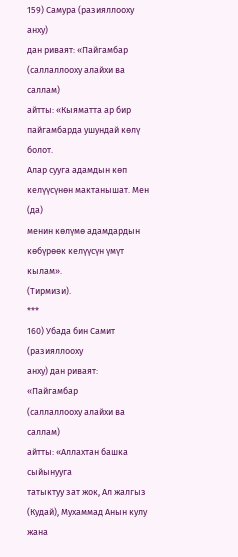159) Самура (разияллооху анху)
дан риваят: «Пайгамбар
(саллаллооху алайхи ва саллам)
айтты: «Кыяматта ар бир
пайгамбарда ушундай көлү болот.
Алар сууга адамдын көп
келүүсүнөн мактанышат. Мен (да)
менин көлүмө адамдардын
көбүрөөк келүүсүн үмүт кылам».
(Тирмизи).
***
160) Убада бин Самит (разияллооху
анху) дан риваят: «Пайгамбар
(саллаллооху алайхи ва саллам)
айтты: «Аллахтан башка сыйынууга
татыктуу зат жок, Ал жалгыз
(Кудай), Мухаммад Анын кулу жана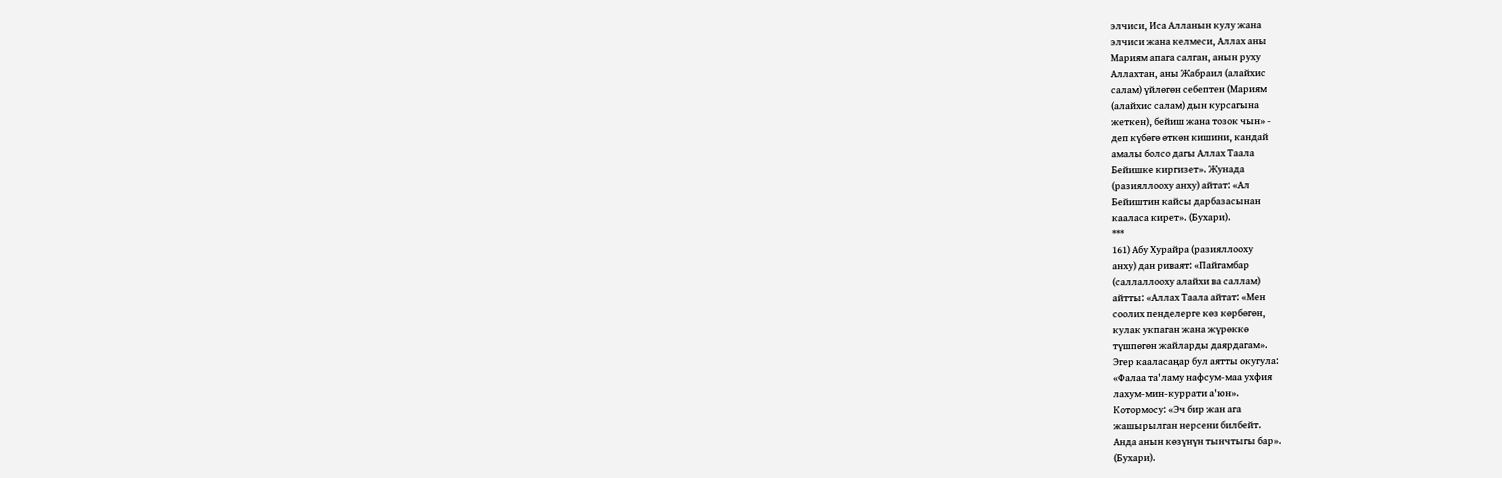элчиси, Иса Алланын кулу жана
элчиси жана келмеси, Аллах аны
Мариям апага салган, анын руху
Аллахтан, аны Жабраил (алайхис
салам) үйлөгөн себептен (Мариям
(алайхис салам) дын курсагына
жеткен), бейиш жана тозок чын» -
деп күбөгө өткөн кишини, кандай
амалы болсо дагы Аллах Таала
Бейишке киргизет». Жунада
(разияллооху анху) айтат: «Ал
Бейиштин кайсы дарбазасынан
кааласа кирет». (Бухари).
***
161) Абу Хурайра (разияллооху
анху) дан риваят: «Пайгамбар
(саллаллооху алайхи ва саллам)
айтты: «Аллах Таала айтат: «Мен
соолих пенделерге көз көрбөгөн,
кулак укпаган жана жүрөккө
түшпөгөн жайларды даярдагам».
Эгер кааласаңар бул аятты окугула:
«Фалаа та'ламу нафсум-маа ухфия
лахум-мин-куррати а'юн».
Котормосу: «Эч бир жан ага
жашырылган нерсени билбейт.
Анда анын көзүнүн тынчтыгы бар».
(Бухари).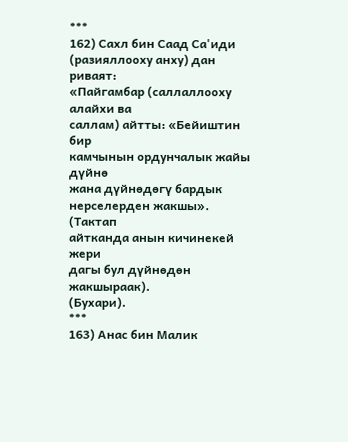***
162) Сахл бин Саад Са'иди
(разияллооху анху) дан риваят:
«Пайгамбар (саллаллооху алайхи ва
саллам) айтты: «Бейиштин бир
камчынын ордунчалык жайы дүйнө
жана дүйнөдөгү бардык
нерселерден жакшы». (Тактап
айтканда анын кичинекей жери
дагы бул дүйнөдөн жакшыраак).
(Бухари).
***
163) Анас бин Малик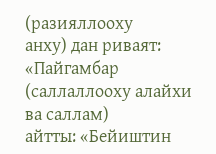(разияллооху
анху) дан риваят: «Пайгамбар
(саллаллооху алайхи ва саллам)
айтты: «Бейиштин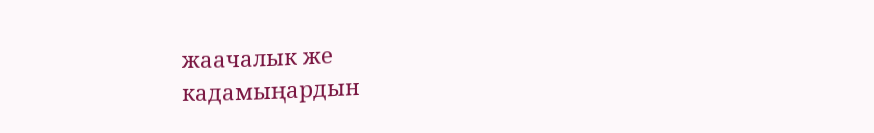жаачалык же
кадамыңардын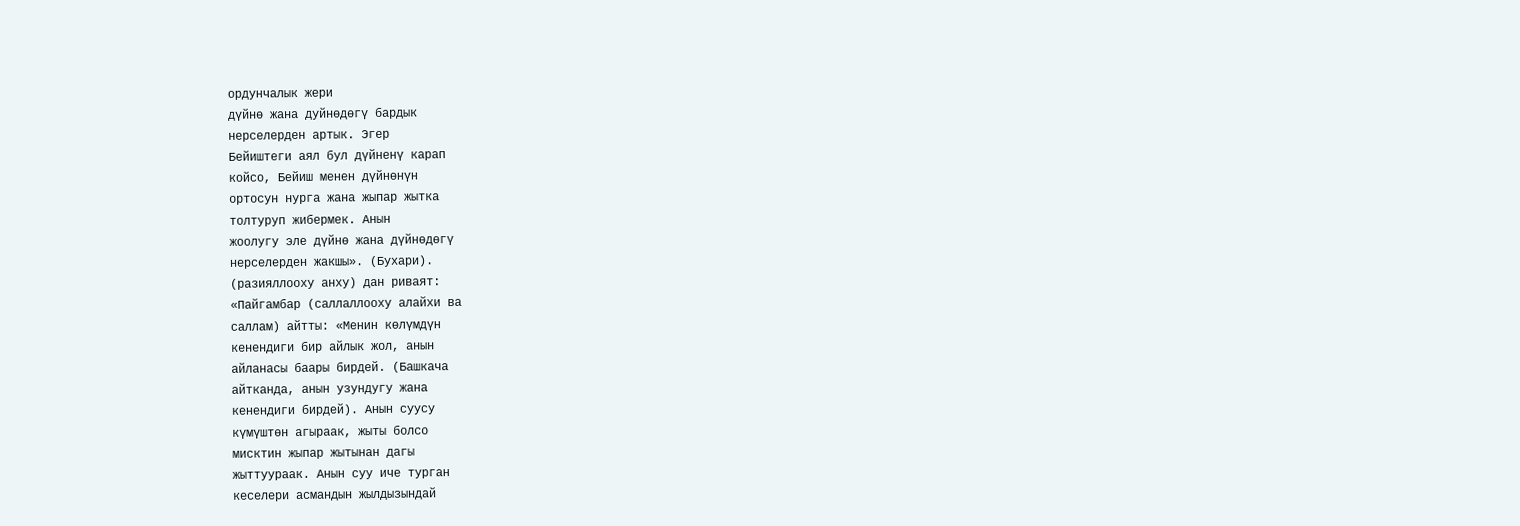ордунчалык жери
дүйнө жана дуйнөдөгү бардык
нерселерден артык. Эгер
Бейиштеги аял бул дүйненү карап
койсо, Бейиш менен дүйнөнүн
ортосун нурга жана жыпар жытка
толтуруп жибермек. Анын
жоолугу эле дүйнө жана дүйнөдөгү
нерселерден жакшы». (Бухари).
(разияллооху анху) дан риваят:
«Пайгамбар (саллаллооху алайхи ва
саллам) айтты: «Менин көлүмдүн
кенендиги бир айлык жол, анын
айланасы баары бирдей. (Башкача
айтканда, анын узундугу жана
кенендиги бирдей). Анын суусу
күмүштөн агыраак, жыты болсо
мисктин жыпар жытынан дагы
жыттуураак. Анын суу иче турган
кеселери асмандын жылдызындай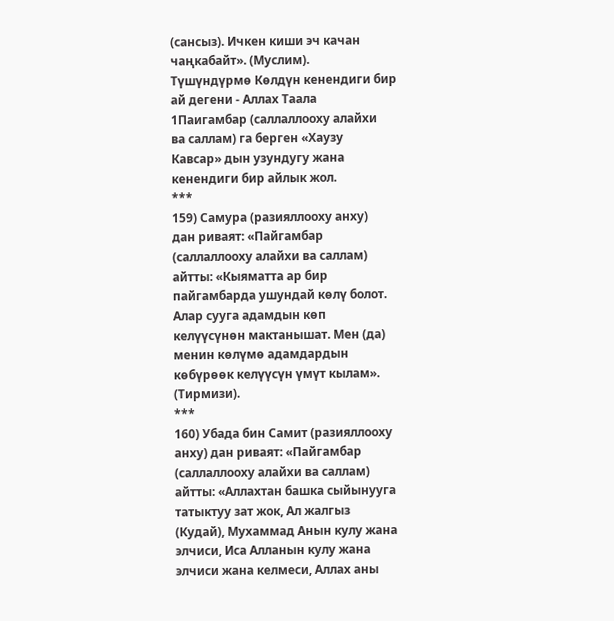(сансыз). Ичкен киши эч качан
чаңкабайт». (Муслим).
Түшүндүрмө Көлдүн кенендиги бир
ай дегени - Аллах Таала
1Паигамбар (саллаллооху алайхи
ва саллам) га берген «Хаузу
Кавсар» дын узундугу жана
кенендиги бир айлык жол.
***
159) Самура (разияллооху анху)
дан риваят: «Пайгамбар
(саллаллооху алайхи ва саллам)
айтты: «Кыяматта ар бир
пайгамбарда ушундай көлү болот.
Алар сууга адамдын көп
келүүсүнөн мактанышат. Мен (да)
менин көлүмө адамдардын
көбүрөөк келүүсүн үмүт кылам».
(Тирмизи).
***
160) Убада бин Самит (разияллооху
анху) дан риваят: «Пайгамбар
(саллаллооху алайхи ва саллам)
айтты: «Аллахтан башка сыйынууга
татыктуу зат жок, Ал жалгыз
(Кудай), Мухаммад Анын кулу жана
элчиси, Иса Алланын кулу жана
элчиси жана келмеси, Аллах аны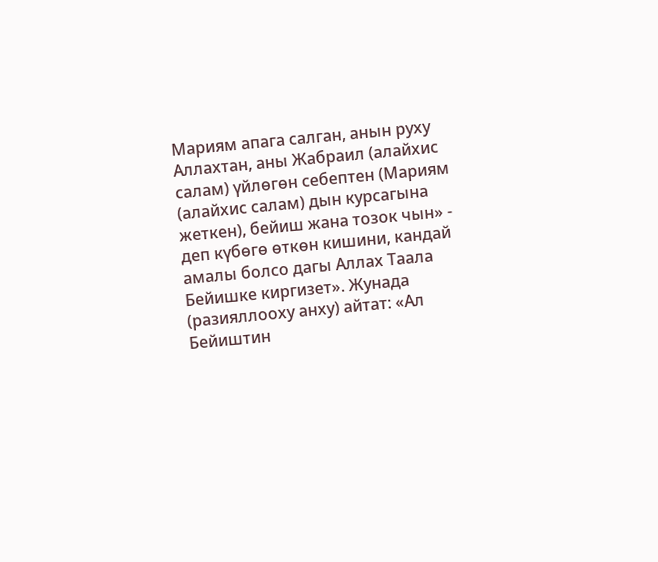Мариям апага салган, анын руху
Аллахтан, аны Жабраил (алайхис
салам) үйлөгөн себептен (Мариям
(алайхис салам) дын курсагына
жеткен), бейиш жана тозок чын» -
деп күбөгө өткөн кишини, кандай
амалы болсо дагы Аллах Таала
Бейишке киргизет». Жунада
(разияллооху анху) айтат: «Ал
Бейиштин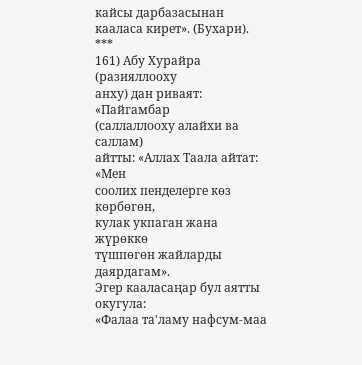кайсы дарбазасынан
кааласа кирет». (Бухари).
***
161) Абу Хурайра (разияллооху
анху) дан риваят: «Пайгамбар
(саллаллооху алайхи ва саллам)
айтты: «Аллах Таала айтат: «Мен
соолих пенделерге көз көрбөгөн,
кулак укпаган жана жүрөккө
түшпөгөн жайларды даярдагам».
Эгер кааласаңар бул аятты окугула:
«Фалаа та'ламу нафсум-маа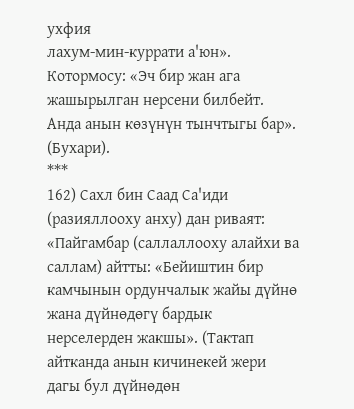ухфия
лахум-мин-куррати а'юн».
Котормосу: «Эч бир жан ага
жашырылган нерсени билбейт.
Анда анын көзүнүн тынчтыгы бар».
(Бухари).
***
162) Сахл бин Саад Са'иди
(разияллооху анху) дан риваят:
«Пайгамбар (саллаллооху алайхи ва
саллам) айтты: «Бейиштин бир
камчынын ордунчалык жайы дүйнө
жана дүйнөдөгү бардык
нерселерден жакшы». (Тактап
айтканда анын кичинекей жери
дагы бул дүйнөдөн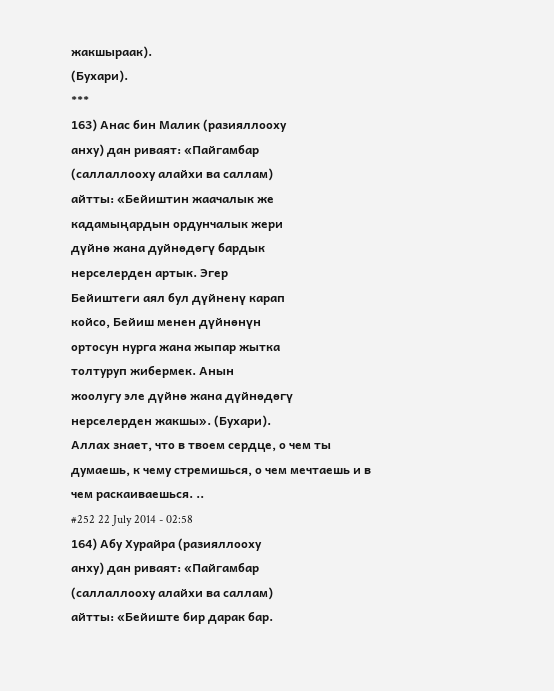жакшыраак).
(Бухари).
***
163) Анас бин Малик (разияллооху
анху) дан риваят: «Пайгамбар
(саллаллооху алайхи ва саллам)
айтты: «Бейиштин жаачалык же
кадамыңардын ордунчалык жери
дүйнө жана дуйнөдөгү бардык
нерселерден артык. Эгер
Бейиштеги аял бул дүйненү карап
койсо, Бейиш менен дүйнөнүн
ортосун нурга жана жыпар жытка
толтуруп жибермек. Анын
жоолугу эле дүйнө жана дүйнөдөгү
нерселерден жакшы». (Бухари).
Аллах знает, что в твоем сердце, о чем ты думаешь, к чему стремишься, о чем мечтаешь и в чем раскаиваешься. ..
#252 22 July 2014 - 02:58
164) Абу Хурайра (разияллооху
анху) дан риваят: «Пайгамбар
(саллаллооху алайхи ва саллам)
айтты: «Бейиште бир дарак бар.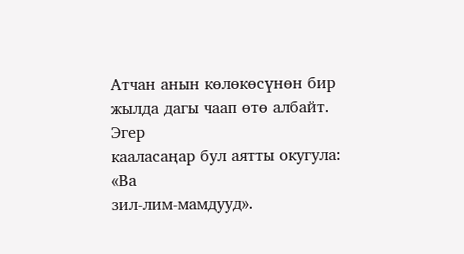Атчан анын көлөкөсүнөн бир
жылда дагы чаап өтө албайт. Эгер
кааласаңар бул аятты окугула: «Ва
зил-лим-мамдууд».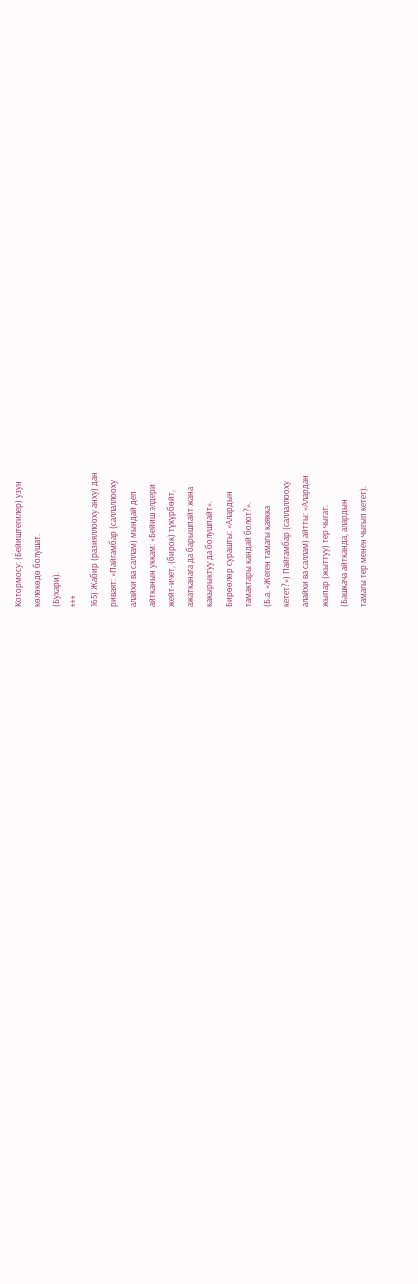Котормосу: (Бейиштегилер) узун
көлөкөдө болушат.
(Бухари).
***
165) Жабир (разияллооху анху) дан
риваят: «Пайгамбар (саллаллооху
алайхи ва саллам) мындай деп
айтканын уккам: «Бейиш элдери
жейт-ичет, (бирок) түкүрбөйт,
ажатканага да барышпайт жана
какырыктуу да болушпайт».
Бирөөлөр сурашты: «Алардын
тамактары кандай болот?».
(Б.а. «Жеген тамагы каякка
кетет?») Пайгамбар (саллаллооху
алайхи ва саллам) айтты: «Алардан
жыпар (жыттуу) тер чыгат.
(Башкача айтканда, алардын
тамагы тер менен чыгып кетет).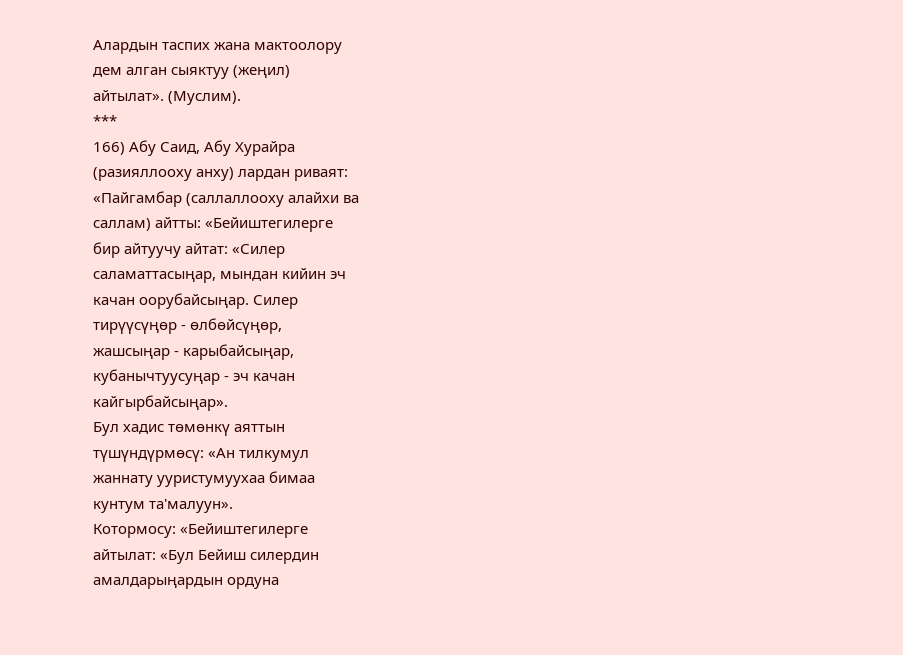Алардын таспих жана мактоолору
дем алган сыяктуу (жеңил)
айтылат». (Муслим).
***
166) Абу Саид, Абу Хурайра
(разияллооху анху) лардан риваят:
«Пайгамбар (саллаллооху алайхи ва
саллам) айтты: «Бейиштегилерге
бир айтуучу айтат: «Силер
саламаттасыңар, мындан кийин эч
качан оорубайсыңар. Силер
тирүүсүңөр - өлбөйсүңөр,
жашсыңар - карыбайсыңар,
кубанычтуусуңар - эч качан
кайгырбайсыңар».
Бул хадис төмөнкү аяттын
түшүндүрмөсү: «Ан тилкумул
жаннату ууристумуухаа бимаа
кунтум та'малуун».
Котормосу: «Бейиштегилерге
айтылат: «Бул Бейиш силердин
амалдарыңардын ордуна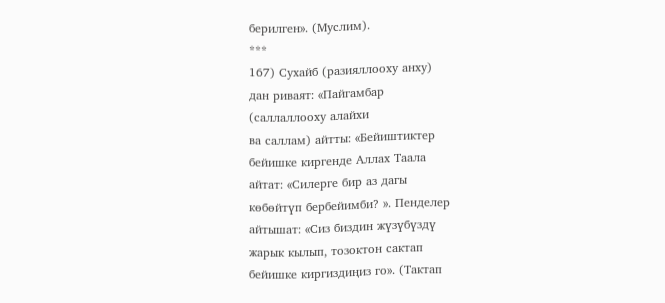берилген». (Муслим).
***
167) Сухайб (разияллооху анху)
дан риваят: «Пайгамбар
(саллаллооху алайхи
ва саллам) айтты: «Бейиштиктер
бейишке киргенде Аллах Таала
айтат: «Силерге бир аз дагы
көбөйтүп бербейимби? ». Пенделер
айтышат: «Сиз биздин жүзүбүздү
жарык кылып, тозоктон сактап
бейишке киргиздиңиз го». (Тактап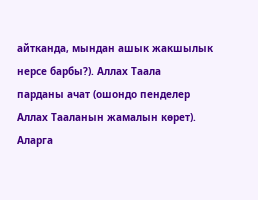айтканда, мындан ашык жакшылык
нерсе барбы?). Аллах Таала
парданы ачат (ошондо пенделер
Аллах Тааланын жамалын көрет).
Аларга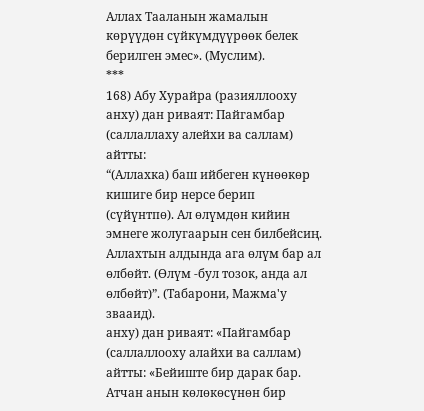Аллах Тааланын жамалын
көрүүдөн сүйкүмдүүрөөк белек
берилген эмес». (Муслим).
***
168) Абу Хурайра (разияллооху
анху) дан риваят: Пайгамбар
(саллаллаху алейхи ва саллам)
айтты:
“(Аллахка) баш ийбеген күнөөкөр
кишиге бир нерсе берип
(сүйүнтпө). Ал өлүмдөн кийин
эмнеге жолугаарын сен билбейсиң.
Аллахтын алдында ага өлүм бар ал
өлбөйт. (Өлүм -бул тозок, анда ал
өлбөйт)”. (Табарони, Мажма'у
звааид).
анху) дан риваят: «Пайгамбар
(саллаллооху алайхи ва саллам)
айтты: «Бейиште бир дарак бар.
Атчан анын көлөкөсүнөн бир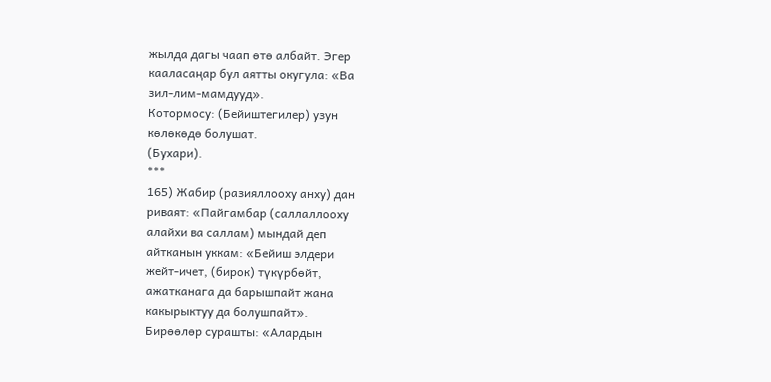жылда дагы чаап өтө албайт. Эгер
кааласаңар бул аятты окугула: «Ва
зил-лим-мамдууд».
Котормосу: (Бейиштегилер) узун
көлөкөдө болушат.
(Бухари).
***
165) Жабир (разияллооху анху) дан
риваят: «Пайгамбар (саллаллооху
алайхи ва саллам) мындай деп
айтканын уккам: «Бейиш элдери
жейт-ичет, (бирок) түкүрбөйт,
ажатканага да барышпайт жана
какырыктуу да болушпайт».
Бирөөлөр сурашты: «Алардын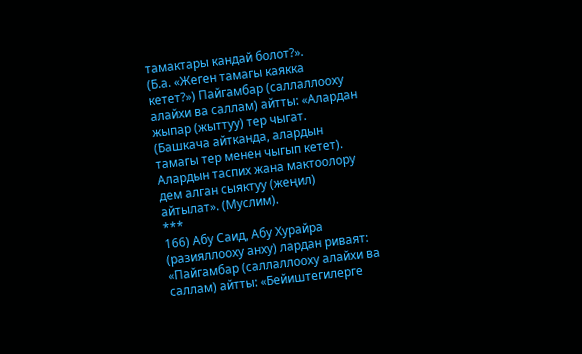тамактары кандай болот?».
(Б.а. «Жеген тамагы каякка
кетет?») Пайгамбар (саллаллооху
алайхи ва саллам) айтты: «Алардан
жыпар (жыттуу) тер чыгат.
(Башкача айтканда, алардын
тамагы тер менен чыгып кетет).
Алардын таспих жана мактоолору
дем алган сыяктуу (жеңил)
айтылат». (Муслим).
***
166) Абу Саид, Абу Хурайра
(разияллооху анху) лардан риваят:
«Пайгамбар (саллаллооху алайхи ва
саллам) айтты: «Бейиштегилерге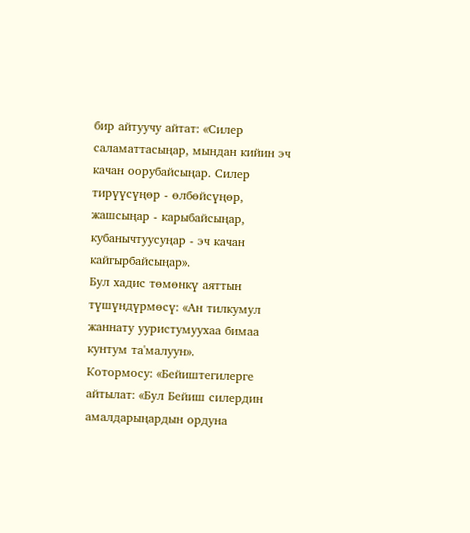бир айтуучу айтат: «Силер
саламаттасыңар, мындан кийин эч
качан оорубайсыңар. Силер
тирүүсүңөр - өлбөйсүңөр,
жашсыңар - карыбайсыңар,
кубанычтуусуңар - эч качан
кайгырбайсыңар».
Бул хадис төмөнкү аяттын
түшүндүрмөсү: «Ан тилкумул
жаннату ууристумуухаа бимаа
кунтум та'малуун».
Котормосу: «Бейиштегилерге
айтылат: «Бул Бейиш силердин
амалдарыңардын ордуна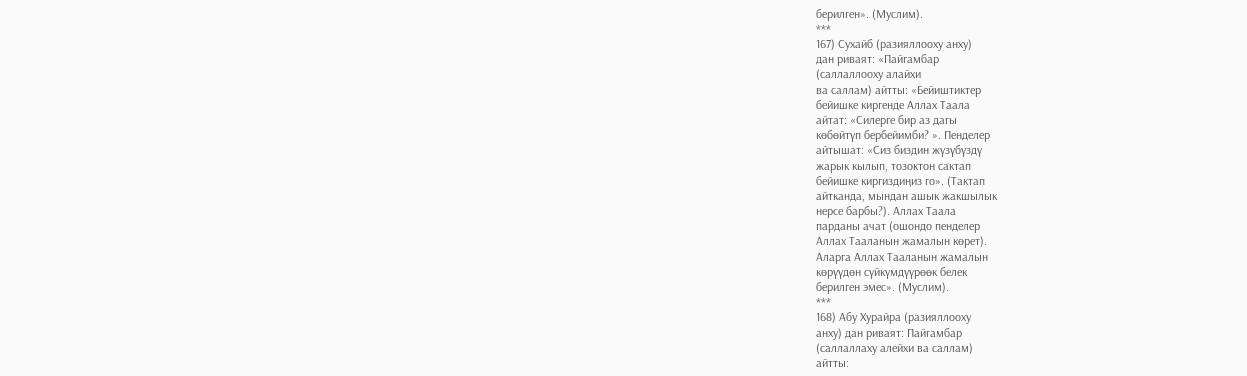берилген». (Муслим).
***
167) Сухайб (разияллооху анху)
дан риваят: «Пайгамбар
(саллаллооху алайхи
ва саллам) айтты: «Бейиштиктер
бейишке киргенде Аллах Таала
айтат: «Силерге бир аз дагы
көбөйтүп бербейимби? ». Пенделер
айтышат: «Сиз биздин жүзүбүздү
жарык кылып, тозоктон сактап
бейишке киргиздиңиз го». (Тактап
айтканда, мындан ашык жакшылык
нерсе барбы?). Аллах Таала
парданы ачат (ошондо пенделер
Аллах Тааланын жамалын көрет).
Аларга Аллах Тааланын жамалын
көрүүдөн сүйкүмдүүрөөк белек
берилген эмес». (Муслим).
***
168) Абу Хурайра (разияллооху
анху) дан риваят: Пайгамбар
(саллаллаху алейхи ва саллам)
айтты: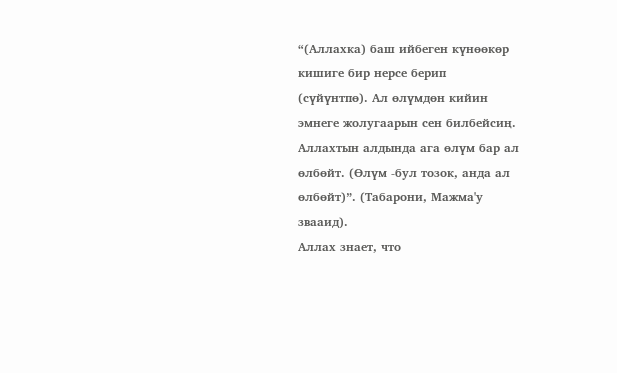“(Аллахка) баш ийбеген күнөөкөр
кишиге бир нерсе берип
(сүйүнтпө). Ал өлүмдөн кийин
эмнеге жолугаарын сен билбейсиң.
Аллахтын алдында ага өлүм бар ал
өлбөйт. (Өлүм -бул тозок, анда ал
өлбөйт)”. (Табарони, Мажма'у
звааид).
Аллах знает, что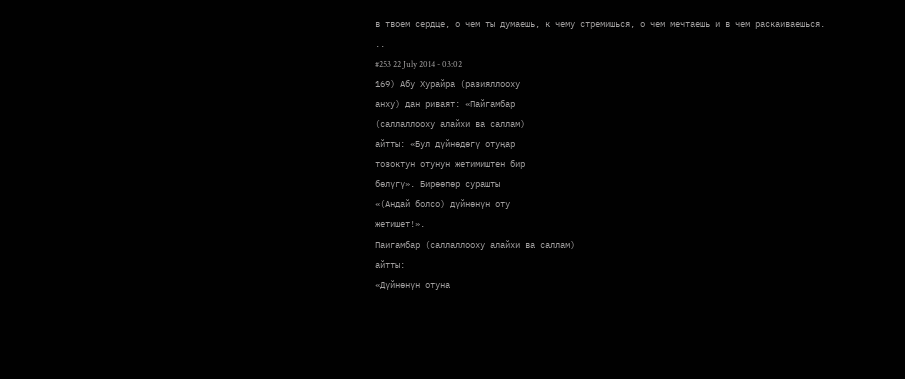в твоем сердце, о чем ты думаешь, к чему стремишься, о чем мечтаешь и в чем раскаиваешься. ..
#253 22 July 2014 - 03:02
169) Абу Хурайра (разияллооху
анху) дан риваят: «Пайгамбар
(саллаллооху алайхи ва саллам)
айтты: «Бул дүйнөдөгү отуңар
тозоктун отунун жетимиштен бир
бөлүгү». Бирөөпөр сурашты
«(Андай болсо) дүйнөнүн оту
жетишет!».
Паигамбар (саллаллооху алайхи ва саллам)
айтты:
«Дүйнөнүн отуна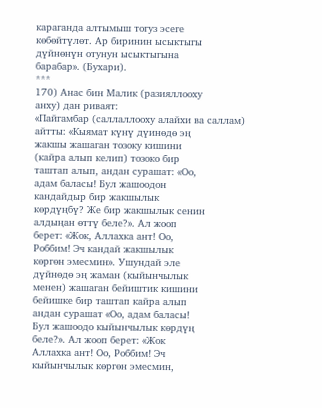караганда алтымыш тогуз эсеге
көбөйтүлөт. Ар биринин ысыктыгы
дүйнөнүн отунун ысыктыгына
барабар». (Бухари).
***
170) Анас бин Малик (разияллооху
анху) дан риваят:
«Пайгамбар (саллаллооху алайхи ва саллам)
айтты: «Кыямат күнү дүинөдө эң
жакшы жашаган тозоку кишини
(кайра алып келип) тозоко бир
таштап алып, андан сурашат: «Оо,
адам баласы! Бул жашоодон
кандайдыр бир жакшылык
көрдүңбү? Же бир жакшылык сенин
алдыңан өттү беле?». Ал жооп
берет: «Жок, Аллахка ант! Оо,
Роббим! Эч кандай жакшылык
көргөн эмесмин». Ушундай эле
дүйнөдө эң жаман (кыйынчылык
менен) жашаган бейиштик кишини
бейишке бир таштап кайра алып
андан сурашат «Оо, адам баласы!
Бул жашоодо кыйынчылык көрдүң
беле?». Ал жооп берет: «Жок
Аллахка ант! Оо, Роббим! Эч
кыйынчылык көргөн эмесмин,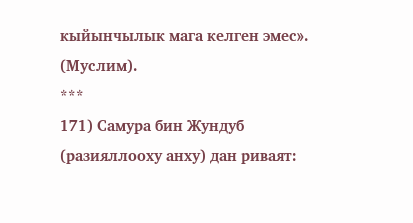кыйынчылык мага келген эмес».
(Муслим).
***
171) Самура бин Жундуб
(разияллооху анху) дан риваят: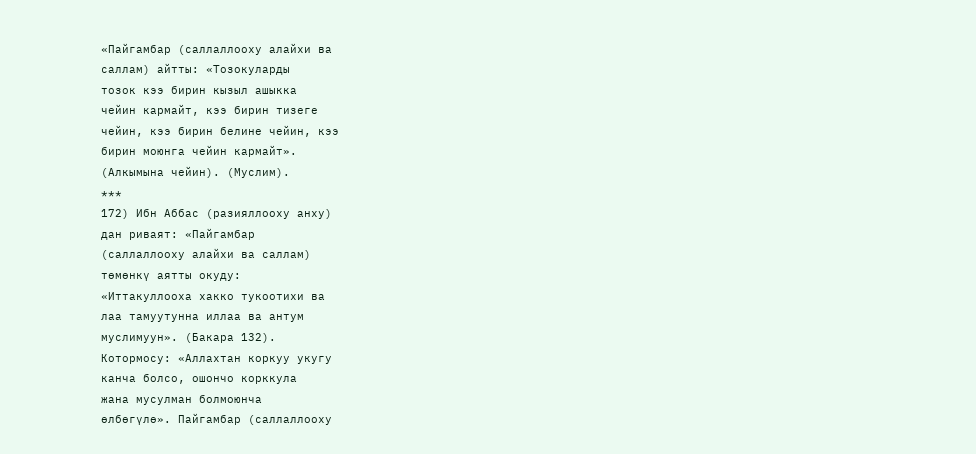«Пайгамбар (саллаллооху алайхи ва
саллам) айтты: «Тозокуларды
тозок кээ бирин кызыл ашыкка
чейин кармайт, кээ бирин тизеге
чейин, кээ бирин белине чейин, кээ
бирин моюнга чейин кармайт».
(Алкымына чейин). (Муслим).
***
172) Ибн Аббас (разияллооху анху)
дан риваят: «Пайгамбар
(саллаллооху алайхи ва саллам)
төмөнкү аятты окуду:
«Иттакуллооха хакко тукоотихи ва
лаа тамуутунна иллаа ва антум
муслимуун». (Бакара 132).
Котормосу: «Аллахтан коркуу укугу
канча болсо, ошончо корккула
жана мусулман болмоюнча
өлбөгүлө». Пайгамбар (саллаллооху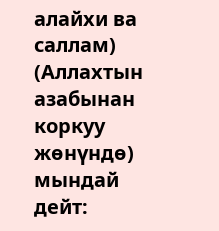алайхи ва саллам) (Аллахтын
азабынан коркуу жөнүндө) мындай
дейт: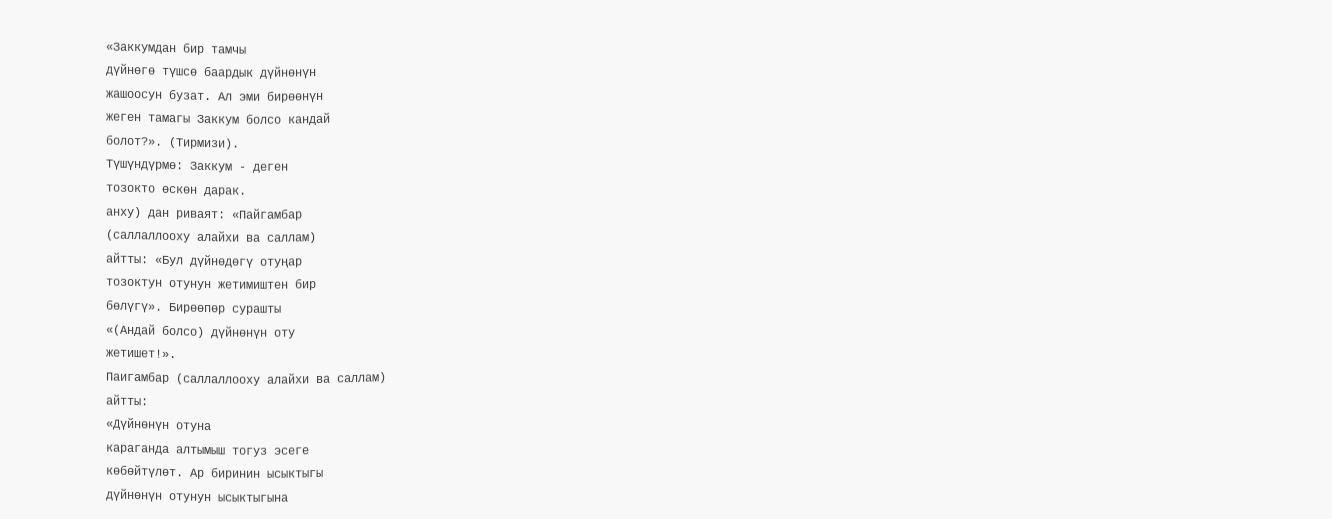«Заккумдан бир тамчы
дүйнөгө түшсө баардык дүйнөнүн
жашоосун бузат. Ал эми бирөөнүн
жеген тамагы Заккум болсо кандай
болот?». (Тирмизи).
Түшүндүрмө: Заккум - деген
тозокто өскөн дарак.
анху) дан риваят: «Пайгамбар
(саллаллооху алайхи ва саллам)
айтты: «Бул дүйнөдөгү отуңар
тозоктун отунун жетимиштен бир
бөлүгү». Бирөөпөр сурашты
«(Андай болсо) дүйнөнүн оту
жетишет!».
Паигамбар (саллаллооху алайхи ва саллам)
айтты:
«Дүйнөнүн отуна
караганда алтымыш тогуз эсеге
көбөйтүлөт. Ар биринин ысыктыгы
дүйнөнүн отунун ысыктыгына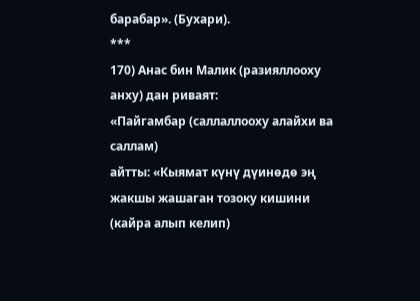барабар». (Бухари).
***
170) Анас бин Малик (разияллооху
анху) дан риваят:
«Пайгамбар (саллаллооху алайхи ва саллам)
айтты: «Кыямат күнү дүинөдө эң
жакшы жашаган тозоку кишини
(кайра алып келип)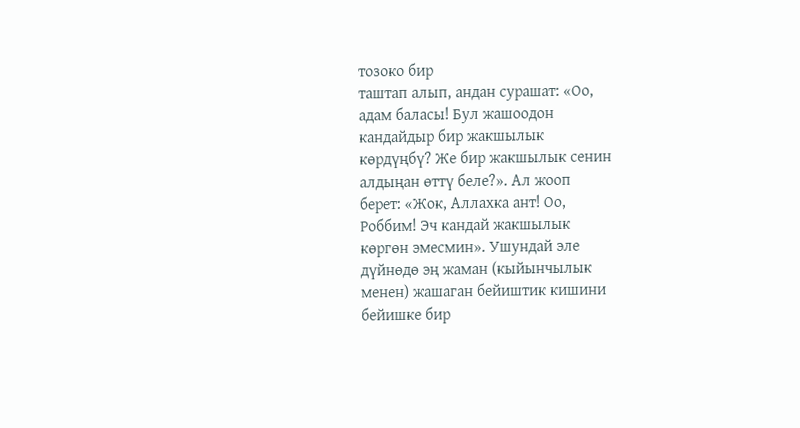тозоко бир
таштап алып, андан сурашат: «Оо,
адам баласы! Бул жашоодон
кандайдыр бир жакшылык
көрдүңбү? Же бир жакшылык сенин
алдыңан өттү беле?». Ал жооп
берет: «Жок, Аллахка ант! Оо,
Роббим! Эч кандай жакшылык
көргөн эмесмин». Ушундай эле
дүйнөдө эң жаман (кыйынчылык
менен) жашаган бейиштик кишини
бейишке бир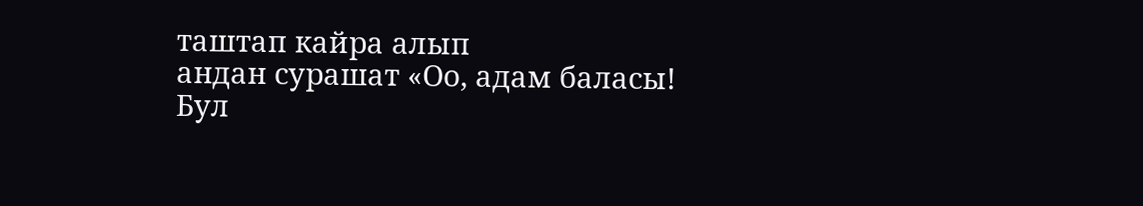таштап кайра алып
андан сурашат «Оо, адам баласы!
Бул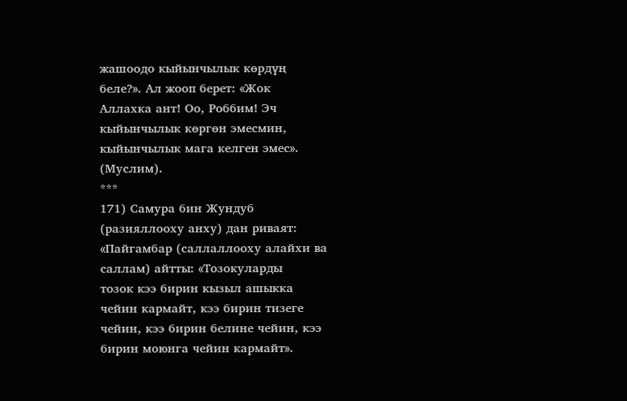жашоодо кыйынчылык көрдүң
беле?». Ал жооп берет: «Жок
Аллахка ант! Оо, Роббим! Эч
кыйынчылык көргөн эмесмин,
кыйынчылык мага келген эмес».
(Муслим).
***
171) Самура бин Жундуб
(разияллооху анху) дан риваят:
«Пайгамбар (саллаллооху алайхи ва
саллам) айтты: «Тозокуларды
тозок кээ бирин кызыл ашыкка
чейин кармайт, кээ бирин тизеге
чейин, кээ бирин белине чейин, кээ
бирин моюнга чейин кармайт».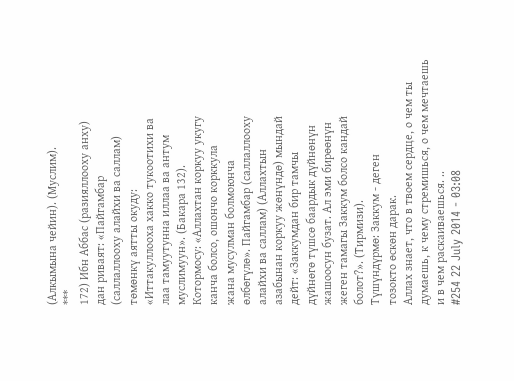(Алкымына чейин). (Муслим).
***
172) Ибн Аббас (разияллооху анху)
дан риваят: «Пайгамбар
(саллаллооху алайхи ва саллам)
төмөнкү аятты окуду:
«Иттакуллооха хакко тукоотихи ва
лаа тамуутунна иллаа ва антум
муслимуун». (Бакара 132).
Котормосу: «Аллахтан коркуу укугу
канча болсо, ошончо корккула
жана мусулман болмоюнча
өлбөгүлө». Пайгамбар (саллаллооху
алайхи ва саллам) (Аллахтын
азабынан коркуу жөнүндө) мындай
дейт: «Заккумдан бир тамчы
дүйнөгө түшсө баардык дүйнөнүн
жашоосун бузат. Ал эми бирөөнүн
жеген тамагы Заккум болсо кандай
болот?». (Тирмизи).
Түшүндүрмө: Заккум - деген
тозокто өскөн дарак.
Аллах знает, что в твоем сердце, о чем ты думаешь, к чему стремишься, о чем мечтаешь и в чем раскаиваешься. ..
#254 22 July 2014 - 03:08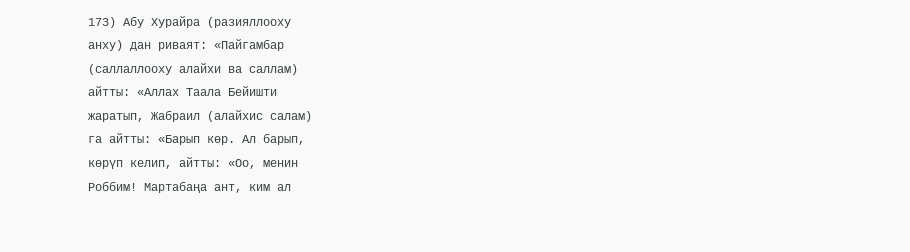173) Абу Хурайра (разияллооху
анху) дан риваят: «Пайгамбар
(саллаллооху алайхи ва саллам)
айтты: «Аллах Таала Бейишти
жаратып, Жабраил (алайхис салам)
га айтты: «Барып көр. Ал барып,
көрүп келип, айтты: «Оо, менин
Роббим! Мартабаңа ант, ким ал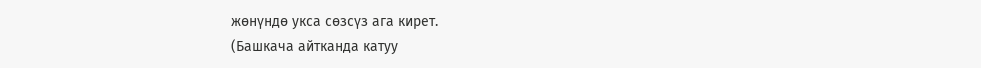жөнүндө укса сөзсүз ага кирет.
(Башкача айтканда катуу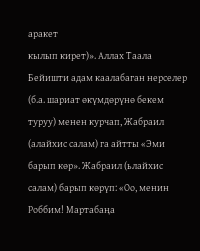аракет
кылып кирет)». Аллах Таала
Бейишти адам каалабаган нерселер
(б.а. шариат өкүмдөрүнө бекем
туруу) менен курчап, Жабраил
(алайхис салам) га айтты «Эми
барып көр». Жабраил (ьлайхис
салам) барып көрүп: «Оо, менин
Роббим! Мартабаңа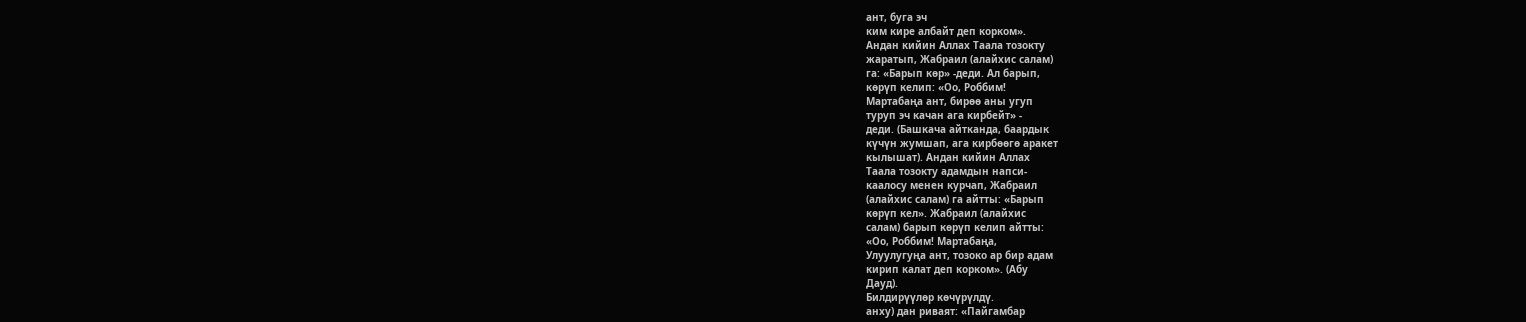ант, буга эч
ким кире албайт деп корком».
Андан кийин Аллах Таала тозокту
жаратып, Жабраил (алайхис салам)
га: «Барып көр» -деди. Ал барып,
көрүп келип: «Оо, Роббим!
Мартабаңа ант, бирөө аны угуп
туруп эч качан ага кирбейт» -
деди. (Башкача айтканда, баардык
күчүн жумшап, ага кирбөөгө аракет
кылышат). Андан кийин Аллах
Таала тозокту адамдын напси-
каалосу менен курчап, Жабраил
(алайхис салам) га айтты: «Барып
көрүп кел». Жабраил (алайхис
салам) барып көрүп келип айтты:
«Оо, Роббим! Мартабаңа,
Улуулугуңа ант, тозоко ар бир адам
кирип калат деп корком». (Абу
Дауд).
Билдирүүлөр көчүрүлдү.
анху) дан риваят: «Пайгамбар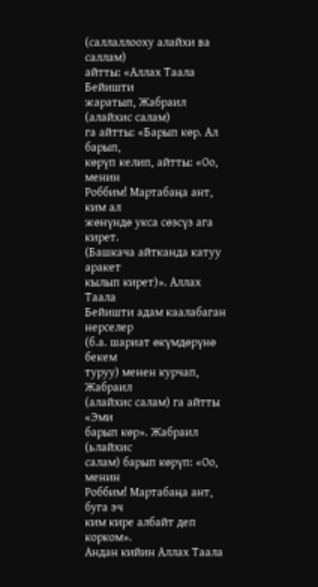(саллаллооху алайхи ва саллам)
айтты: «Аллах Таала Бейишти
жаратып, Жабраил (алайхис салам)
га айтты: «Барып көр. Ал барып,
көрүп келип, айтты: «Оо, менин
Роббим! Мартабаңа ант, ким ал
жөнүндө укса сөзсүз ага кирет.
(Башкача айтканда катуу аракет
кылып кирет)». Аллах Таала
Бейишти адам каалабаган нерселер
(б.а. шариат өкүмдөрүнө бекем
туруу) менен курчап, Жабраил
(алайхис салам) га айтты «Эми
барып көр». Жабраил (ьлайхис
салам) барып көрүп: «Оо, менин
Роббим! Мартабаңа ант, буга эч
ким кире албайт деп корком».
Андан кийин Аллах Таала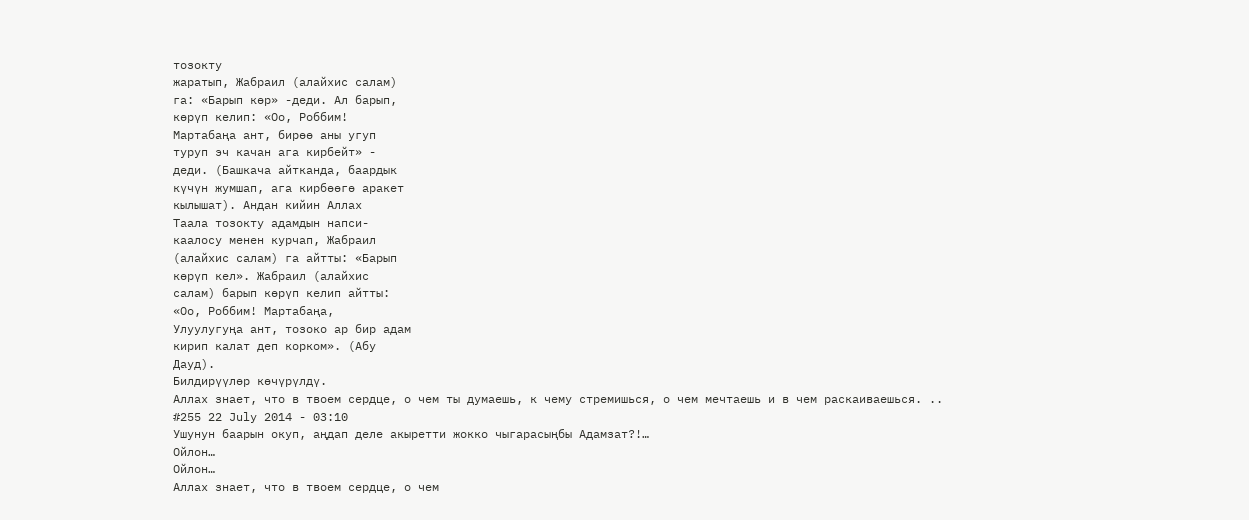тозокту
жаратып, Жабраил (алайхис салам)
га: «Барып көр» -деди. Ал барып,
көрүп келип: «Оо, Роббим!
Мартабаңа ант, бирөө аны угуп
туруп эч качан ага кирбейт» -
деди. (Башкача айтканда, баардык
күчүн жумшап, ага кирбөөгө аракет
кылышат). Андан кийин Аллах
Таала тозокту адамдын напси-
каалосу менен курчап, Жабраил
(алайхис салам) га айтты: «Барып
көрүп кел». Жабраил (алайхис
салам) барып көрүп келип айтты:
«Оо, Роббим! Мартабаңа,
Улуулугуңа ант, тозоко ар бир адам
кирип калат деп корком». (Абу
Дауд).
Билдирүүлөр көчүрүлдү.
Аллах знает, что в твоем сердце, о чем ты думаешь, к чему стремишься, о чем мечтаешь и в чем раскаиваешься. ..
#255 22 July 2014 - 03:10
Ушунун баарын окуп, аңдап деле акыретти жокко чыгарасыңбы Адамзат?!…
Ойлон…
Ойлон…
Аллах знает, что в твоем сердце, о чем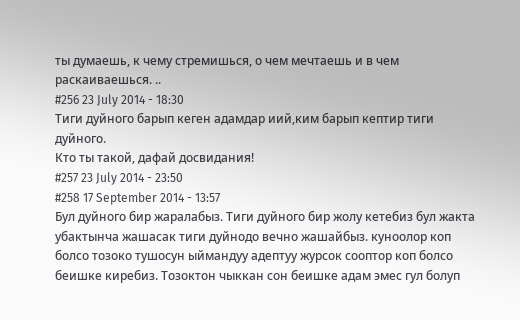ты думаешь, к чему стремишься, о чем мечтаешь и в чем раскаиваешься. ..
#256 23 July 2014 - 18:30
Тиги дуйного барып кеген адамдар иий,ким барып кептир тиги дуйного.
Кто ты такой, дафай досвидания!
#257 23 July 2014 - 23:50
#258 17 September 2014 - 13:57
Бул дуйного бир жаралабыз. Тиги дуйного бир жолу кетебиз бул жакта убактынча жашасак тиги дуйнодо вечно жашайбыз. куноолор коп болсо тозоко тушосун ыймандуу адептуу журсок сооптор коп болсо беишке киребиз. Тозоктон чыккан сон беишке адам эмес гул болуп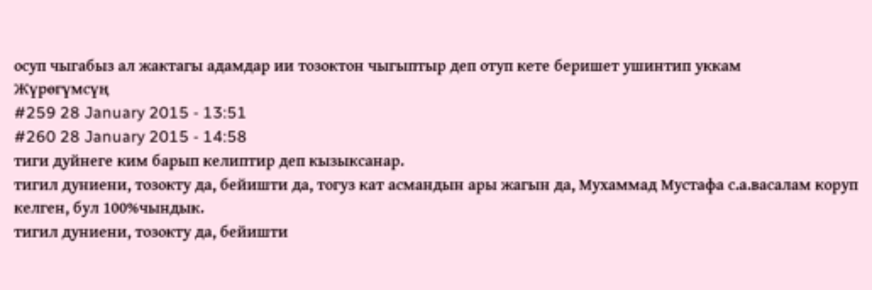осуп чыгабыз ал жактагы адамдар ии тозоктон чыгыптыр деп отуп кете беришет ушинтип уккам
Жүрөгүмсүң
#259 28 January 2015 - 13:51
#260 28 January 2015 - 14:58
тиги дуйнеге ким барып келиптир деп кызыксанар.
тигил дуниени, тозокту да, бейишти да, тогуз кат асмандын ары жагын да, Мухаммад Мустафа с.а.васалам коруп келген, бул 100%чындык.
тигил дуниени, тозокту да, бейишти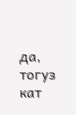да, тогуз кат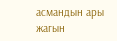асмандын ары жагын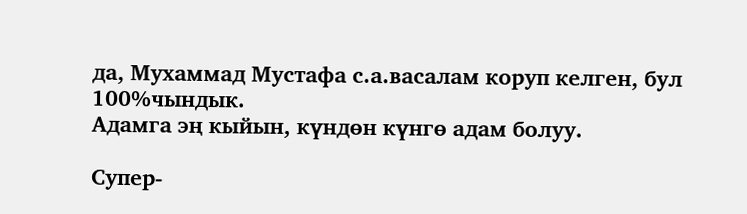да, Мухаммад Мустафа с.а.васалам коруп келген, бул 100%чындык.
Адамга эң кыйын, күндөн күнгө адам болуу.

Супер-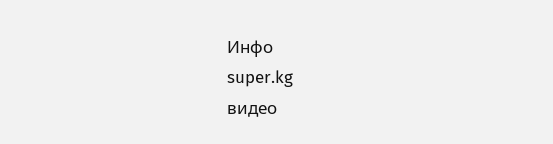Инфо
super.kg
видео